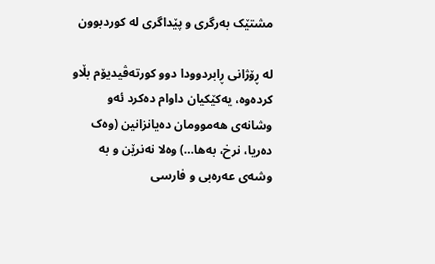مشتێک بەرگری و پێداگری لە کوردبوون

لە ڕۆژانی ڕابردوودا دوو کورتەڤیدیۆم بڵاو کردەوە، یەکێکیان داوام دەکرد ئەو وشانەی هەموومان دەیانزانین (وەک دەریا، نرخ، بەها…) وەلا نەنرێن و بە وشەی عەرەبی و فارسی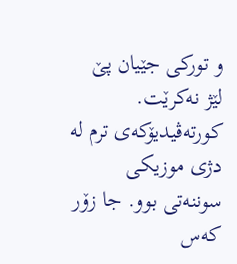و تورکی جێیان پێ لێژ نەکرێت. کورتەڤیدیۆکەی ترم لە دژی موزیکی سوننەتی بوو. جا زۆر کەس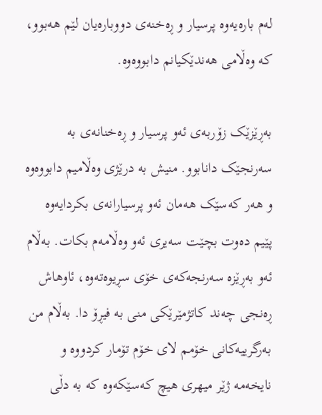لەم بارەیەوە پرسیار و ڕەخنەی دووبارەیان لێم هەبوو، کە وەڵامی هەندێکیانم دابووەوە.

بەڕێزێک زۆربەی ئەو پرسیار و ڕەخنانەی بە سەرنجێک دانابوو. منیش بە درێژی وەڵامیم دابووەوە و هەر کەسێک هەمان ئەو پرسیارانەی بکردایەوە پێیم دەوت بچێت سەیری ئەو وەڵامەم بکات. بەڵام ئەو بەڕێزە سەرنجەکەی خۆی سڕیوەتەوە، ئاوهاش ڕەنجی چەند کاتژمێرێکی منی بە فیڕۆ دا. بەڵام من بەرگرییەکانی خۆمم لای خۆم تۆمار کردووە و نایخەمە ژێر میهری هیچ کەسێکەوە کە بە دڵی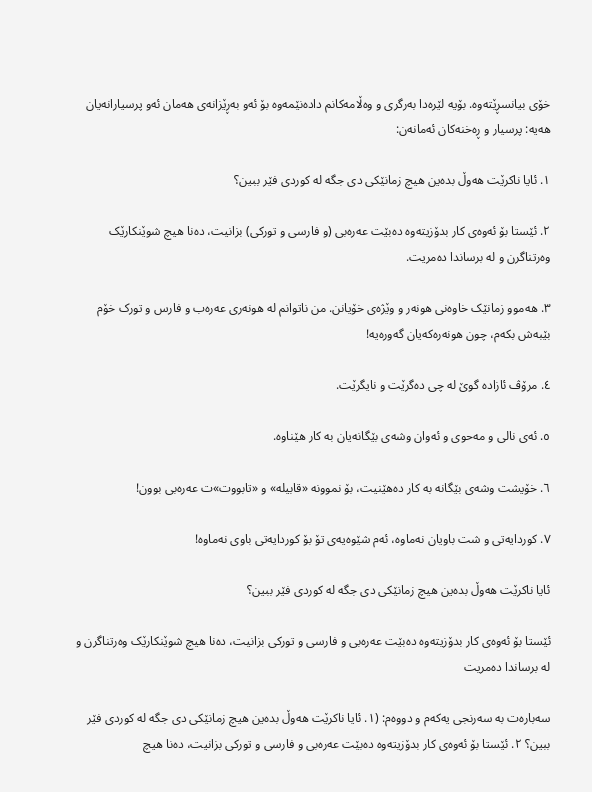خۆی بیانسڕێتەوە. بۆیە لێرەدا بەرگری و وەڵامەکانم دادەنێمەوە بۆ ئەو بەڕێزانەی هەمان ئەو پرسیارانەیان هەیە: پرسیار و ڕەخنەکان ئەمانەن:

١. ئایا ناکرێت هەوڵ بدەین هیچ زمانێکی دی جگە لە کوردی فێر ببین؟

٢. ئێستا بۆ ئەوەی کار بدۆزیتەوە دەبێت عەرەبی (و فارسی و تورکی) بزانیت، دەنا هیچ شوێنکارێک وەرتناگرن و لە برساندا دەمریت.

٣. هەموو زمانێک خاوەنی هونەر و وێژەی خۆیانن. من ناتوانم لە هونەری عەرەب و فارس و تورک خۆم بێبەش بکەم، چون هونەرەکەیان گەورەیە!

٤. مرۆڤ ئازادە گوێ لە چی دەگرێت و نایگرێت.

٥. ئەی نالی و مەحوی و ئەوان وشەی بێگانەیان بە کار هێناوە.

٦. خۆیشت وشەی بێگانە بە کار دەهێنیت، بۆ نموونە «قابیلە» و «تابووت»ت عەرەبی بوون!

٧. کوردایەتی و شت باویان نەماوە، ئەم شێوەیەی تۆ بۆ کوردایەتی باوی نەماوە!

ئایا ناکرێت هەوڵ بدەین هیچ زمانێکی دی جگە لە کوردی فێر ببین؟

ئێستا بۆ ئەوەی کار بدۆزیتەوە دەبێت عەرەبی و فارسی و تورکی بزانیت، دەنا هیچ شوێنکارێک وەرتناگرن و لە برساندا دەمریت

سەبارەت بە سەرنجی یەکەم و دووەم: (١. ئایا ناکرێت هەوڵ بدەین هیچ زمانێکی دی جگە لە کوردی فێر ببین؟ ٢. ئێستا بۆ ئەوەی کار بدۆزیتەوە دەبێت عەرەبی و فارسی و تورکی بزانیت، دەنا هیچ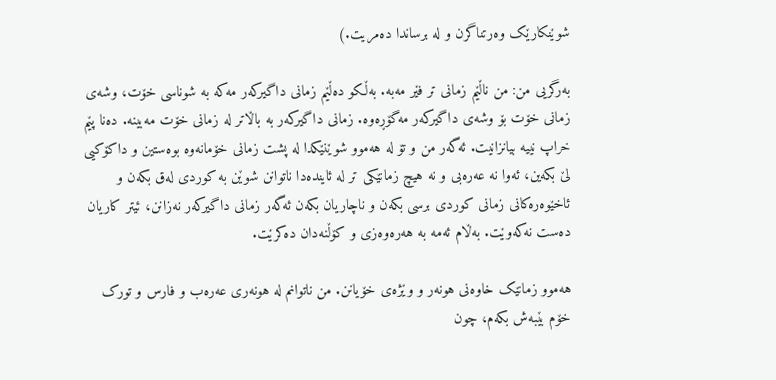شوێنکارێک وەرتناگرن و لە برساندا دەمریت.)

بەرگریی من: من ناڵێم زمانی تر فێر مەبە. بەڵکو دەڵێم زمانی داگیرکەر مەکە بە شوناسی خۆت، وشەی زمانی خۆت بۆ وشەی داگیرکەر مەگۆڕەوە. زمانی داگیرکەر بە باڵاتر لە زمانی خۆت مەبینە. دەنا پێم خراپ نییە بیانزانیت. ئەگەر من و تۆ لە هەموو شوێنێکدا لە پشت زمانی خۆمانەوە بوەستین و داکۆکیی لێ بکەین، ئەوا نە عەرەبی و نە هیچ زمانێکی تر لە ئایندەدا ناتوانن شوێن بە کوردی لەق بکەن و ئاخێوەرەکانی زمانی کوردی برسی بکەن و ناچاریان بکەن ئەگەر زمانی داگیرکەر نەزانن، ئیتر کاریان دەست نەکەوێت. بەڵام ئەمە بە هەرەوەزی و کۆڵنەدان دەکرێت.

هەموو زمانێک خاوەنی هونەر و وێژەی خۆیانن. من ناتوانم لە هونەری عەرەب و فارس و تورک خۆم بێبەش بکەم، چون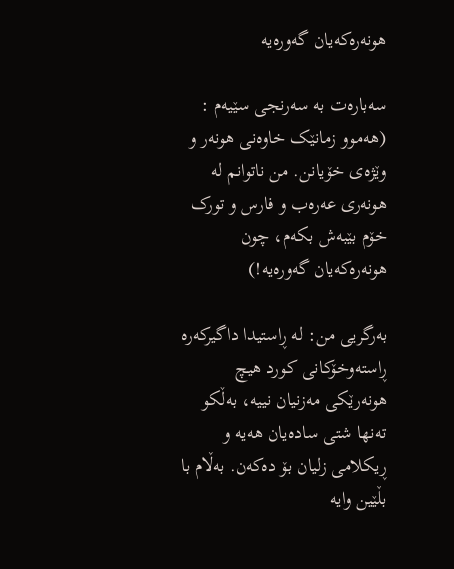هونەرەکەیان گەورەیە

سەبارەت بە سەرنجی سێیەم : (هەموو زمانێک خاوەنی هونەر و وێژەی خۆیانن. من ناتوانم لە هونەری عەرەب و فارس و تورک خۆم بێبەش بکەم، چون هونەرەکەیان گەورەیە!)

بەرگریی من: لە ڕاستیدا داگیرکەرە ڕاستەوخۆکانی کورد هیچ هونەرێکی مەزنیان نییە، بەڵکو تەنها شتی سادەیان هەیە و ڕیکلامی زلیان بۆ دەکەن. بەڵام با بڵێین وایە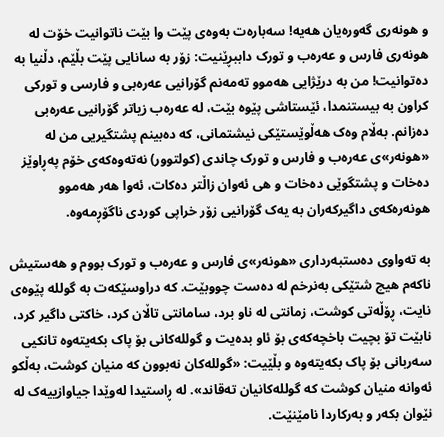و هونەری گەورەیان هەیە! سەبارەت بەوەی پێت وا بێت ناتوانیت خۆت لە هونەری فارس و عەرەب و تورک داببڕێنیت: زۆر بە سانایی پێت بڵێم، دڵنیا بە دەتوانیت! من بە درێژایی هەموو تەمەنم گۆرانیی عەرەبی و فارسی و تورکی کراون بە بیستنمدا، ئێستاشی پێوە بێت، لە عەرەب زیاتر گۆرانیی عەرەبی دەزانم. بەڵام وەک هەڵوێستێکی نیشتمانی، کە دەبینم پشتگیریی من لە «هونەر»ی عەرەب و فارس و تورک چاندی (کولتوور) نەتەوەکەی خۆم پەڕاوێز دەخات و پشتگوێی دەخات و هی ئەوان زاڵتر دەکات، ئەوا هەر هەموو هونەرەکەی داگیرکەران بە یەک گۆرانیی زۆر خراپی کوردی ناگۆڕمەوە.

بە تەواوی دەستبەرداری «هونەر»ی فارس و عەرەب و تورک بووم و هەستیش ناکەم هیچ شتێکی بەنرخم لە دەست چووبێت. کە دراوسێکەت بە گوللە پێوەی نایت، ڕۆڵەتی کوشت، زمانتی لە ناو برد، سامانتی تاڵان کرد، خاکتی داگیر کرد، نابێت تۆ بچیت باخچەکەی بۆ ئاو بدەیت و گوللەکانی بۆ پاک بکەیتەوە تانکیی سەربانی بۆ پاک بکەیتەوە و بڵێیت: «گوللەکان نەبوون کە منیان کوشت، بەڵکو ئەوانە منیان کوشت کە گوللەکانیان تەقاند». لە ڕاستیدا لەوێدا جیاوازییەک لە نێوان بکەر و بەرکاردا نامێنێت.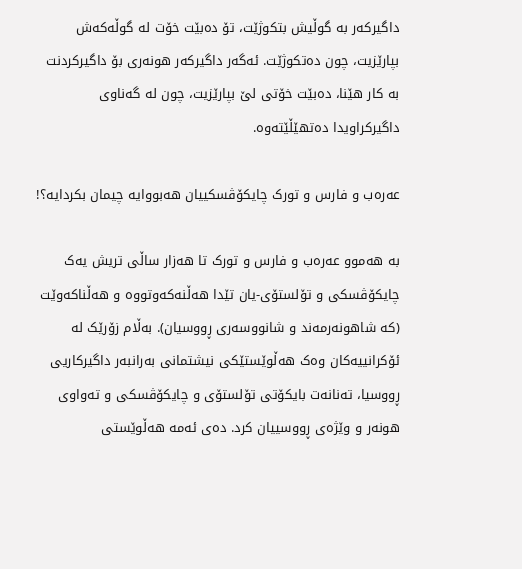داگیرکەر بە گوڵیش بتکوژێت، تۆ دەبێت خۆت لە گوڵەکەش بپارێزیت، چون دەتکوژێت. ئەگەر داگیرکەر هونەری بۆ داگیرکردنت بە کار هێنا، دەبێت خۆتی لێ بپارێزیت، چون لە گەناوی داگیرکراویدا دەتهێڵێتەوە.

عەرەب و فارس و تورک چایکۆڤسکییان هەبووایە چیمان بکردایە؟!

بە هەموو عەرەب و فارس و تورک تا هەزار ساڵی تریش یەک چایکۆڤسکی و تۆلستۆی-یان تێدا هەڵنەکەوتووە و هەڵناکەوێت (کە شاهونەرمەند و شانووسەری ڕووسیان). بەڵام زۆرێک لە ئۆکرانییەکان وەک هەڵوێستێکی نیشتمانی بەرانبەر داگیرکاریی ڕووسیا، تەنانەت بایکۆتی تۆلستۆی و چایکۆڤسکی و تەواوی هونەر و وێژەی ڕووسییان کرد. دەی ئەمە هەڵوێستی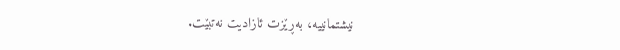نیشتمانییە، بەڕێزت ئازادیت نەتبێت.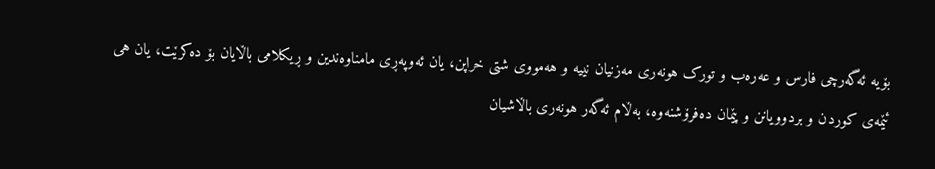بۆیە ئەگەرچی فارس و عەرەب و تورک هونەری مەزنیان نییە و هەمووی شتی خراپن، یان ئەوپەڕی مامناوەندین و ڕیکلامی باڵایان بۆ دەکرێت، یان هی ئێمەی کوردن و بردوویانن و پێمان دەفرۆشنەوە، بەڵام ئەگەر هونەری باڵاشیان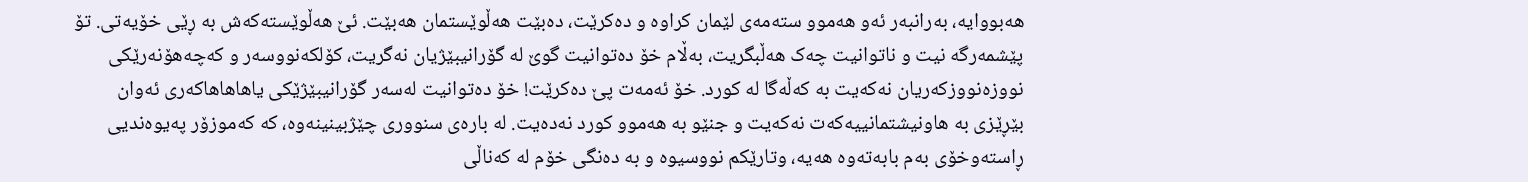هەبووایە، بەرانبەر ئەو هەموو ستەمەی لێمان کراوە و دەکرێت، دەبێت هەڵوێستمان هەبێت. ئێ هەڵوێستەکەش بە ڕێی خۆیەتی. تۆ پێشمەرگە نیت و ناتوانیت چەک هەڵبگریت، بەڵام خۆ دەتوانیت گوێ لە گۆرانیبێژیان نەگریت، کۆلکەنووسەر و کەچەهۆنەرێکی نووزەنووزکەریان نەکەیت بە کەڵەگا لە کورد. خۆ ئەمەت پێ دەکرێت! خۆ دەتوانیت لەسەر گۆرانیبێژێکی یاهاهاهاکەری ئەوان بێڕێزی بە هاونیشتمانییەکەت نەکەیت و جنێو بە هەموو کورد نەدەیت. لە بارەی سنووری چێژبینینەوە، کە کەموزۆر پەیوەندیی ڕاستەوخۆی بەم بابەتەوە هەیە، وتارێکم نووسیوە و بە دەنگی خۆم لە کەناڵی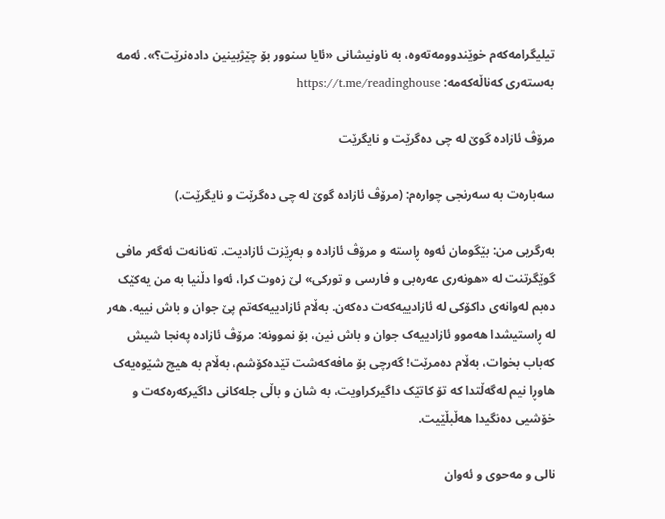تیلیگرامەکەم خوێندوومەتەوە، بە ناونیشانی «ئایا سنوور بۆ چێژبینین دادەنرێت؟». ئەمە بەستەری کەناڵەکەمە: https://t.me/readinghouse

مرۆڤ ئازادە گوێ لە چی دەگرێت و نایگرێت

سەبارەت بە سەرنجی چوارەم: (مرۆڤ ئازادە گوێ لە چی دەگرێت و نایگرێت.)

بەرگریی من: بێگومان ئەوە ڕاستە و مرۆڤ ئازادە و بەڕێزت ئازادیت. تەنانەت ئەگەر مافی گوێگرتنت لە «هونەری عەرەبی و فارسی و تورکی» لێ زەوت کرا، ئەوا دڵنیا بە من یەکێک دەبم لەوانەی داکۆکی لە ئازادییەکەت دەکەن. بەڵام ئازادییەکەتم پێ جوان و باش نییە. هەر لە ڕاستیشدا هەموو ئازادییەک جوان و باش نین، بۆ نموونە: مرۆڤ ئازادە پەنجا شیش کەباب بخوات، بەڵام دەمرێت! گەرچی بۆ مافەکەشت تێدەکۆشم، بەڵام بە هیچ شێوەیەک هاوڕا نیم لەگەڵتدا کە تۆ کاتێک داگیرکراویت، بە شان و باڵی جلەکانی داگیرکەرەکەت و خۆشیی دەنگیدا هەڵبڵێیت.

نالی و مەحوی و ئەوان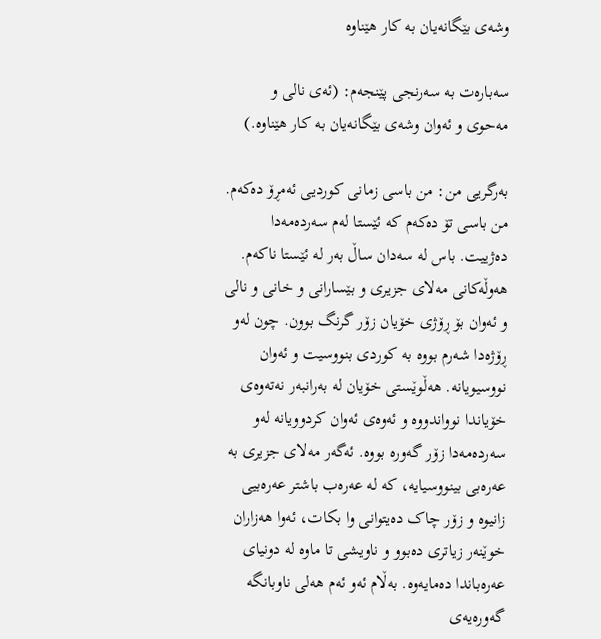وشەی بێگانەیان بە کار هێناوە

سەبارەت بە سەرنجی پێنجەم: (ئەی نالی و مەحوی و ئەوان وشەی بێگانەیان بە کار هێناوە.)

بەرگریی من: من باسی زمانی کوردیی ئەمڕۆ دەکەم. من باسی تۆ دەکەم کە ئێستا لەم سەردەمەدا دەژییت. باس لە سەدان ساڵ بەر لە ئێستا ناکەم. هەوڵەکانی مەلای جزیری و بێسارانی و خانی و نالی و ئەوان بۆ ڕۆژی خۆیان زۆر گرنگ بوون. چون لەو ڕۆژەدا شەرم بووە بە کوردی بنووسیت و ئەوان نووسیویانە. هەڵوێستی خۆیان لە بەرانبەر نەتەوەی خۆیاندا نوواندووە و ئەوەی ئەوان کردوویانە لەو سەردەمەدا زۆر گەورە بووە. ئەگەر مەلای جزیری بە عەرەبی بینووسیایە، کە لە عەرەب باشتر عەرەبیی زانیوە و زۆر چاک دەیتوانی وا بکات، ئەوا هەزاران خوێنەر زیاتری دەبوو و ناویشی تا ماوە لە دونیای عەرەباندا دەمایەوە. بەڵام ئەو ئەم هەلی ناوبانگە گەورەیەی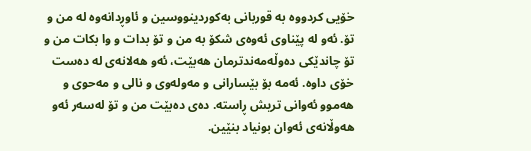خۆیی کردووە بە قوربانی بەکوردینووسین و ئاوڕدانەوە لە من و تۆ. ئەو لە پێناوی ئەوەی شکۆ بە من و تۆ بدات و وا بکات من و تۆ چاندێکی دەوڵەمەندترمان هەبێت، ئەو هەلانەی لە دەست خۆی داوە. ئەمە بۆ بێسارانی و مەولەوی و نالی و مەحوی و هەموو ئەوانی تریش ڕاستە. دەی دەبێت من و تۆ لەسەر ئەو هەوڵانەی ئەوان بونیاد بنێین.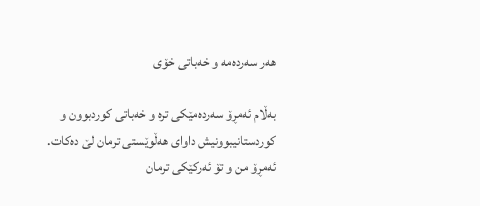هەر سەردەمە و خەباتی خۆی

بەڵام ئەمڕۆ سەردەمێکی ترە و خەباتی کوردبوون و کوردستانیبوونیش داوای هەڵوێستی ترمان لێ دەکات. ئەمڕۆ من و تۆ ئەرکێکی ترمان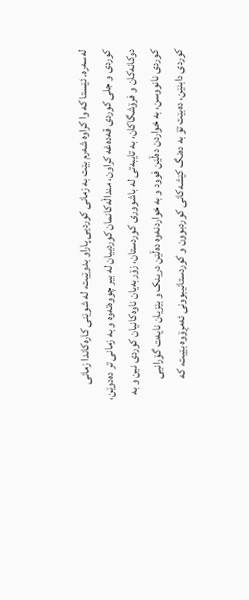لەسەرە. ئێستا کە وا کراوە شەرم بێت بە زمانی کوردیی پاراو بدوێیت، لە شوێنی کارەکاندا زمانی کوردی و جلی کوردی قەدەغە کراون، منداڵەکانمان کوردییان لە بیر چووەتەوە و بە زمانی تر دەدوێن، دوکانەکان و فرۆشگاکان، بە تایبەتی لە باشووری کوردستان، زۆربەیان ناوەکانیان کوردی نین و بە کوردی نانووسن، بە خواردن دەڵێن فوود و بە خواردنەوە دەڵێن درینک و بێزیان نایەت گۆرانیی کوردی دابنێن، دەبێت تۆ بە دەنگ کێشەکانی کوردبوون و کوردستانیبوونی ئەمڕۆوە بێیت، کە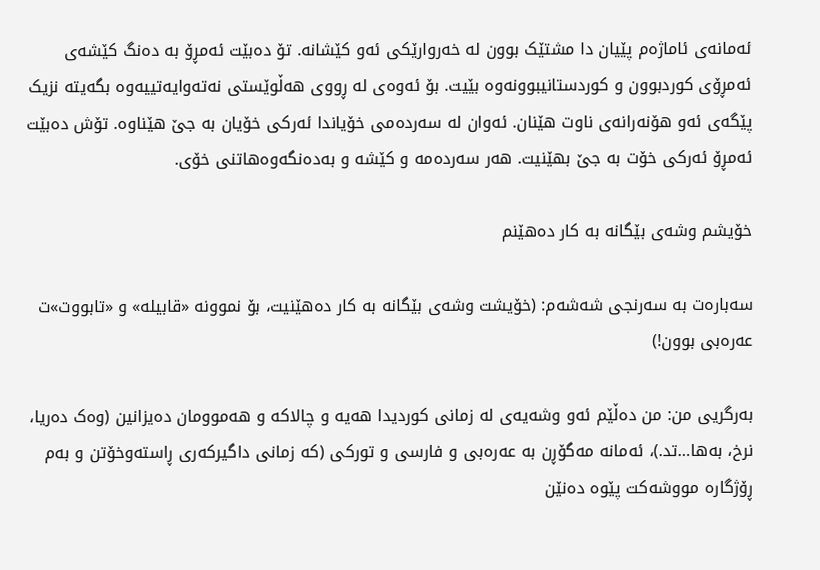ئەمانەی ئاماژەم پێیان دا مشتێک بوون لە خەروارێکی ئەو کێشانە. تۆ دەبێت ئەمڕۆ بە دەنگ کێشەی ئەمڕۆی کوردبوون و کوردستانیبوونەوە بێیت. بۆ ئەوەی لە ڕووی هەڵوێستی نەتەوایەتییەوە بگەیتە نزیک پێگەی ئەو هۆنەرانەی ناوت هێنان. ئەوان لە سەردەمی خۆیاندا ئەرکی خۆیان بە جێ هێناوە. تۆش دەبێت ئەمڕۆ ئەرکی خۆت بە جێ بهێنیت. هەر سەردەمە و کێشە و بەدەنگەوەهاتنی خۆی.

خۆیشم وشەی بێگانە بە کار دەهێنم

سەبارەت بە سەرنجی شەشەم: (خۆیشت وشەی بێگانە بە کار دەهێنیت، بۆ نموونە «قابیلە» و «تابووت»ت عەرەبی بوون!)

بەرگریی من: من دەڵێم ئەو وشەیەی لە زمانی کوردیدا هەیە و چالاکە و هەموومان دەیزانین (وەک دەریا، نرخ، بەها…تد.)، ئەمانە مەگۆڕن بە عەرەبی و فارسی و تورکی (کە زمانی داگیرکەری ڕاستەوخۆتن و بەم ڕۆژگارە مووشەکت پێوە دەنێن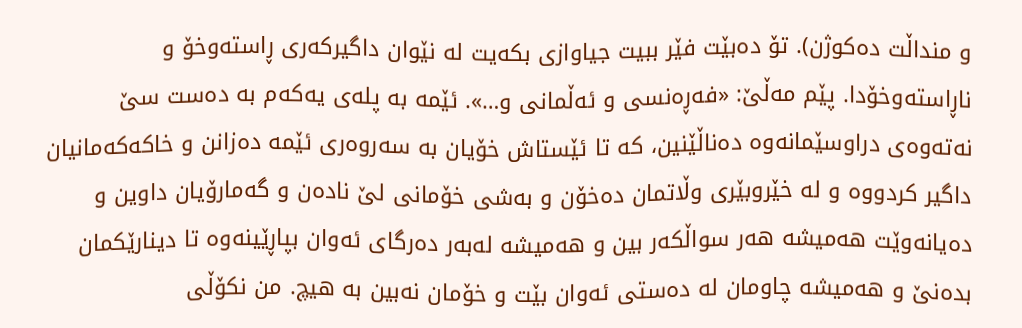و منداڵت دەکوژن). تۆ دەبێت فێر ببیت جیاوازی بکەیت لە نێوان داگیرکەری ڕاستەوخۆ و ناڕاستەوخۆدا. پێم مەڵێ: «فەڕەنسی و ئەڵمانی و…». ئێمە بە پلەی یەکەم بە دەست سێ نەتەوەی دراوسێمانەوە دەناڵێنین، کە تا ئێستاش خۆیان بە سەروەری ئێمە دەزانن و خاکەکەمانیان داگیر کردووە و لە خێروبێری وڵاتمان دەخۆن و بەشی خۆمانی لێ نادەن و گەمارۆیان داوین و دەیانەوێت هەمیشە هەر سواڵکەر بین و هەمیشە لەبەر دەرگای ئەوان بپاڕێینەوە تا دینارێکمان بدەنێ و هەمیشە چاومان لە دەستی ئەوان بێت و خۆمان نەبین بە هیچ. من نکۆڵی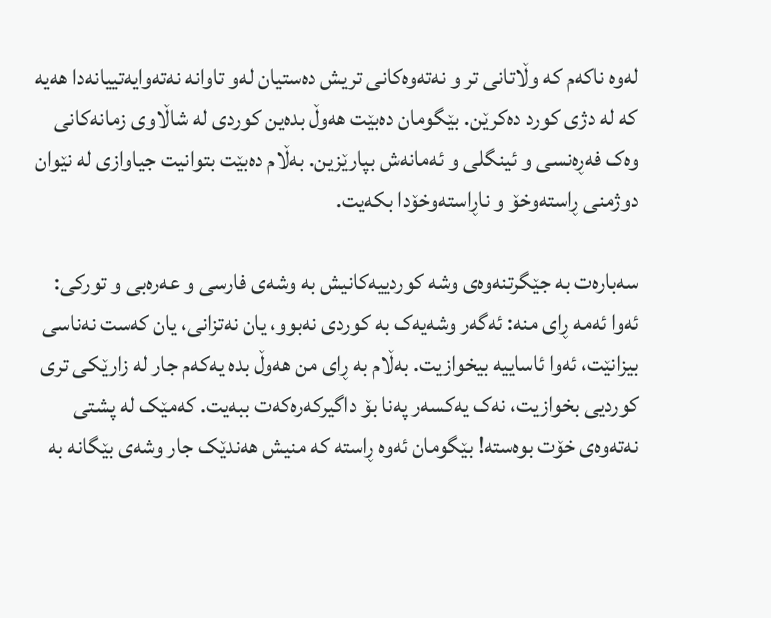لەوە ناکەم کە وڵاتانی تر و نەتەوەکانی تریش دەستیان لەو تاوانە نەتەوایەتییانەدا هەیە کە لە دژی کورد دەکرێن. بێگومان دەبێت هەوڵ بدەین کوردی لە شاڵاوی زمانەکانی وەک فەڕەنسی و ئینگلی و ئەمانەش بپارێزین. بەڵام دەبێت بتوانیت جیاوازی لە نێوان دوژمنی ڕاستەوخۆ و ناڕاستەوخۆدا بکەیت.

سەبارەت بە جێگرتنەوەی وشە کوردییەکانیش بە وشەی فارسی و عەرەبی و تورکی: ئەوا ئەمە ڕای منە: ئەگەر وشەیەک بە کوردی نەبوو، یان نەتزانی، یان کەست نەناسی بیزانێت، ئەوا ئاساییە بیخوازیت. بەڵام بە ڕای من هەوڵ بدە یەکەم جار لە زارێکی تری کوردیی بخوازیت، نەک یەکسەر پەنا بۆ داگیرکەرەکەت ببەیت. کەمێک لە پشتی نەتەوەی خۆت بوەستە! بێگومان ئەوە ڕاستە کە منیش هەندێک جار وشەی بێگانە بە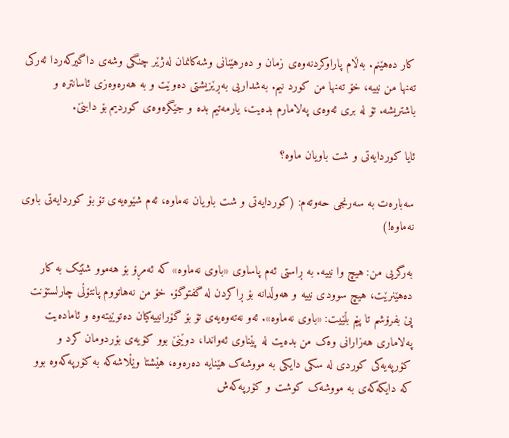کار دەهێنم. بەڵام پاراوکردنەوەی زمان و دەرهێنانی وشەکانمان لەژێر چنگی وشەی داگیرکەردا ئەرکی تەنها من نییە، خۆ تەنها من کورد نیم. بەشداریی بەڕێزیشتی دەوێت و بە هەرەوەزی ئاسانترە و باشتریشە. تۆ لە بری ئەوەی پەلامارم بدەیت، یارمەتیم بدە و جێگرەوەی کوردیم بۆ دابنێ.

ئایا کوردایەتی و شت باویان ماوە؟

سەبارەت بە سەرنجی حەوتەم: (کوردایەتی و شت باویان نەماوە، ئەم شێوەیەی تۆ بۆ کوردایەتی باوی نەماوە!)

بەرگریی من: هیچ وا نییە. بە ڕاستی ئەم پاساوی «باوی نەماوە» کە ئەمڕۆ بۆ هەموو شتێک بە کار دەهێنرێت، هیچ سوودی نییە و هەوڵدانە بۆ ڕاکردن لە گفتوگۆ. خۆ من نەهاتووم پانتۆڵی چارلستۆنت پێ بفرۆشم تا پێم بڵێیت: «باوی نەماوە». ئەو نەتەوەیەی تۆ بۆ گۆرانییەکیان دەتوێیتەوە و ئامادەیت پەلاماری هەزارانی وەک من بدەیت لە پێناوی ئەواندا، دوێنێ بوو کۆیەی بۆردومان کرد و کۆرپەیەکی کوردی لە سکی دایکی بە مووشەک هێنایە دەرەوە، هێشتا وێڵاشەکە بە کۆرپەکەوە بوو کە دایکەکەی بە مووشەک کوشت و کۆرپەکەش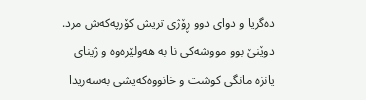دەگریا و دوای دوو ڕۆژی تریش کۆرپەکەش مرد. دوێنێ بوو مووشەکی نا بە هەولێرەوە و ژینای یانزە مانگی کوشت و خانووەکەیشی بەسەریدا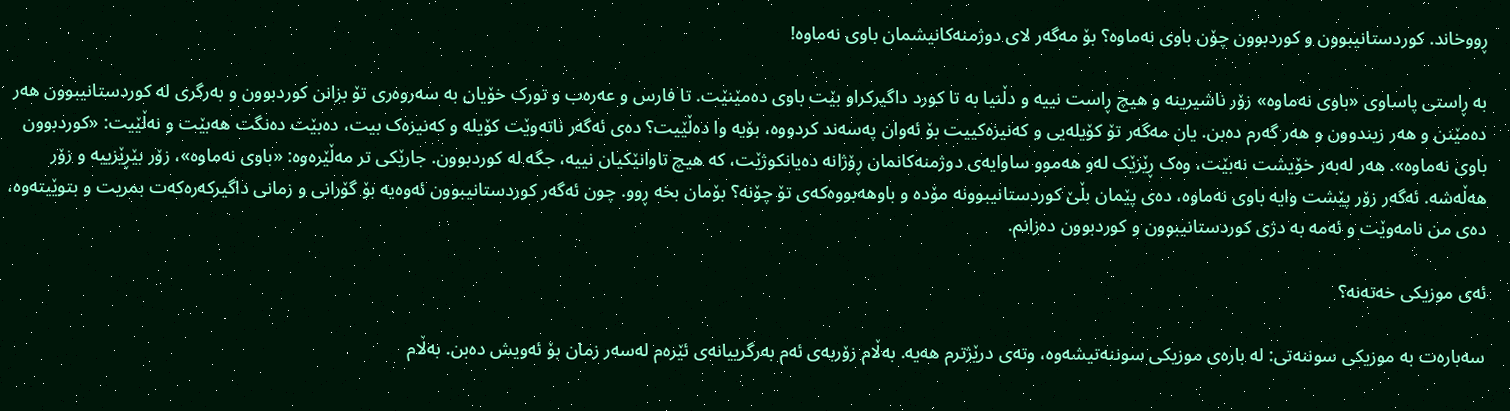ڕووخاند. کوردستانیبوون و کوردبوون چۆن باوی نەماوە؟ بۆ مەگەر لای دوژمنەکانیشمان باوی نەماوە!

بە ڕاستی پاساوی «باوی نەماوە» زۆر ناشیرینە و هیچ ڕاست نییە و دڵنیا بە تا کورد داگیرکراو بێت باوی دەمێنێت. تا فارس و عەرەب و تورک خۆیان بە سەروەری تۆ بزانن کوردبوون و بەرگری لە کوردستانیبوون هەر دەمێنن و هەر زیندوون و هەر گەرم دەبن. یان مەگەر تۆ کۆیلەیی و کەنیزەکییت بۆ ئەوان پەسەند کردووە، بۆیە وا دەڵێیت؟ دەی ئەگەر ناتەوێت کۆیلە و کەنیزەک بیت، دەبێت دەنگت هەبێت و نەڵێیت: «کوردبوون باوی نەماوە». هەر لەبەر خۆیشت نەبێت، وەک ڕێزێک لەو هەموو ساوایەی دوژمنەکانمان ڕۆژانە دەیانکوژێت، کە هیچ تاوانێکیان نییە، جگە لە کوردبوون. جارێکی تر مەڵێرەوە: «باوی نەماوە»، زۆر بێڕێزییە و زۆر هەڵەشە. ئەگەر زۆر پێشت وایە باوی نەماوە، دەی پێمان بڵێ کوردستانیبوونە مۆدە و باوهەبووەکەی تۆ چۆنە؟ بۆمان بخە ڕوو. چون ئەگەر کوردستانیبوون ئەوەیە بۆ گۆرانی و زمانی داگیرکەرەکەت بمریت و بتوێیتەوە، دەی من نامەوێت و ئەمە بە دژی کوردستانیبوون و کوردبوون دەزانم.

ئەی موزیکی خەتەنە؟

سەبارەت بە موزیکی سوننەتی: لە بارەی موزیکی سوننەتیشەوە، وتەی درێژترم هەیە. بەڵام زۆربەی ئەم بەرگرییانەی ئێرەم لەسەر زمان بۆ ئەویش دەبن. بەڵام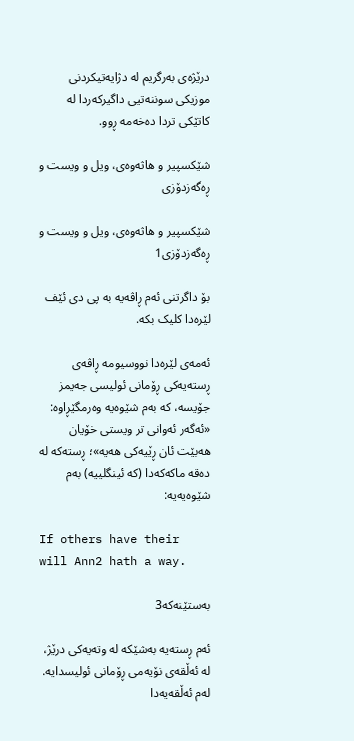درێژەی بەرگریم لە دژایەتیکردنی موزیکی سوننەتیی داگیرکەردا لە کاتێکی تردا دەخەمە ڕوو.

شێکسپیر و هاثەوەی، ویل و ویست و ڕەگەزدۆزی

شێکسپیر و هاثەوەی، ویل و ویست و ڕەگەزدۆزی1

بۆ داگرتنی ئەم ڕاڤەیە بە پی دی ئێف لێرەدا کلیک بکە.

ئەمەی لێرەدا نووسیومە ڕاڤەی ڕستەیەکی ڕۆمانی ئولیسی جەیمز جۆیسە، کە بەم شێوەیە وەرمگێڕاوە: «ئەگەر ئەوانی تر ویستی خۆیان ھەبێت ئان ڕێیەکی هەیە»؛ ڕستەکە لە دەقە ماکەکەدا (کە ئینگلییە) بەم شێوەیەیە:

If others have their will Ann2 hath a way.

بەستێنەکە3

ئەم ڕستەیە بەشێکە لە وتەیەکی درێژ، لە ئەڵقەی نۆیەمی ڕۆمانی ئولیسدایە. لەم ئەڵقەیەدا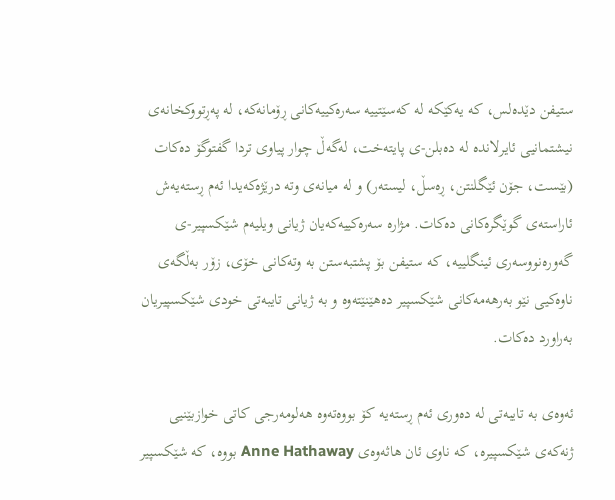ستیفن دێدەلس، کە یەکێکە لە کەسێتییە سەرەکییەکانی ڕۆمانەکە، لە پەڕتووکخانەی نیشتمانیی ئایرلاندە لە دەبلن-ی پایتەخت، لەگەڵ چوار پیاوی تردا گفتوگۆ دەکات (بێست، جۆن ئێگلنتن، ڕەسڵ، لیستەر) و لە میانەی وتە درێژەکەیدا ئەم ڕستەیەش ئاراستەی گوێگرەکانی دەکات. مژارە سەرەکییەکەیان ژیانی ویلیەم شێکسپیر-ی گەورەنووسەری ئینگلییە، کە ستیفن بۆ پشتبەستن بە وتەکانی خۆی، زۆر بەڵگەی ناوەکیی نێو بەرهەمەکانی شێکسپیر دەهێنێتەوە و بە ژیانی تایبەتی خودی شێکسپیریان بەراورد دەکات.

ئەوەی بە تایبەتی لە دەوری ئەم ڕستەیە کۆ بووەتەوە هەلومەرجی کاتی خوازبێنیی ژنەکەی شێکسپیرە، کە ناوی ئان هاثەوەی Anne Hathaway بووە، کە شێکسپیر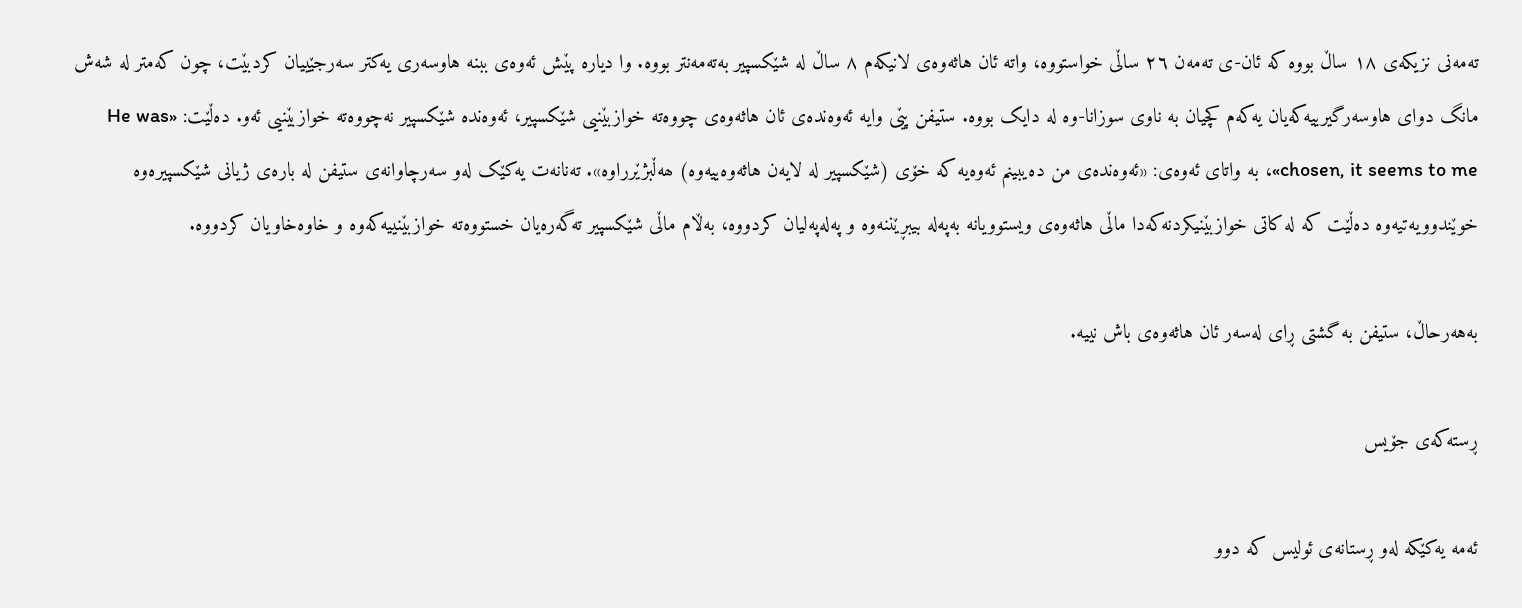تەمەنی نزیکەی ١٨ ساڵ بووە کە ئان-ی تەمەن ٢٦ ساڵی خواستووە، واتە ئان هاثەوەی لانیکەم ٨ ساڵ لە شێکسپیر بەتەمەنتر بووە. وا دیارە پێش ئەوەی ببنە هاوسەری یەکتر سەرجێییان کردبێت، چون کەمتر لە شەش مانگ دوای هاوسەرگیرییەکەیان یەکەم کچیان بە ناوی سوزانا-وە لە دایک بووە. ستیفن پێی وایە ئەوەندەی ئان هاثەوەی چووەتە خوازبێنیی شێکسپیر، ئەوەندە شێکسپیر نەچووەتە خوازبێنیی ئەو. دەڵێت: «He was chosen, it seems to me»، بە واتای ئەوەی: «ئەوەندەی من دەیبینم ئەوەیە کە خۆی (شێکسپیر لە لایەن هاثەوەییەوە) ھەڵبژێرراوە». تەنانەت یەکێک لەو سەرچاوانەی ستیفن لە بارەی ژیانی شێکسپیرەوە خوێندوویەتیەوە دەڵێت کە لە کاتی خوازبێنیکردنەکەدا ماڵی هاثەوەی ویستوویانە بەپەلە بیبڕێننەوە و پەلەپەلیان کردووە، بەڵام ماڵی شێکسپیر تەگەرەیان خستووەتە خوازبێنییەکەوە و خاوەخاویان کردووە.

بەهەرحاڵ، ستیفن بە گشتی ڕای لەسەر ئان هاثەوەی باش نییە.

ڕستەکەی جۆیس

ئەمە یەکێکە لەو ڕستانەی ئولیس کە دوو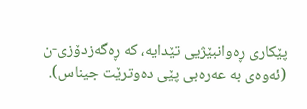پێکاری ڕەوانبێژیی تێدایە، کە ڕەگەزدۆزی-ن (ئەوەی بە عەرەبی پێی دەوترێت جیناس).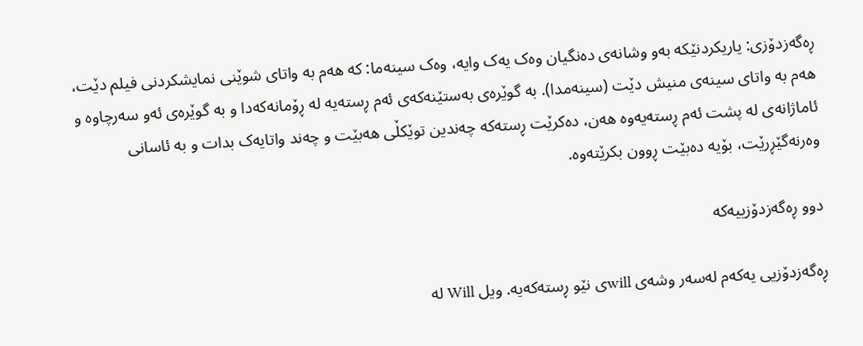ڕەگەزدۆزی: یاریکردنێکە بەو وشانەی دەنگیان وەک یەک وایە، وەک سینەما: کە هەم بە واتای شوێنی نمایشکردنی فیلم دێت، هەم بە واتای سینەی منیش دێت (سینەمدا). بە گوێرەی بەستێنەکەی ئەم ڕستەیە لە ڕۆمانەکەدا و بە گوێرەی ئەو سەرچاوە و ئاماژانەی لە پشت ئەم ڕستەیەوە هەن، دەکرێت ڕستەکە چەندین توێکڵی هەبێت و چەند واتایەک بدات و بە ئاسانی وەرنەگێڕرێت، بۆیە دەبێت ڕوون بکرێتەوە.

دوو ڕەگەزدۆزییەکە

ڕەگەزدۆزیی یەکەم لەسەر وشەی willی نێو ڕستەکەیە. ویل Will لە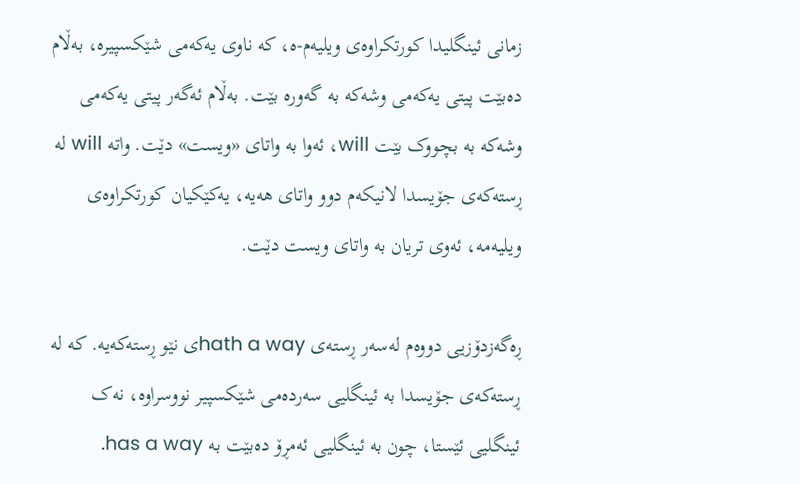زمانی ئینگلیدا کورتکراوەی ویلیەم-ە، کە ناوی یەکەمی شێکسپیرە، بەڵام دەبێت پیتی یەکەمی وشەکە بە گەورە بێت. بەڵام ئەگەر پیتی یەکەمی وشەکە بە بچووک بێت will، ئەوا بە واتای «ویست» دێت. واتە will لە ڕستەکەی جۆیسدا لانیکەم دوو واتای هەیە، یەکێکیان کورتکراوەی ویلیەمە، ئەوی تریان بە واتای ویست دێت.

ڕەگەزدۆزیی دووەم لەسەر ڕستەی hath a wayی نێو ڕستەکەیە. کە لە ڕستەکەی جۆیسدا بە ئینگلیی سەردەمی شێکسپیر نووسراوە، نەک ئینگلیی ئێستا، چون بە ئینگلیی ئەمڕۆ دەبێت بە has a way.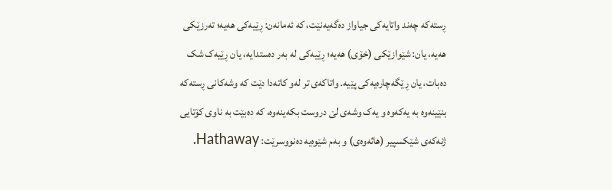ڕستەکە چەند واتایەکی جیاواز دەگەیەنێت، کە ئەمانەن: ڕێیەکی هەیە؛ تەرزێکی هەیە، یان: شێوازێکی (خۆی) هەیە؛ ڕێیەکی لە بەر دەستدایە، یان ڕێیەک شک دەبات، یان ڕێگەچارەیەکی پێیە. واتاکەی تر لەو کاتەدا دێت کە وشەکانی ڕستەکە بنێینەوە بە یەکەوە و یەک وشەی لێ دروست بکەینەوە، کە دەبێت بە ناوی کۆتایی ژنەکەی شێکسپیر (هاثەوەی) و بەم شێوەیە دەنووسرێت: Hathaway.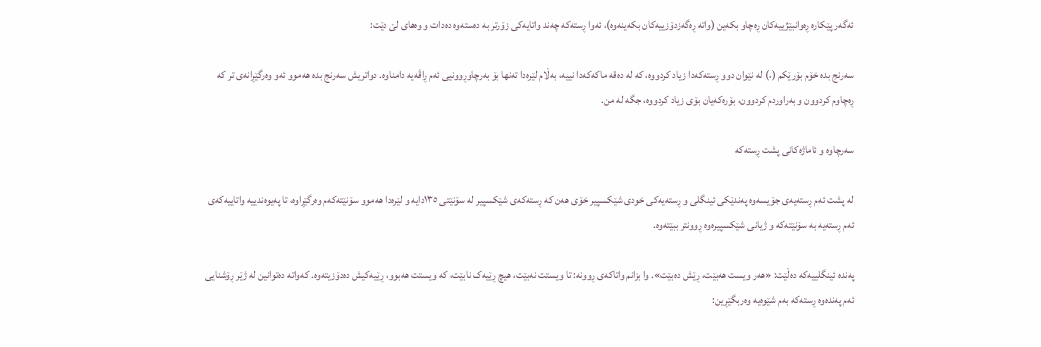ئەگەر پێکارە ڕەوانبێژییەکان ڕەچاو بکەین (واتە ڕەگەزدۆزییەکان بکەینەوە)، ئەوا ڕستەکە چەند واتایەکی زۆرتر بە دەستەوە دەدات و وەهای لێ دێت:

سەرنج بدە خۆم بۆرێکم (،) لە نێوان دوو ڕستەکەدا زیاد کردووە، کە لە دەقە ماکەکەدا نییە، بەڵام لێرەدا تەنها بۆ بەرچاوڕوونیی ئەم ڕاڤەیە دامناوە. دواتریش سەرنج بدە هەموو ئەو وەرگێڕانەی تر کە ڕەچاوم کردوون و بەراوردم کردوون، بۆرەکەیان بۆی زیاد کردووە، جگە لە من.

سەرچاوە و ئاماژەکانی پشت ڕستەکە

لە پشت ئەم ڕستەیەی جۆیسەوە پەندێکی ئینگلی و ڕستەیەکی خودی شێکسپیر خۆی هەن کە ڕستەکەی شێکسپیر لە سۆنێتی ١٣٥دایە و لێرەدا هەموو سۆنێتەکەم وەرگێڕاوە، تا پەیوەندییە واتاییەکەی ئەم ڕستەیە بە سۆنێتەکە و ژیانی شێکسپیرەوە ڕوونتر ببێتەوە.

پەندە ئینگلییەکە دەڵێت: «هەر ویست هەبێت، ڕێش دەبێت». وا بزانم واتاکەی ڕوونە: تا ویستت نەبێت، هیچ ڕێیەک نابێت، کە ویستت هەبوو، ڕێیەکیش دەدۆزیتەوە. کەواتە دەتوانین لە ژێر ڕۆشنایی ئەم پەندەوە ڕستەکە بەم شێوەیە وەربگێڕین: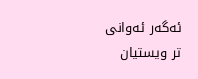ئەگەر ئەوانی تر ویستیان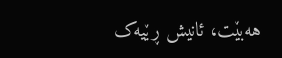هەبێت، ئانیش ڕێیەک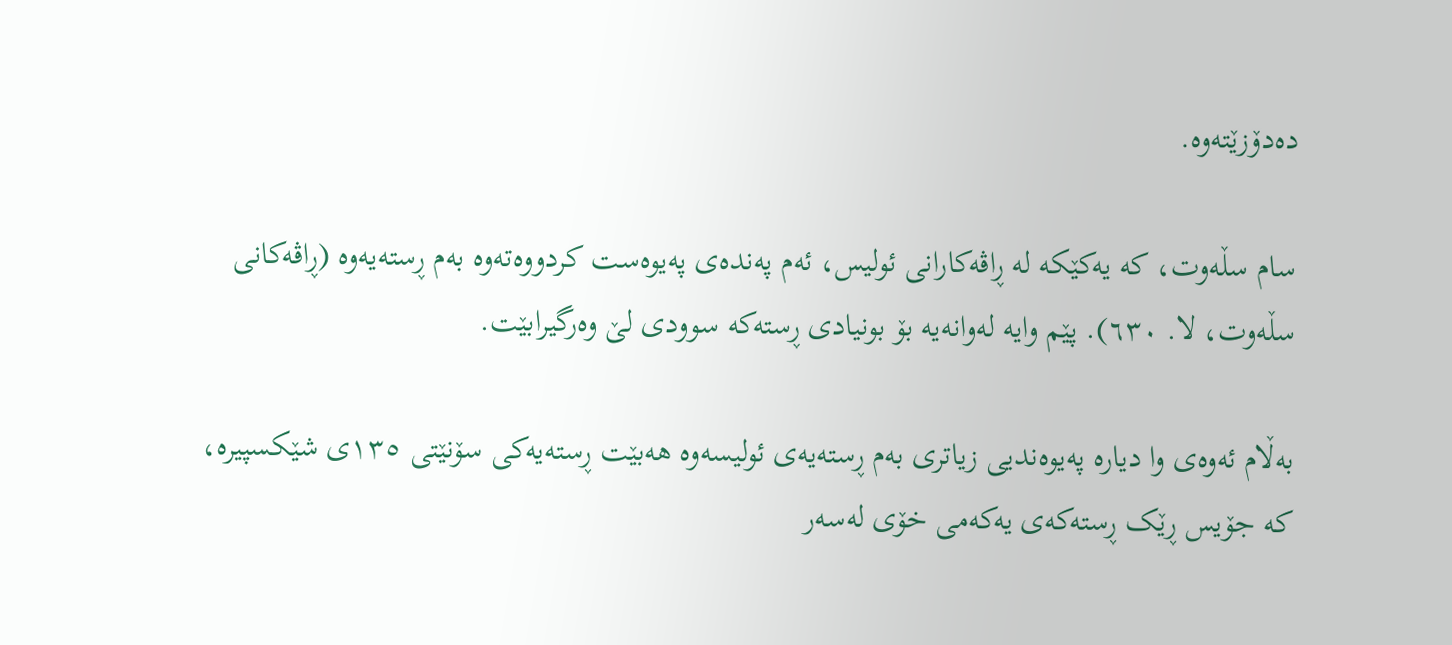دەدۆزێتەوە.

سام سڵەوت، کە یەکێکە لە ڕاڤەکارانی ئولیس، ئەم پەندەی پەیوەست کردووەتەوە بەم ڕستەیەوە (ڕاڤەکانی سڵەوت، لا. ٦٣٠). پێم وایە لەوانەیە بۆ بونیادی ڕستەکە سوودی لێ وەرگیرابێت.

بەڵام ئەوەی وا دیارە پەیوەندیی زیاتری بەم ڕستەیەی ئولیسەوە هەبێت ڕستەیەکی سۆنێتی ١٣٥ی شێکسپیرە، کە جۆیس ڕێک ڕستەکەی یەکەمی خۆی لەسەر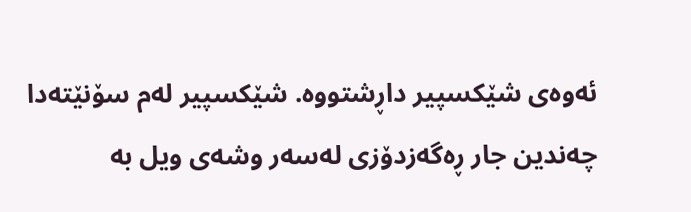ئەوەی شێکسپیر داڕشتووە. شێکسپیر لەم سۆنێتەدا چەندین جار ڕەگەزدۆزی لەسەر وشەی ویل بە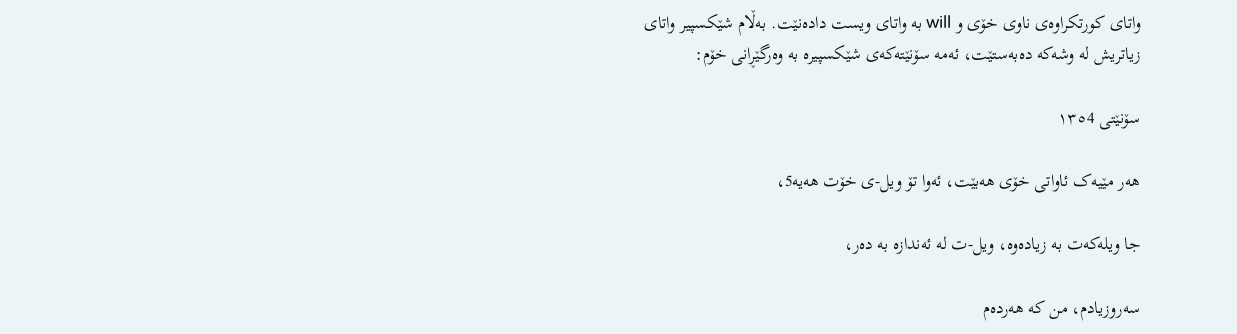واتای کورتکراوەی ناوی خۆی و will بە واتای ویست دادەنێت. بەڵام شێکسپیر واتای زیاتریش لە وشەکە دەبەستێت، ئەمە سۆنێتەکەی شێکسپیرە بە وەرگێڕانی خۆم:

سۆنێتی ١٣٥4

هەر مێیەک ئاواتی خۆی هەبێت، ئەوا تۆ ویل-ی خۆت هەیە5،

جا ویلەکەت بە زیادەوە، ویل-ت لە ئەندازە بە دەر،

سەروزیادم، من کە هەردەم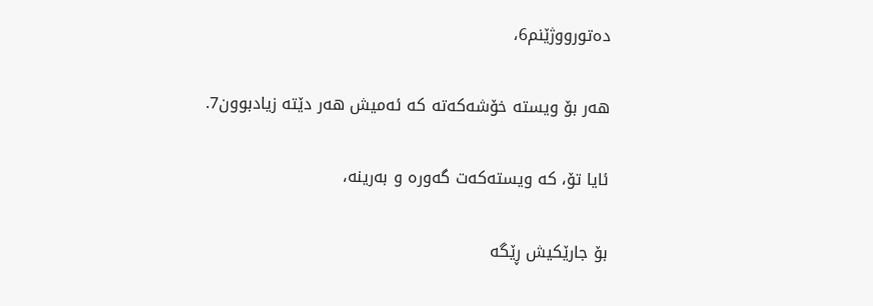دەتورووژێنم6،

هەر بۆ ویستە خۆشەکەتە کە ئەمیش هەر دێتە زیادبوون7.

ئایا تۆ، کە ویستەکەت گەورە و بەرینە،

بۆ جارێکیش ڕێگە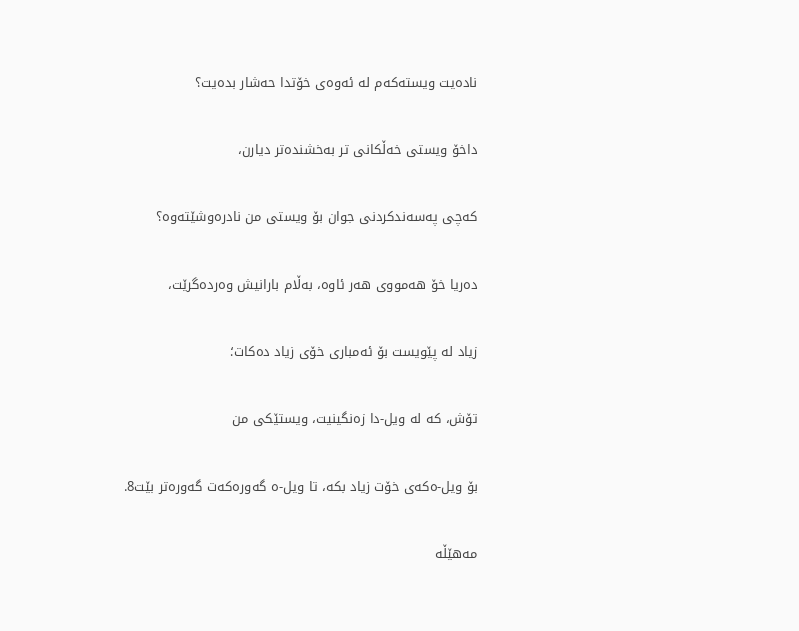نادەیت ویستەکەم لە ئەوەی خۆتدا حەشار بدەیت؟

داخۆ ویستی خەڵکانی تر بەخشندەتر دیارن،

کەچی پەسەندکردنی جوان بۆ ویستی من نادرەوشێتەوە؟

دەریا خۆ هەمووی هەر ئاوە، بەڵام بارانیش وەردەگرێت،

زیاد لە پێویست بۆ ئەمباری خۆی زیاد دەکات؛

تۆش، کە لە ویل-دا زەنگینیت، ویستێکی من

بۆ ویل-ەکەی خۆت زیاد بکە، تا ویل-ە گەورەکەت گەورەتر بێت8.

مەهێڵە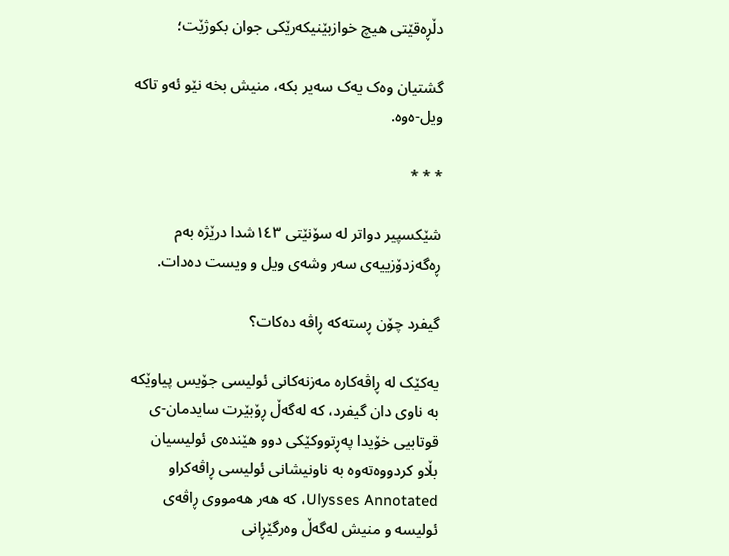دڵڕەقێتی هیچ خوازبێنیکەرێکی جوان بکوژێت؛

گشتیان وەک یەک سەیر بکە، منیش بخە نێو ئەو تاکە ویل-ەوە.

* * *

شێکسپیر دواتر لە سۆنێتی ١٤٣شدا درێژە بەم ڕەگەزدۆزییەی سەر وشەی ویل و ویست دەدات.

گیفرد چۆن ڕستەکە ڕاڤە دەکات؟

یەکێک لە ڕاڤەکارە مەزنەکانی ئولیسی جۆیس پیاوێکە بە ناوی دان گیفرد، کە لەگەڵ ڕۆبێرت سایدمان-ی قوتابیی خۆیدا پەڕتووکێکی دوو هێندەی ئولیسیان بڵاو کردووەتەوە بە ناونیشانی ئولیسی ڕاڤەکراو Ulysses Annotated، کە هەر هەمووی ڕاڤەی ئولیسە و منیش لەگەڵ وەرگێڕانی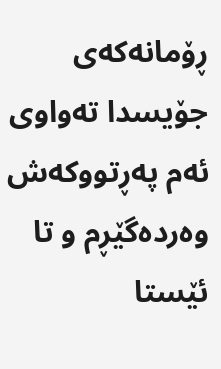ڕۆمانەکەی جۆیسدا تەواوی ئەم پەڕتووکەش وەردەگێڕم و تا ئێستا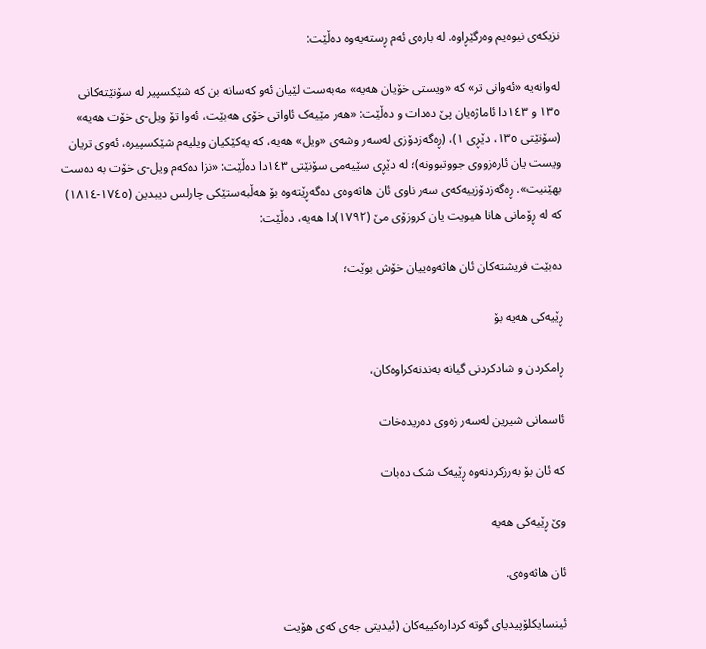نزیکەی نیوەیم وەرگێڕاوە. لە بارەی ئەم ڕستەیەوە دەڵێت:

لەوانەیە «ئەوانی تر» کە «ویستی خۆیان هەیە» مەبەست لێیان ئەو کەسانە بن کە شێکسپیر لە سۆنێتەکانی ١٣٥ و ١٤٣دا ئاماژەیان پێ دەدات و دەڵێت: «هەر مێیەک ئاواتی خۆی هەبێت، ئەوا تۆ ویل-ی خۆت هەیە» (سۆنێتی ١٣٥، دێڕی ١)، (ڕەگەزدۆزی لەسەر وشەی «ویل» هەیە، کە یەکێکیان ویلیەم شێکسپیرە، ئەوی تریان ویست یان ئارەزووی جووتبوونە)؛ لە دێڕی سێیەمی سۆنێتی ١٤٣دا دەڵێت: «نزا دەکەم ویل-ی خۆت بە دەست بهێنیت». ڕەگەزدۆزییەکەی سەر ناوی ئان هاثەوەی دەگەڕێتەوە بۆ هەڵبەستێکی چارلس دیبدین (١٧٤٥-١٨١٤) کە لە ڕۆمانی هانا هیویت یان کروزۆی مێ (١٧٩٢)دا هەیە، دەڵێت:

دەبێت فریشتەکان ئان هاثەوەییان خۆش بوێت؛

ڕێیەکی هەیە بۆ

ڕامکردن و شادکردنی گیانە بەندنەکراوەکان،

ئاسمانی شیرین لەسەر زەوی دەریدەخات

کە ئان بۆ بەرزکردنەوە ڕێیەک شک دەبات

وێ ڕێیەکی هەیە

ئان هاثەوەی.

ئینسایکلۆپیدیای گوتە کردارەکییەکان (ئیدیتی جەی کەی هۆیت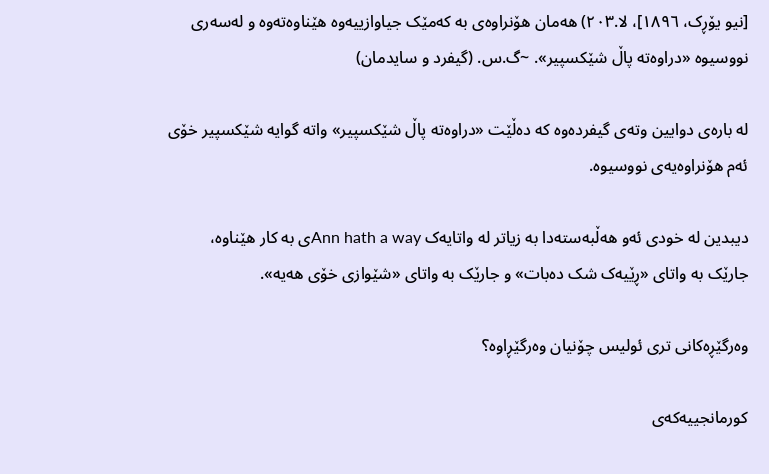[نیو یۆڕک، ١٨٩٦]، لا.٢٠٣) هەمان هۆنراوەی بە کەمێک جیاوازییەوە هێناوەتەوە و لەسەری نووسیوە «دراوەتە پاڵ شێکسپیر». ~گ.س. (گیفرد و سایدمان)

لە بارەی دوایین وتەی گیفردەوە کە دەڵێت «دراوەتە پاڵ شێکسپیر» واتە گوایە شێکسپیر خۆی ئەم هۆنراوەیەی نووسیوە.

دیبدین لە خودی ئەو هەڵبەستەدا بە زیاتر لە واتایەک Ann hath a wayی بە کار هێناوە، جارێک بە واتای «ڕێیەک شک دەبات» و جارێک بە واتای «شێوازی خۆی هەیە».

وەرگێڕەکانی تری ئولیس چۆنیان وەرگێڕاوە؟

کورمانجییەکەی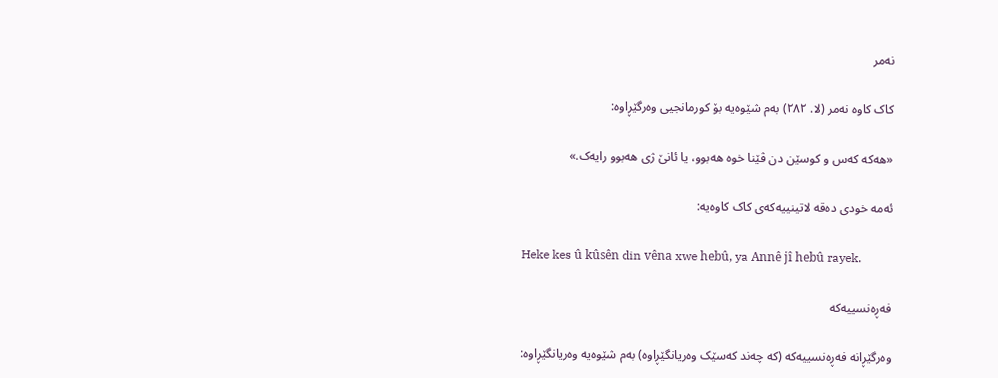نەمر

کاک کاوە نەمر (لا. ٢٨٢) بەم شێوەیە بۆ کورمانجیی وەرگێڕاوە:

«هەکە کەس و کوسێن دن ڤێنا خوە هەبوو، یا ئانێ ژی هەبوو رایەک.»

ئەمە خودی دەقە لاتینییەکەی کاک کاوەیە:

Heke kes û kûsên din vêna xwe hebû, ya Annê jî hebû rayek.

فەڕەنسییەکە

وەرگێڕانە فەڕەنسییەکە (کە چەند کەسێک وەریانگێڕاوە) بەم شێوەیە وەریانگێڕاوە: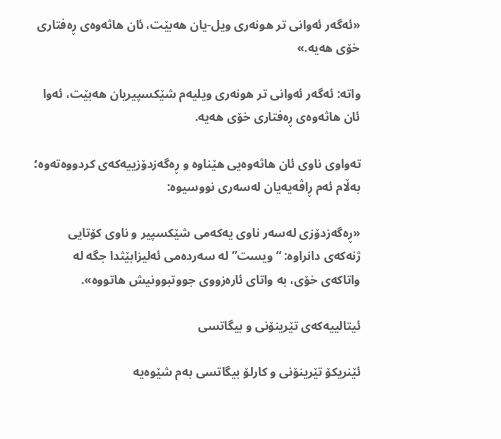«ئەگەر ئەوانی تر هونەری ویل-یان هەبێت، ئان هاثەوەی ڕەفتاری خۆی هەیە.»

واتە: ئەگەر ئەوانی تر هونەری ویلیەم شێکسپیریان هەبێت، ئەوا ئان هاثەوەی ڕەفتاری خۆی هەیە.

تەواوی ناوی ئان هاثەوەیی هێناوە و ڕەگەزدۆزییەکەی کردووەتەوە؛ بەڵام ئەم ڕاڤەیەیان لەسەری نووسیوە:

«ڕەگەزدۆزی لەسەر ناوی یەکەمی شێکسپیر و ناوی کۆتایی ژنەکەی دانراوە: “ویست” لە سەردەمی ئەلیزابێثدا جگە لە واتاکەی خۆی، بە واتای ئارەزووی جووتبوونیش هاتووە».

ئیتالییەکەی تێرینۆنی و بیگاتسی

ئێنریکۆ تێرینۆنی و کارلۆ بیگاتسی بەم شێوەیە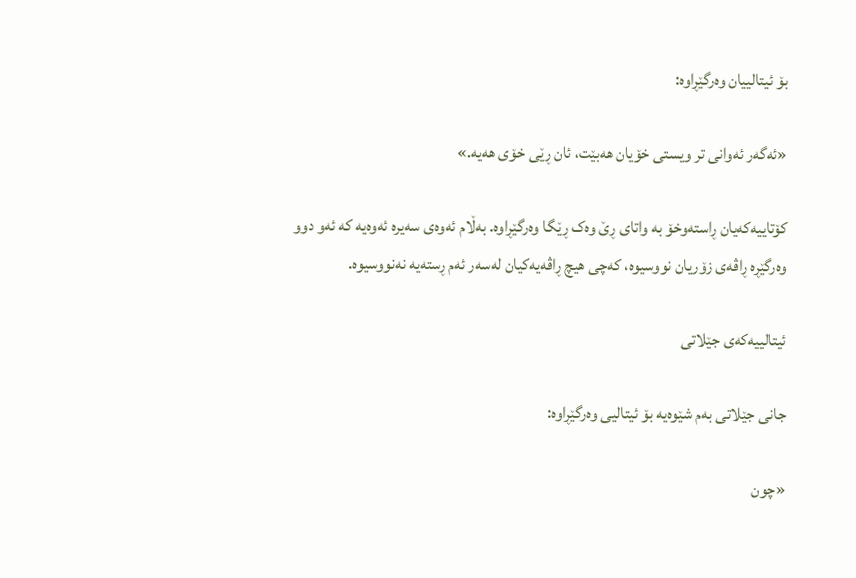بۆ ئیتالییان وەرگێڕاوە:

«ئەگەر ئەوانی تر ویستی خۆیان هەبێت، ئان ڕێی خۆی هەیە.»

کۆتاییەکەیان ڕاستەوخۆ بە واتای ڕێ وەک ڕێگا وەرگێڕاوە. بەڵام ئەوەی سەیرە ئەوەیە کە ئەو دوو وەرگێڕە ڕاڤەی زۆریان نووسیوە، کەچی هیچ ڕاڤەیەکیان لەسەر ئەم ڕستەیە نەنووسیوە.

ئیتالییەکەی جێلاتی

جانی جێلاتی بەم شێوەیە بۆ ئیتالیی وەرگێڕاوە:

«چون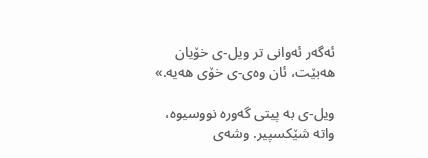ئەگەر ئەوانی تر ویل-ی خۆیان هەبێت، ئان وەی-ی خۆی هەیە.»

ویل-ی بە پیتی گەورە نووسیوە، واتە شێکسپیر. وشەی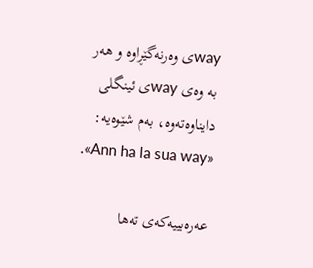wayی وەرنەگێڕاوە و هەر بە وەی wayی ئینگلی دایناوەتەوە، بەم شێوەیە: «Ann ha la sua way».

عەرەبییەکەی تەها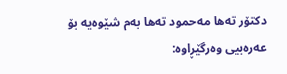دکتۆر تەها مەحمود تەها بەم شێوەیە بۆ عەرەبیی وەرگێڕاوە: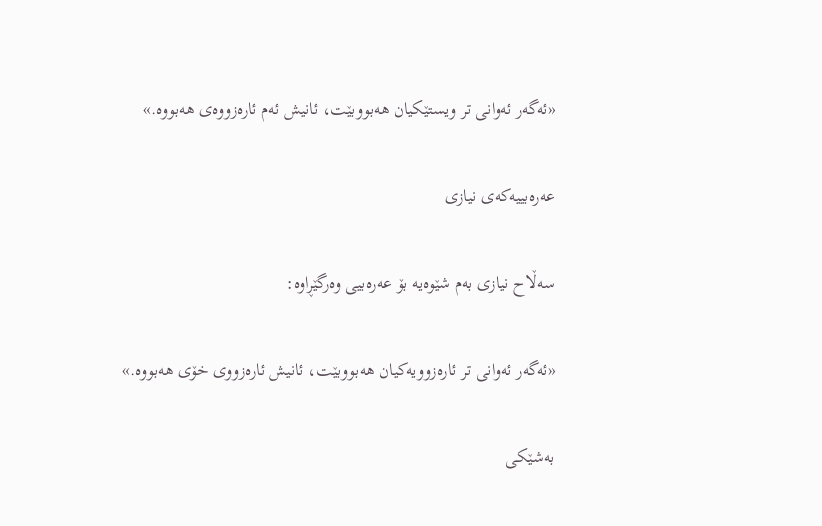«ئەگەر ئەوانی تر ویستێکیان هەبووبێت، ئانیش ئەم ئارەزووەی هەبووە.»

عەرەبییەکەی نیازی

سەڵاح نیازی بەم شێوەیە بۆ عەرەبیی وەرگێڕاوە:

«ئەگەر ئەوانی تر ئارەزوویەکیان هەبووبێت، ئانیش ئارەزووی خۆی هەبووە.»

بەشێکی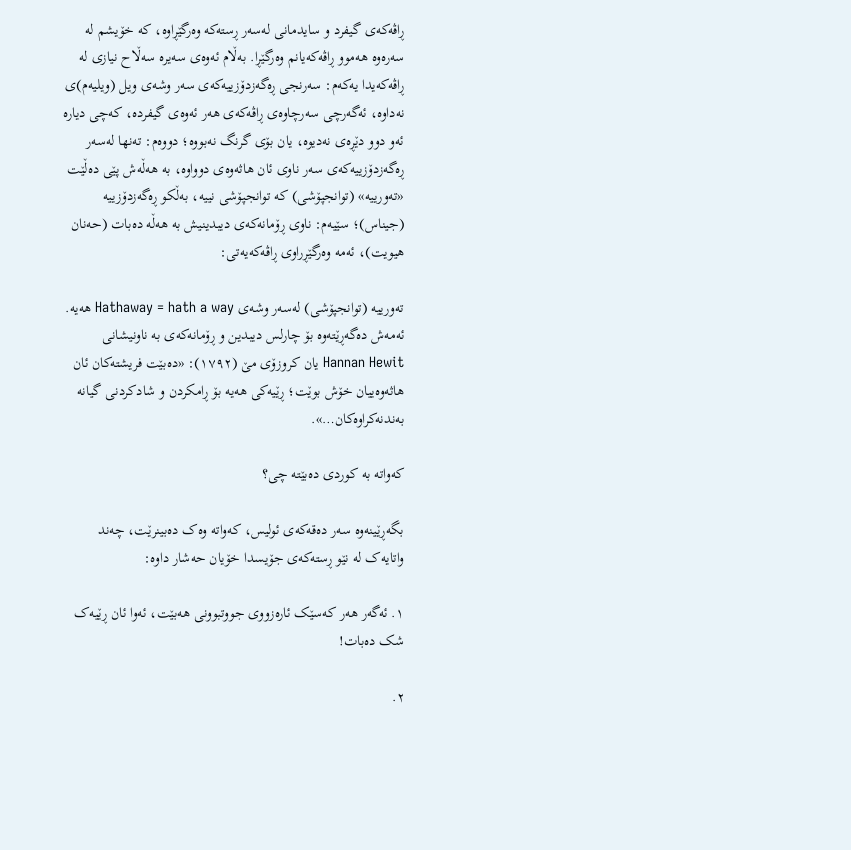ڕاڤەکەی گیفرد و سایدمانی لەسەر ڕستەکە وەرگێڕاوە، کە خۆیشم لە سەرەوە هەموو ڕاڤەکەیانم وەرگێڕا. بەڵام ئەوەی سەیرە سەڵاح نیازی لە ڕاڤەکەیدا یەکەم: سەرنجی ڕەگەزدۆزییەکەی سەر وشەی ویل (ویلیەم)ی نەداوە، ئەگەرچی سەرچاوەی ڕاڤەکەی هەر ئەوەی گیفردە، کەچی دیارە ئەو دوو دێڕەی نەدیوە، یان بۆی گرنگ نەبووە؛ دووەم: تەنها لەسەر ڕەگەزدۆزییەکەی سەر ناوی ئان هاثەوەی دوواوە، بە هەڵەش پێی دەڵێت «تەورییە» (توانجپۆشی) کە توانجپۆشی نییە، بەڵکو ڕەگەزدۆزییە (جیناس)؛ سێیەم: ناوی ڕۆمانەکەی دیبدینیش بە هەڵە دەبات (حەنان هیویت)، ئەمە وەرگێڕراوی ڕاڤەکەیەتی:

تەورییە (توانجپۆشی) لەسەر وشەی Hathaway = hath a way هەیە. ئەمەش دەگەڕێتەوە بۆ چارلس دیبدین و ڕۆمانەکەی بە ناونیشانی Hannan Hewit یان کروزۆی مێ (١٧٩٢): «دەبێت فریشتەکان ئان هاثەوەییان خۆش بوێت؛ ڕێیەکی هەیە بۆ ڕامکردن و شادکردنی گیانە بەندنەکراوەکان…».

کەواتە بە کوردی دەبێتە چی؟

بگەڕێینەوە سەر دەقەکەی ئولیس، کەواتە وەک دەبینرێت، چەند واتایەک لە نێو ڕستەکەی جۆیسدا خۆیان حەشار داوە:

١. ئەگەر هەر کەسێک ئارەزووی جووتبوونی هەبێت، ئەوا ئان ڕێیەک شک دەبات!

٢.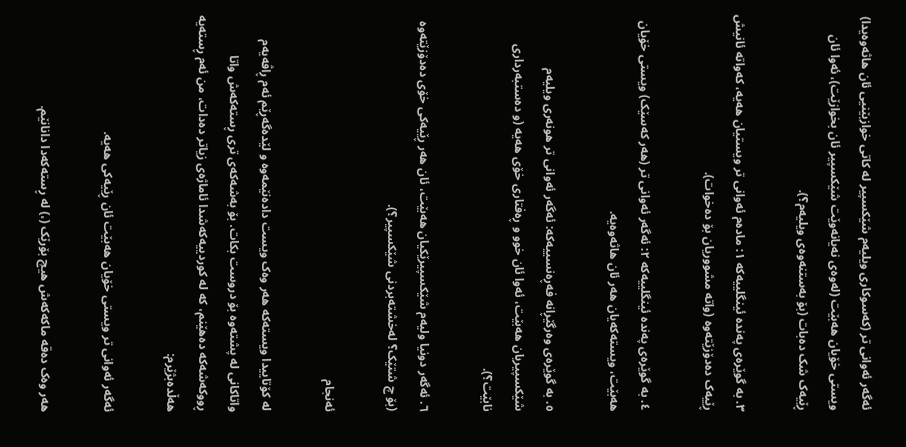ئەگەر ئەوانی تر (کەسوکاری ویلیەم شێکسپیر لە کاتی خوازبێنیی ئان هاثەوەیدا) ویستی خۆیان هەبێت (لەوەی نەیانەوێت شێکسپیر ئان بخوازێت)، ئەوا ئان ڕێیەک شک دەبات (بۆ بەستنەوەی ویلیەم؟).

٣. بە گوێرەی پەندە ئینگلییەکە ١: مادەم ئەوانی تر ویستیان هەیە، کەواتە ئانیش ڕێیەک دەدۆزێتەوە (واتە مشووریان بۆ دەخوات).

٤. بە گوێرەی پەندە ئینگلییەکە ٢: ئەگەر ئەوانی تر (هەر کەسێک) ویستی خۆیان هەبێت، ویستەکەیان هەر ئان هاثەوەیە.

٥. بە گوێرەی وەرگێڕانە فەڕەنسییەکە: ئەگەر ئەوانی تر هونەری ویلیەم شێکسپیریان هەبێت، ئەوا ئان خوو و ڕەفتاری خۆی هەیە (و دەستبەرداری نابێت؟).

٦. ئەگەر دونیا ولیەم شێکسپیرێکیان هەبێت، ئان هەر ڕێیەکی خۆی دەدۆزێتەوە (بۆ چ شتێک؟ لەخشتەبردنی شێکسپیر؟).

ئەنجام

لە کۆتاییدا ویستەکە هەر وەک ویست دادەنێمەوە و لێدەگەڕێم ئەم ڕاڤەیەم واتاکانی لە پشتەوە بۆ دروست بکات. بۆ بەشەکەی تری ڕستەکەش واتا ڕووکەشەکە دەهێنم، کە لە کوردییەکەشدا ئاماژەی زیاتر دەدات، من ئەم ڕستەیە هەڵدەبژێرم:

ئەگەر ئەوانی تر ویستی خۆیان ھەبێت ئان ڕێیەکی هەیە.

هەر وەک دەقە ماکەکەش هیچ بۆرێک (،) لە ڕستەکەدا دانانێم.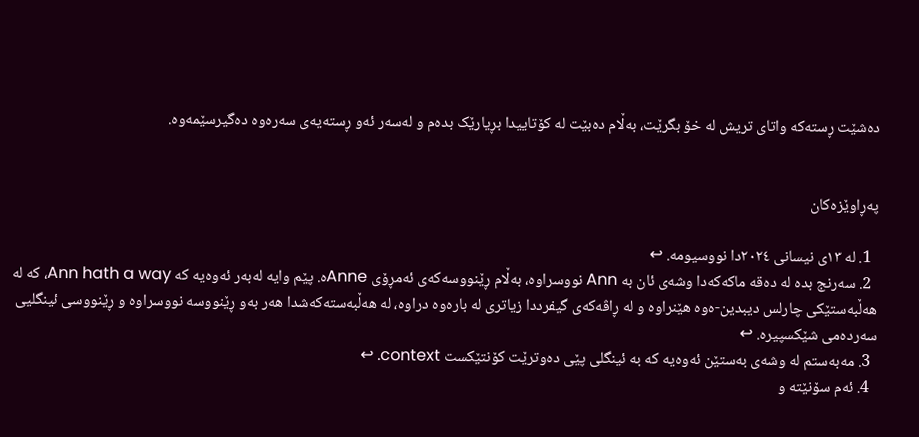دەشێت ڕستەکە واتای تریش لە خۆ بگرێت، بەڵام دەبێت لە کۆتاییدا بڕیارێک بدەم و لەسەر ئەو ڕستەیەی سەرەوە دەگیرسێمەوە.


پەڕاوێزەکان

  1. لە ١٣ی نیسانی ٢٠٢٤دا نووسیومە. ↩
  2. سەرنج بدە لە دەقە ماکەکەدا وشەی ئان بە Ann نووسراوە، بەڵام ڕێنووسەکەی ئەمڕۆی Anneە. پێم وایە لەبەر ئەوەیە کە Ann hath a way، کە لە هەڵبەستێکی چارلس دیبدین-ەوە هێنراوە و لە ڕاڤەکەی گیفرددا زیاتری لە بارەوە دراوە، لە هەڵبەستەکەشدا هەر بەو ڕێنووسە نووسراوە و ڕێنووسی ئینگلیی سەردەمی شێکسپیرە. ↩
  3. مەبەستم لە وشەی بەستێن ئەوەیە کە بە ئینگلی پێی دەوترێت کۆنتێکست context. ↩
  4. ئەم سۆنێتە و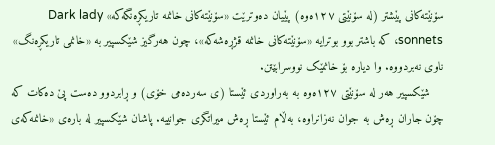سۆنێتەکانی پێشتر (لە سۆنێتی ١٢٧ەوە) پێیان دەوترێت «سۆنێتەکانی خانمە تاریکڕەنگەکە» Dark lady sonnets، کە باشتر بوو بوترایە «سۆنێتەکانی خانمە قژڕەشەکە»، چون هەرگیز شێکسپیر بە «خانمی تاریکڕەنگ» ناوی نەبردووە. وا دیارە بۆ خانمێک نووسرابێتن.
    شێکسپیر هەر لە سۆنێتی ١٢٧ەوە بە بەراوردی ئێستا (ی سەردەمی خۆی) و ڕابردوو دەست پێ دەکات کە چۆن جاران ڕەش بە جوان نەزانراوە، بەڵام ئێستا ڕەش میراتگری جوانییە. پاشان شێکسپیر لە بارەی «خانمەکەی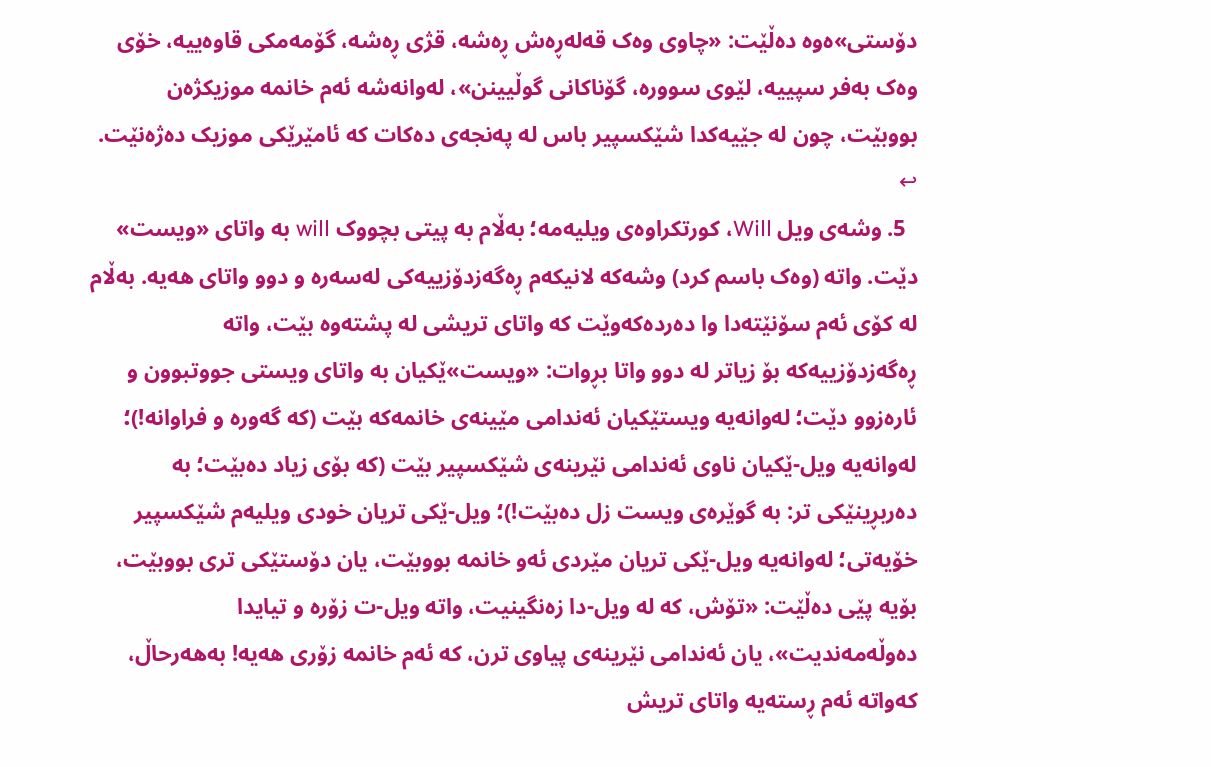دۆستی»ەوە دەڵێت: «چاوی وەک قەلەڕەش ڕەشە، قژی ڕەشە، گۆمەمکی قاوەییە، خۆی وەک بەفر سپییە، لێوی سوورە، گۆناکانی گوڵیینن»، لەوانەشە ئەم خانمە موزیکژەن بووبێت، چون لە جێیەکدا شێکسپیر باس لە پەنجەی دەکات کە ئامێرێکی موزیک دەژەنێت. ↩
  5. وشەی ویل Will، کورتکراوەی ویلیەمە؛ بەڵام بە پیتی بچووک will بە واتای «ویست» دێت. واتە (وەک باسم کرد) وشەکە لانیکەم ڕەگەزدۆزییەکی لەسەرە و دوو واتای هەیە. بەڵام لە کۆی ئەم سۆنێتەدا وا دەردەکەوێت کە واتای تریشی لە پشتەوە بێت، واتە ڕەگەزدۆزییەکە بۆ زیاتر لە دوو واتا بڕوات: «ویست»ێکیان بە واتای ویستی جووتبوون و ئارەزوو دێت؛ لەوانەیە ویستێکیان ئەندامی مێینەی خانمەکە بێت (کە گەورە و فراوانە!)؛ لەوانەیە ویل-ێکیان ناوی ئەندامی نێرینەی شێکسپیر بێت (کە بۆی زیاد دەبێت؛ بە دەربڕینێکی تر: بە گوێرەی ویست زل دەبێت!)؛ ویل-ێکی تریان خودی ویلیەم شێکسپیر خۆیەتی؛ لەوانەیە ویل-ێکی تریان مێردی ئەو خانمە بووبێت، یان دۆستێکی تری بووبێت، بۆیە پێی دەڵێت: «تۆش، کە لە ویل-دا زەنگینیت، واتە ویل-ت زۆرە و تیایدا دەوڵەمەندیت»، یان ئەندامی نێرینەی پیاوی ترن، کە ئەم خانمە زۆری هەیە! بەهەرحاڵ، کەواتە ئەم ڕستەیە واتای تریش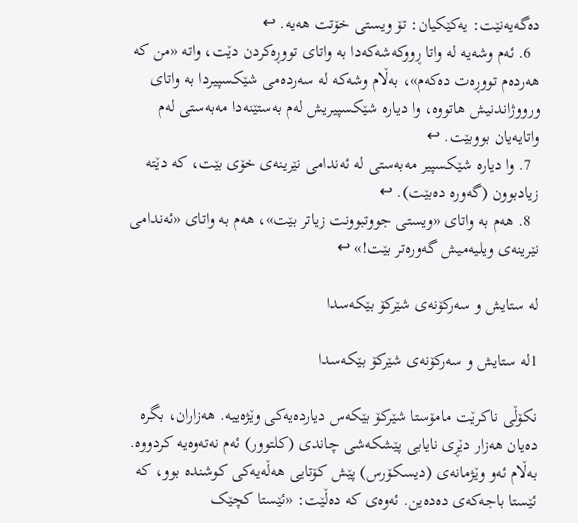دەگەیەنێت: یەکێکیان: تۆ ویستی خۆتت هەیە. ↩
  6. ئەم وشەیە لە واتا ڕووکەشەکەدا بە واتای تووڕەکردن دێت، واتە «من کە هەردەم تووڕەت دەکەم»، بەڵام وشەکە لە سەردەمی شێکسپیردا بە واتای ورووژاندنیش هاتووە، وا دیارە شێکسپیریش لەم بەستێنەدا مەبەستی لەم واتایەیان بووبێت. ↩
  7. وا دیارە شێکسپیر مەبەستی لە ئەندامی نێرینەی خۆی بێت، کە دێتە زیادبوون (گەورە دەبێت). ↩
  8. هەم بە واتای «ویستی جووتبوونت زیاتر بێت»، هەم بە واتای «ئەندامی نێرینەی ویلیەمیش گەورەتر بێت!» ↩

لە ستایش و سەرکۆنەی شێرکۆ بێکەسدا

1لە ستایش و سەرکۆنەی شێرکۆ بێکەسدا

نکۆڵی ناکرێت مامۆستا شێرکۆ بێکەس دیاردەیەکی وێژەییە. هەزاران، بگرە دەیان هەزار دێڕی نایابی پێشکەشی چاندی (کلتوور) ئەم نەتەوەیە کردووە. بەڵام ئەو وێژمانەی (دیسکۆرس) پێش کۆتایی هەڵەیەکی کوشندە بوو، کە ئێستا باجەکەی دەدەین. ئەوەی کە دەڵێت: «ئێستا کچێک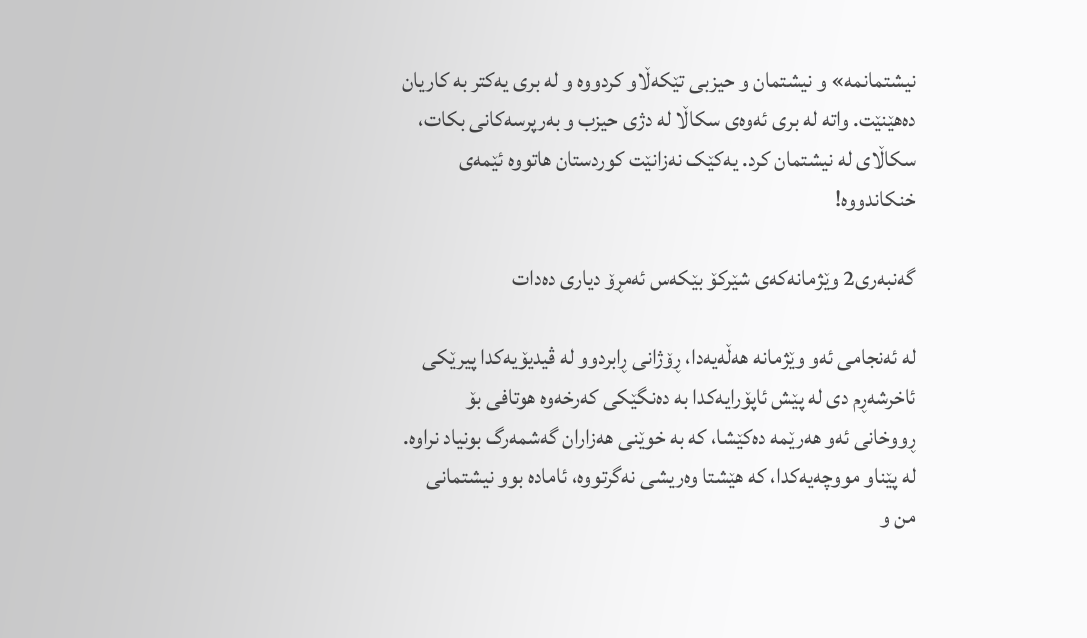نیشتمانمە» و نیشتمان و حیزبی تێکەڵاو کردووە و لە بری یەکتر بە کاریان دەهێنێت. واتە لە بری ئەوەی سکاڵا لە دژی حیزب و بەرپرسەکانی بکات، سکاڵای لە نیشتمان کرد. یەکێک نەزانێت کوردستان هاتووە ئێمەی خنکاندووە!

گەنبەری2 وێژمانەکەی شێرکۆ بێکەس ئەمڕۆ دیاری دەدات

لە ئەنجامی ئەو وێژمانە هەڵەیەدا، ڕۆژانی ڕابردوو لە ڤیدیۆیەکدا پیرێکی ئاخرشەڕم دی لە پێش ئاپۆرایەکدا بە دەنگێکی کەرخەوە هوتافی بۆ ڕووخانی ئەو هەرێمە دەکێشا، کە بە خوێنی هەزاران گەشمەرگ بونیاد نراوە. لە پێناو مووچەیەکدا، کە هێشتا وەریشی نەگرتووە، ئامادە بوو نیشتمانی من و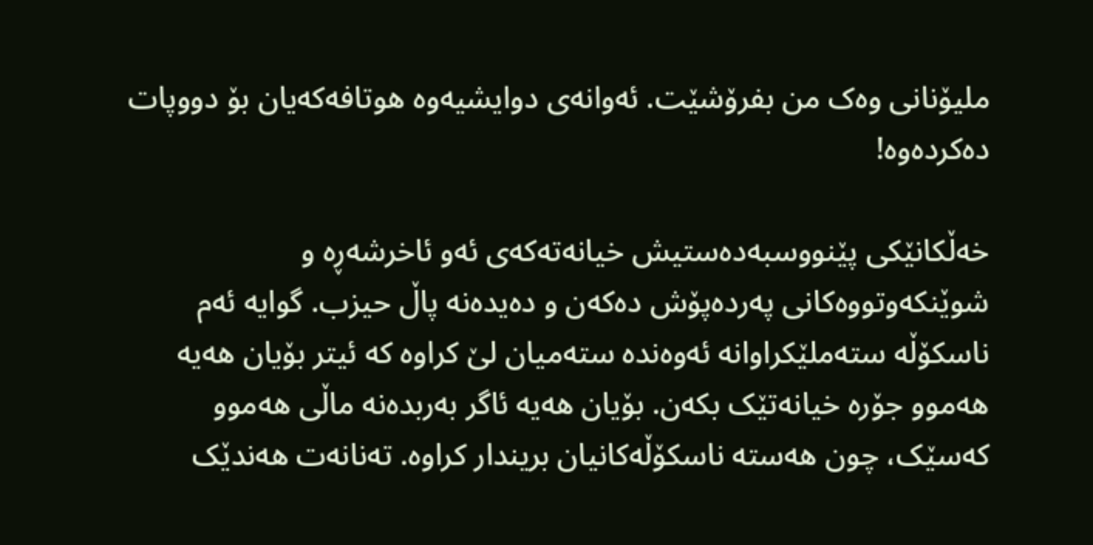ملیۆنانی وەک من بفرۆشێت. ئەوانەی دوایشیەوە هوتافەکەیان بۆ دووپات دەکردەوە!

خەڵکانێکی پێنووسبەدەستیش خیانەتەکەی ئەو ئاخرشەڕە و شوێنکەوتووەکانی پەردەپۆش دەکەن و دەیدەنە پاڵ حیزب. گوایە ئەم ناسکۆڵە ستەملێکراوانە ئەوەندە ستەمیان لێ کراوە کە ئیتر بۆیان هەیە هەموو جۆرە خیانەتێک بکەن. بۆیان هەیە ئاگر بەربدەنە ماڵی هەموو کەسێک، چون هەستە ناسکۆڵەکانیان بریندار کراوە. تەنانەت هەندێک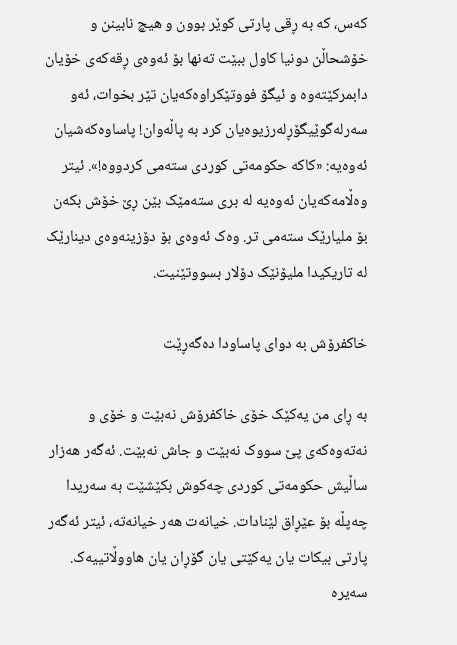کەس، کە بە ڕقی پارتی کوێر بوون و هیچ نابینن و خۆشحاڵن دونیا کاول ببێت تەنها بۆ ئەوەی ڕقەکەی خۆیان دابمرکێتەوە و ئیگۆ فووتێکراوەکەیان تێر بخوات، ئەو سەرلەگوێیگۆڕلەرزیوەیان کرد بە پاڵەوان! پاساوەکەشیان ئەوەیە: «کاکە حکومەتی کوردی ستەمی کردووە!». ئیتر وەڵامەکەیان ئەوەیە لە بری ستەمێک بێن ڕێ خۆش بکەن بۆ ملیارێک ستەمی تر. وەک ئەوەی بۆ دۆزینەوەی دینارێک لە تاریکیدا ملیۆنێک دۆلار بسووتێنیت.

خاکفرۆش بە دوای پاساودا دەگەڕێت

بە ڕای من یەکێک خۆی خاکفرۆش نەبێت و خۆی و نەتەوەکەی پێ سووک نەبێت و جاش نەبێت. ئەگەر هەزار ساڵیش حکومەتی کوردی چەکوش بکێشێت بە سەریدا چەپڵە بۆ عێڕاق لێنادات. خیانەت هەر خیانەتە، ئیتر ئەگەر پارتی بیکات یان یەکێتی یان گۆڕان یان هاووڵاتییەک. سەیرە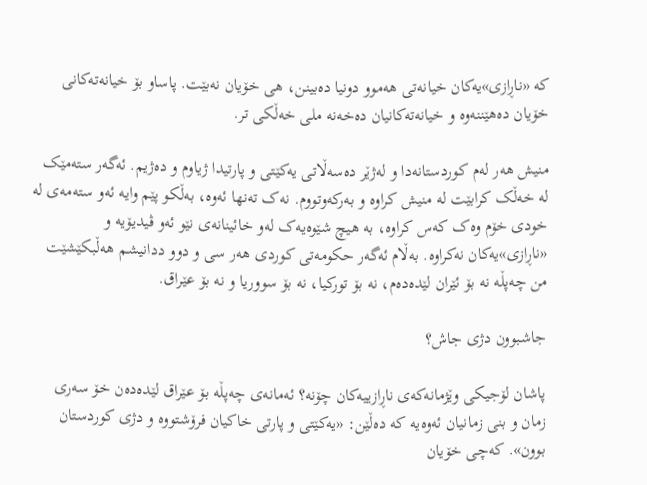کە «ناڕازی»یەکان خیانەتی هەموو دونیا دەبینن، هی خۆیان نەبێت. پاساو بۆ خیانەتەکانی خۆیان دەهێننەوە و خیانەتەکانیان دەخەنە ملی خەڵکی تر.

منیش هەر لەم کوردستانەدا و لەژێر دەسەڵاتی یەکێتی و پارتیدا ژیاوم و دەژیم. ئەگەر ستەمێک لە خەڵک کرابێت لە منیش کراوە و بەرکەوتووم. نەک تەنها ئەوە، بەڵکو پێم وایە ئەو ستەمەی لە خودی خۆم وەک کەس کراوە، بە هیچ شێوەیەک لەو خائینانەی نێو ئەو ڤیدیۆیە و «ناڕازی»یەکان نەکراوە. بەڵام ئەگەر حکومەتی کوردی هەر سی و دوو ددانیشم هەڵبکێشێت من چەپڵە نە بۆ ئێران لێدەدەم، نە بۆ تورکیا، نە بۆ سووریا و نە بۆ عێراق.

جاشبوون دژی جاش؟

پاشان لۆجیکی وێژمانەکەی ناڕازییەکان چۆنە؟ ئەمانەی چەپڵە بۆ عێراق لێدەدەن خۆ سەری زمان و بنی زمانیان ئەوەیە کە دەڵێن: «یەکێتی و پارتی خاکیان فرۆشتووە و دژی کوردستان بوون». کەچی خۆیان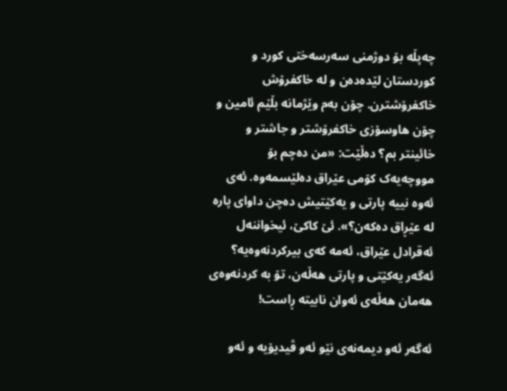چەپڵە بۆ دوژمنی سەرسەختی کورد و کوردستان لێدەدەن و لە خاکفرۆش خاکفرۆشترن. چۆن بەم وێژمانە بڵێم ئامین و چۆن هاوسۆزی خاکفرۆشتر و جاشتر و خائینتر بم؟ دەڵێت: «من دەچم بۆ مووچەیەک کۆمی عێراق دەلێسمەوە. ئەی ئەوە نییە پارتی و یەکێتیش دەچن داوای پارە لە عێڕاق دەکەن؟». ئێ کاکێ، ئیخواننەل ئەقرادل عێراق، ئەمە کەی بیرکردنەوەیە؟ ئەگەر یەکێتی و پارتی هەڵەن، تۆ بە کردنەوەی هەمان هەڵەی ئەوان نابیتە ڕاست!

ئەگەر ئەو دیمەنەی نێو ئەو ڤیدیۆیە و ئەو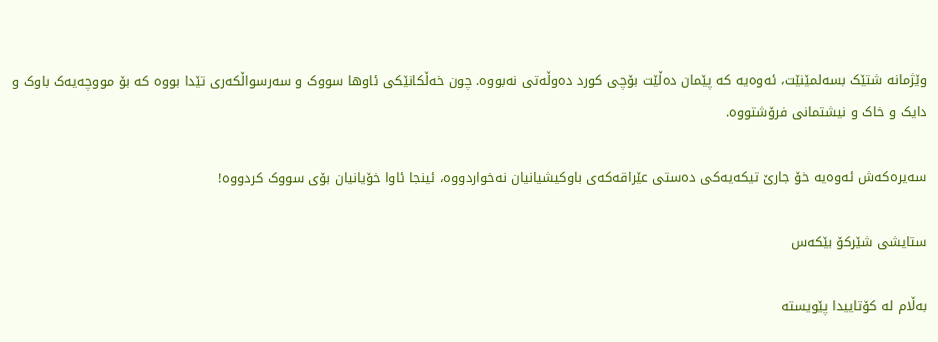وێژمانە شتێک بسەلمێنێت، ئەوەیە کە پێمان دەڵێت بۆچی کورد دەوڵەتی نەبووە. چون خەڵکانێکی ئاوها سووک و سەرسواڵکەری تێدا بووە کە بۆ مووچەیەک باوک و دایک و خاک و نیشتمانی فرۆشتووە.

سەیرەکەش ئەوەیە خۆ جارێ تیکەیەکی دەستی عێراقەکەی باوکیشیانیان نەخواردووە، ئینجا ئاوا خۆیانیان بۆی سووک کردووە!

ستایشی شێرکۆ بێکەس

بەڵام لە کۆتاییدا پێویستە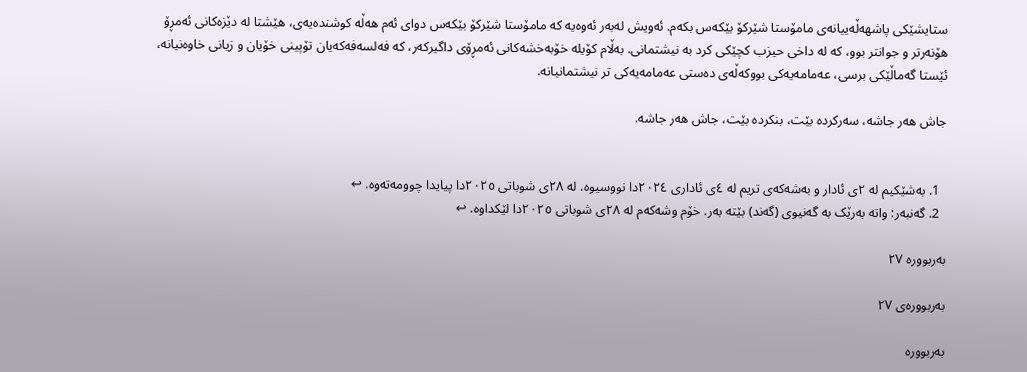ستایشێکی پاشهەڵەییانەی مامۆستا شێرکۆ بێکەس بکەم. ئەویش لەبەر ئەوەیە کە مامۆستا شێرکۆ بێکەس دوای ئەم هەڵە کوشندەیەی، هێشتا لە دێزەکانی ئەمڕۆ هۆنەرتر و جوانتر بوو، کە لە داخی حیزب کچێکی کرد بە نیشتمانی. بەڵام کۆیلە خۆبەخشەکانی ئەمڕۆی داگیرکەر، کە فەلسەفەکەیان تۆپینی خۆیان و زیانی خاوەنیانە، ئێستا گەماڵێکی برسی، عەمامەیەکی بووکەڵەی دەستی عەمامەیەکی تر نیشتمانیانە.

جاش هەر جاشە، سەرکردە بێت، بنکردە بێت، جاش هەر جاشە.


  1. بەشێکیم لە ٢ی ئادار و بەشەکەی تریم لە ٤ی ئاداری ٢٠٢٤دا نووسیوە. لە ٢٨ی شوباتی ٢٠٢٥دا پیایدا چوومەتەوە. ↩
  2. گەنبەر: واتە بەرێک بە گەنیوی (گەند) بێتە بەر. خۆم وشەکەم لە ٢٨ی شوباتی ٢٠٢٥دا لێکداوە. ↩

بەربوورە ٢٧

بەربوورەی ٢٧

بەربوورە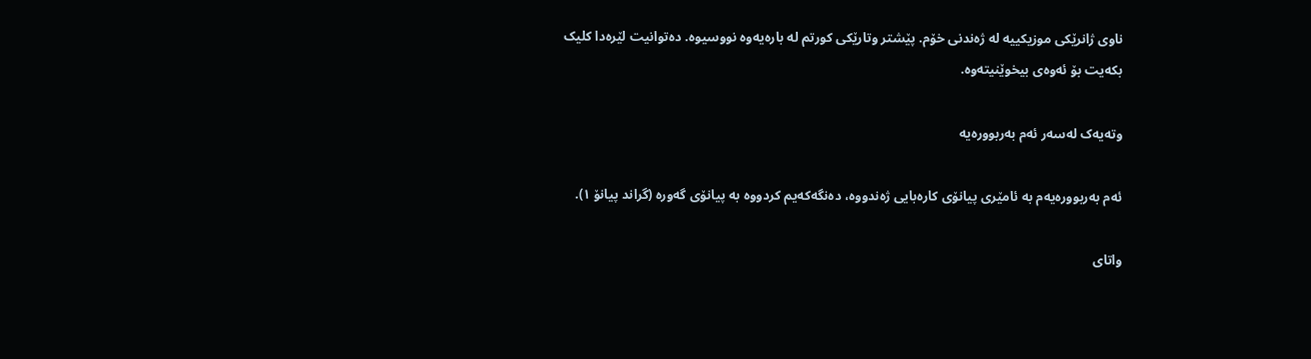ناوی ژانرێکی موزیکییە لە ژەندنی خۆم. پێشتر وتارێکی کورتم لە بارەیەوە نووسیوە. دەتوانیت لێرەدا کلیک بکەیت بۆ ئەوەی بیخوێنیتەوە.

وتەیەک لەسەر ئەم بەربوورەیە

ئەم بەربوورەیەم بە ئامێری پیانۆی کارەبایی ژەندووە، دەنگەکەیم کردووە بە پیانۆی گەورە (گراند پیانۆ ١).

واتای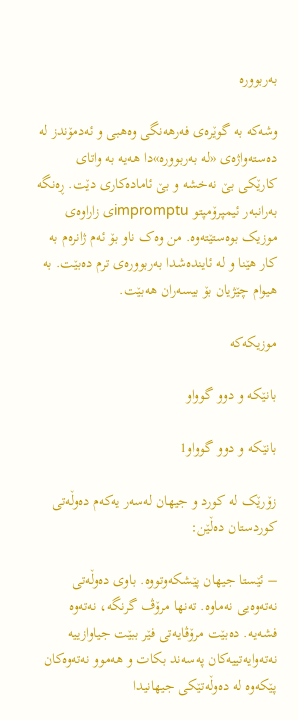بەربوورە

وشەکە بە گوێرەی فەرهەنگی وەهبی و ئەدمۆندز لە دەستەواژەی «لە بەربوورە»دا هەیە بە واتای کارێکی بێ نەخشە و بێ ئامادەکاری دێت. ڕەنگە بەرانبەر ئیمپرۆمپتو impromptuی زاراوەی موزیک بوەستێتەوە. من وەک ناو بۆ ئەم ژانرەم بە کار هێنا و لە ئایندەشدا بەربوورەی ترم دەبێت. بە هیوام چێژیان بۆ بیسەران هەبێت.

موزیکەکە

بانێکە و دوو گوواو

بانێکە و دوو گوواو1

زۆرێک لە کورد و جیهان لەسەر یەکەم دەوڵەتی کوردستان دەڵێن:

– ئێستا جیهان پێشکەوتووە. باوی دەوڵەتی نەتەوەیی نەماوە. تەنها مرۆڤ گرنگە، نەتەوە فشەیە. دەبێت مرۆڤایەتی فێر ببێت جیاوازییە نەتەوایەتییەکان پەسەند بکات و هەموو نەتەوەکان پێکەوە لە دەوڵەتێکی جیهانیدا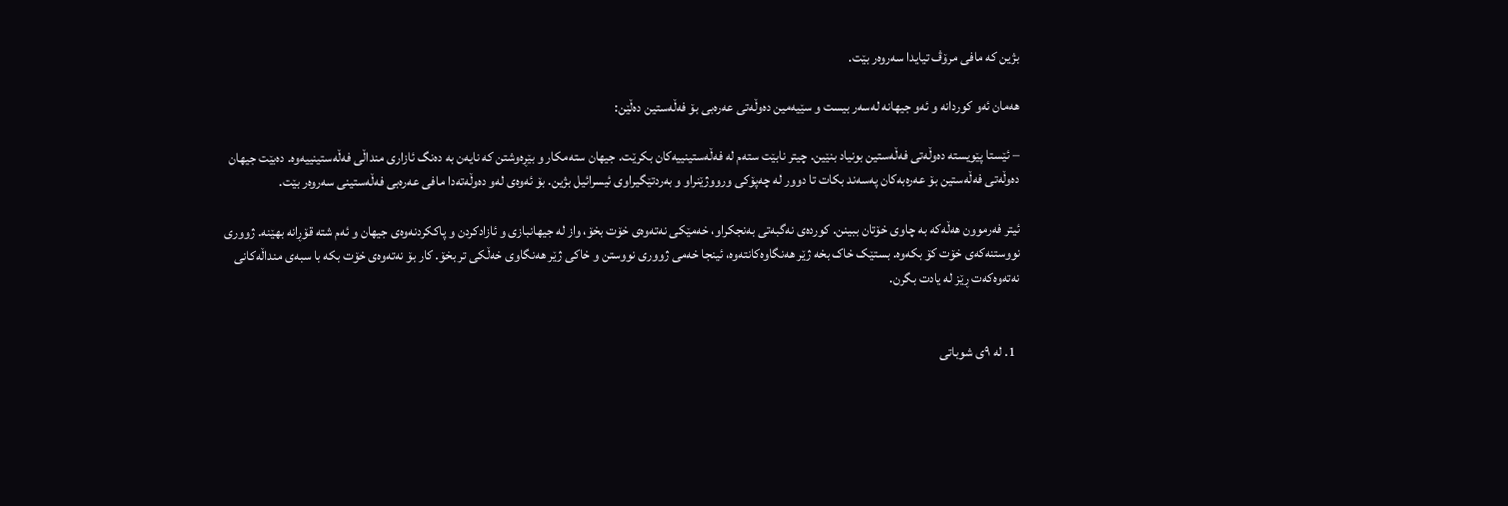بژین کە مافی مرۆڤ تیایدا سەروەر بێت.

هەمان ئەو کوردانە و ئەو جیهانە لەسەر بیست و سێیەمین دەوڵەتی عەرەبی بۆ فەڵەستین دەڵێن:

– ئێستا پێویستە دەوڵەتی فەڵەستین بونیاد بنێین. چیتر نابێت ستەم لە فەڵەستینییەکان بکرێت. جیهان ستەمکار و بێڕەوشتن کە نایەن بە دەنگ ئازاری منداڵی فەڵەستینییەوە. دەبێت جیهان دەوڵەتی فەڵەستین بۆ عەرەبەکان پەسەند بکات تا دوور لە چەپۆکی ورووژێنراو و بەردتێگیراوی ئیسرائیل بژین. بۆ ئەوەی لەو دەوڵەتەدا مافی عەرەبی فەڵەستینی سەروەر بێت.

ئیتر فەرموون هەڵەکە بە چاوی خۆتان ببینن. کوردەی نەگبەتی بەنجکراو، خەمێکی نەتەوەی خۆت بخۆ، واز لە جیهانبازی و ئازادکردن و پاککردنەوەی جیهان و ئەم شتە قۆڕانە بهێنە. ژووری نووستنەکەی خۆت کۆ بکەوە. بستێک خاک بخە ژێر هەنگاوەکانتەوە، ئینجا خەمی ژووری نووستن و خاکی ژێر هەنگاوی خەڵکی تر بخۆ. کار بۆ نەتەوەی خۆت بکە با سبەی منداڵەکانی نەتەوەکەت ڕێز لە یادت بگرن.


  1. لە ٩ی شوباتی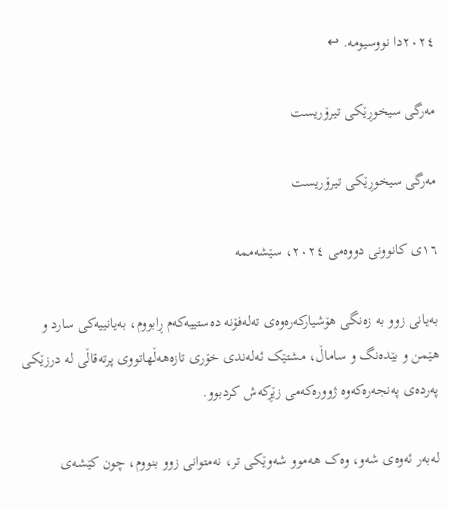٢٠٢٤دا نووسیومە. ↩

مەرگی سیخوڕێکی تیرۆریست

مەرگی سیخوڕێکی تیرۆریست

١٦ی کانوونی دووەمی ٢٠٢٤، سێشەممە

بەیانی زوو بە زەنگی هۆشیارکەرەوەی تەلەفۆنە دەستییەکەم ڕابووم، بەیانییەکی سارد و هێمن و بێدەنگ و ساماڵ، مشتێک ئەلەندی خۆری تازەهەڵهاتووی پرتەقاڵی لە درزێکی پەردەی پەنجەرەکەوە ژوورەکەمی زێڕکەش کردبوو.

لەبەر ئەوەی شەو، وەک هەموو شەوێکی تر، نەمتوانی زوو بنووم، چون کێشەی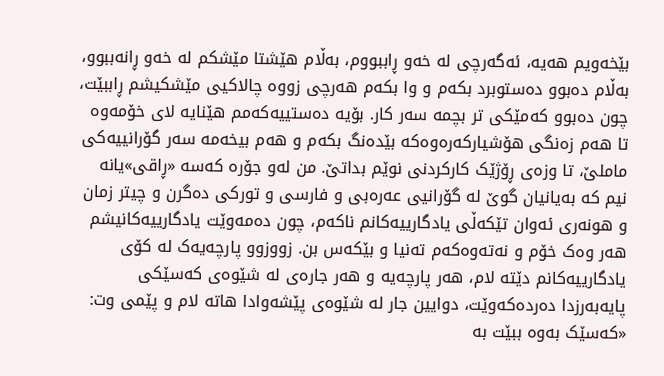بێخەویم هەیە، ئەگەرچی لە خەو ڕاببووم، بەڵام هێشتا مێشکم لە خەو ڕانەببوو، بەڵام دەبوو دەستوبرد بکەم و وا بکەم هەرچی زووە چالاکیی مێشکیشم ڕاببێت، چون دەبوو کەمێکی تر بچمە سەر کار. بۆیە دەستییەکەمم هێنایە لای خۆمەوە تا هەم زەنگی هۆشیارکەرەوەکە بێدەنگ بکەم و هەم بیخەمە سەر گۆرانییەکی ماملێ، تا وزەی ڕۆژێک کارکردنی نوێم بداتێ. من لەو جۆرە کەسە «ڕاقی»یانە نیم کە بەیانیان گوێ لە گۆرانیی عەرەبی و فارسی و تورکی دەگرن و چیتر زمان و هونەری ئەوان تێکەڵی یادگارییەکانم ناکەم، چون دەمەوێت یادگارییەکانیشم هەر وەک خۆم و نەتەوەکەم تەنیا و بێکەس بن. زووزوو پارچەیەک لە کۆی یادگارییەکانم دێتە لام، هەر پارچەیە و هەر جارەی لە شێوەی کەسێکی پایەبەرزدا دەردەکەوێت، دوایین جار لە شێوەی پێشەوادا هاتە لام و پێمی وت: «کەسێک بەوە ببێت بە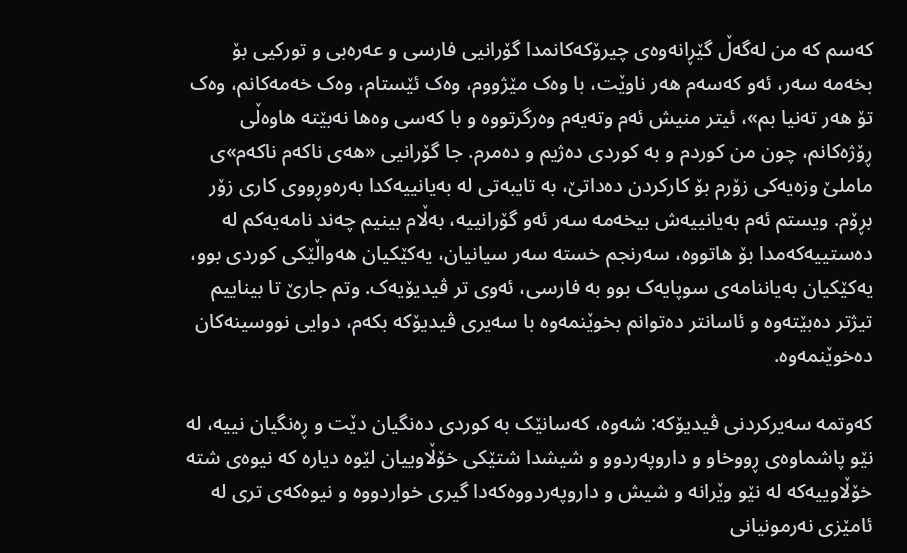کەسم کە من لەگەڵ گێڕانەوەی چیرۆکەکانمدا گۆرانیی فارسی و عەرەبی و تورکیی بۆ بخەمە سەر، ئەو کەسەم هەر ناوێت، با وەک مێژووم، وەک ئێستام، وەک خەمەکانم، وەک تۆ هەر تەنیا بم»، ئیتر منیش ئەم وتەیەم وەرگرتووە و با کەسی وەها نەبێتە هاوەڵی ڕۆژەکانم، چون من کوردم و بە کوردی دەژیم و دەمرم. جا گۆرانیی «هەی ناکەم ناکەم»ی ماملێ وزەیەکی زۆرم بۆ کارکردن دەداتێ، بە تایبەتی لە بەیانییەکدا بەرەوڕووی کاری زۆر بڕۆم. ویستم ئەم بەیانییەش بیخەمە سەر ئەو گۆرانییە، بەڵام بینیم چەند نامەیەکم لە دەستییەکەمدا بۆ هاتووە، سەرنجم خستە سەر سیانیان، یەکێکیان هەواڵێکی کوردی بوو، یەکێکیان بەیاننامەی سوپایەک بوو بە فارسی، ئەوی تر ڤیدیۆیەک. وتم جارێ تا بیناییم تیژتر دەبێتەوە و ئاسانتر دەتوانم بخوێنمەوە با سەیری ڤیدیۆکە بکەم، دوایی نووسینەکان دەخوێنمەوە.

کەوتمە سەیرکردنی ڤیدیۆکە: شەوە، کەسانێک بە کوردی دەنگیان دێت و ڕەنگیان نییە، لە نێو پاشماوەی ڕووخاو و داروپەردوو و شیشدا شتێکی خۆڵاوییان لێوە دیارە کە نیوەی شتە خۆڵاوییەکە لە نێو وێرانە و شیش و داروپەردووەکەدا گیری خواردووە و نیوەکەی تری لە ئامێزی نەرمونیانی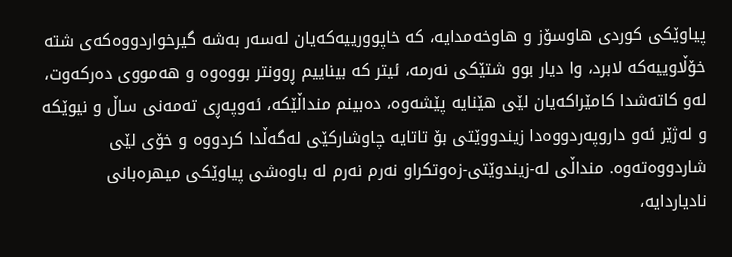پیاوێکی کوردی هاوسۆز و هاوخەمدایە، کە خاپوورییەکەیان لەسەر بەشە گیرخواردووەکەی شتە خۆڵاوییەکە لابرد، وا دیار بوو شتێکی نەرمە، ئیتر کە بیناییم ڕوونتر بووەوە و هەمووی دەرکەوت، لەو کاتەشدا کامێراکەیان لێی هێنایە پێشەوە، دەبینم منداڵێکە، ئەوپەڕی تەمەنی ساڵ و نیوێکە و لەژێر ئەو داروپەردووەدا زیندووێتی بۆ تاتایە چاوشارکێی لەگەڵدا کردووە و خۆی لێی شاردووەتەوە. منداڵی لە-زیندوێتی-زەوتکراو نەرم نەرم لە باوەشی پیاوێکی میهرەبانی نادیاردایە،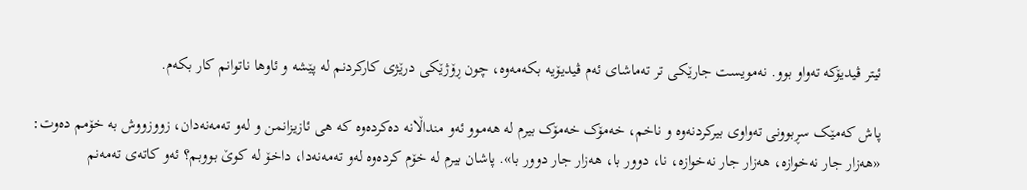ئیتر ڤیدیۆکە تەواو بوو. نەمویست جارێکی تر تەماشای ئەم ڤیدیۆیە بکەمەوە، چون ڕۆژێکی درێژی کارکردنم لە پێشە و ئاوها ناتوانم کار بکەم.

پاش کەمێک سڕبوونی تەواوی بیرکردنەوە و ناخم، خەمۆک خەمۆک بیرم لە هەموو ئەو منداڵانە دەکردەوە کە هی ئازیزانمن و لەو تەمەنەدان، زووزووش بە خۆمم دەوت: «هەزار جار نەخوازە، هەزار جار نەخوازە، نا، دوور با، هەزار جار دوور با». پاشان بیرم لە خۆم کردەوە لەو تەمەنەدا، داخۆ لە کوێ بووبم؟ ئەو کاتەی تەمەنم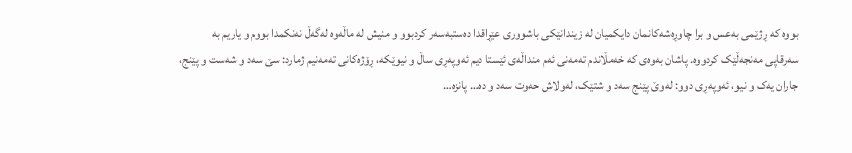بووە کە ڕژێمی بەعس و برا چاوڕەشەکانمان دایکمیان لە زیندانێکی باشووری عێڕاقدا دەستبەسەر کردبوو و منیش لە ماڵەوە لەگەڵ نەنکمدا بووم و یاریم بە سەرقاپی مەنجەڵێک کردووە. پاشان بەوەی کە خەمڵاندم تەمەنی ئەم منداڵەی ئێستا دیم ئەوپەڕی ساڵ و نیوێکە، ڕۆژەکانی تەمەنیم ژمارد: سێ سەد و شەست و پێنج، جاران یەک و نیو، ئەوپەڕی دوو: لەوێ پێنج سەد و شتێک، لەولاش حەوت سەد و دە… پانزە…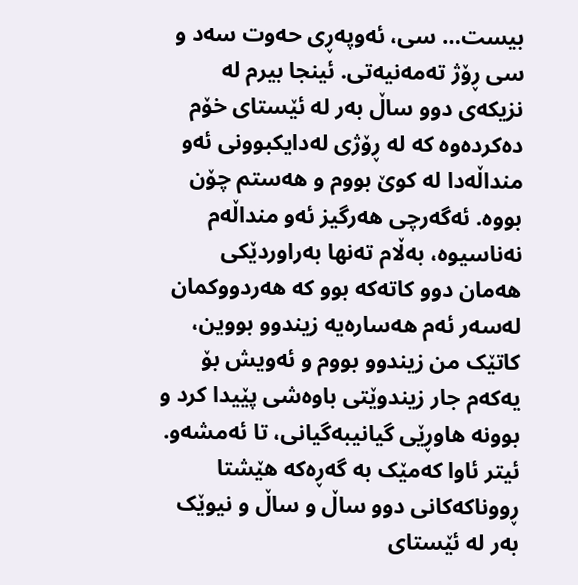بیست… سی، ئەوپەڕی حەوت سەد و سی ڕۆژ تەمەنیەتی. ئینجا بیرم لە نزیکەی دوو ساڵ بەر لە ئێستای خۆم دەکردەوە کە لە ڕۆژی لەدایکبوونی ئەو منداڵەدا لە کوێ بووم و هەستم چۆن بووە. ئەگەرچی هەرگیز ئەو منداڵەم نەناسیوە، بەڵام تەنها بەراوردێکی هەمان دوو کاتەکە بوو کە هەردووکمان لەسەر ئەم هەسارەیە زیندوو بووین، کاتێک من زیندوو بووم و ئەویش بۆ یەکەم جار زیندوێتی باوەشی پێیدا کرد و بوونە هاوڕێی گیانیبەگیانی، تا ئەمشەو. ئیتر ئاوا کەمێک بە گەڕەکە هێشتا ڕووناکەکانی دوو ساڵ و ساڵ و نیوێک بەر لە ئێستای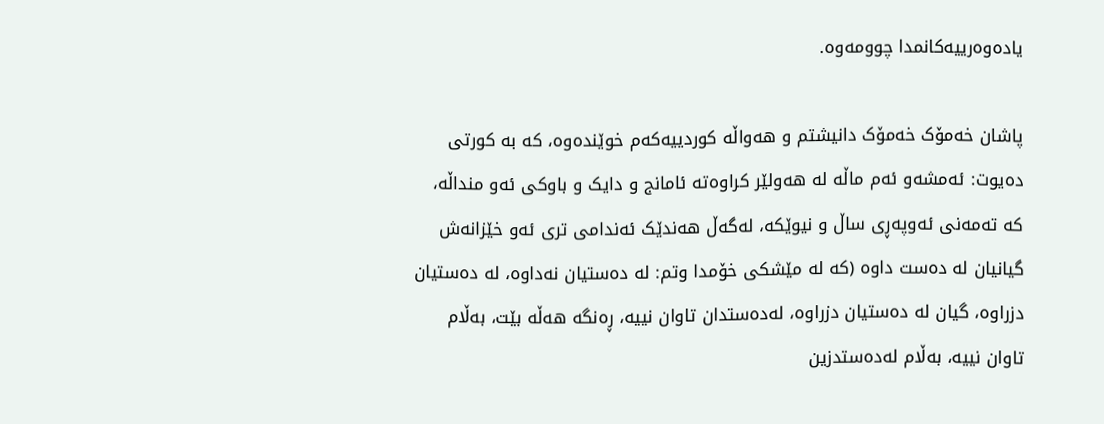یادەوەرییەکانمدا چوومەوە.

پاشان خەمۆک خەمۆک دانیشتم و هەواڵە کوردییەکەم خوێندەوە، کە بە کورتی دەیوت: ئەمشەو ئەم ماڵە لە هەولێر کراوەتە ئامانج و دایک و باوکی ئەو منداڵە، کە تەمەنی ئەوپەڕی ساڵ و نیوێکە، لەگەڵ هەندێک ئەندامی تری ئەو خێزانەش گیانیان لە دەست داوە (کە لە مێشکی خۆمدا وتم: لە دەستیان نەداوە، لە دەستیان دزراوە، گیان لە دەستیان دزراوە، لەدەستدان تاوان نییە، ڕەنگە هەڵە بێت، بەڵام تاوان نییە، بەڵام لەدەستدزین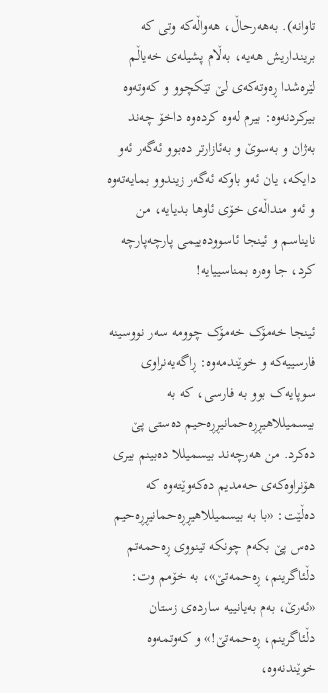تاوانە). بەهەرحاڵ، هەواڵەکە وتی کە برینداریش هەیە، بەڵام پشیلەی خەیاڵم لێرەشدا ڕەوتەکەی لێ تێکچوو و کەوتەوە بیرکردنەوە: بیرم لەوە کردەوە داخۆ چەند بەژان و بەسوێ و بەئازارتر دەبوو ئەگەر ئەو دایکە، یان ئەو باوکە ئەگەر زیندوو بمایەتەوە و ئەو منداڵەی خۆی ئاوها بدیایە، من نایناسم و ئینجا ئاسوودەییمی پارچەپارچە کرد، جا وەرە بمناسییایە!

ئینجا خەمۆک خەمۆک چوومە سەر نووسینە فارسییەکە و خوێندمەوە: ڕاگەیەنراوی سوپایەک بوو بە فارسی، کە بە بیسمیللاهیڕڕەحمانیڕڕەحیم دەستی پێ دەکرد. من هەرچەند بیسمیللا دەبینم بیری هۆنراوەکەی حەمدیم دەکەوێتەوە کە دەڵێت: «با بە بیسمیللاهیڕڕەحمانیڕڕەحیم دەس پێ بکەم چونکە تینووی ڕەحمەتم دڵئاگرینم، ڕەحمەتێ»، بە خۆمم وت: «ئەرێ، بەم بەیانییە ساردەی زستان دڵئاگرینم، ڕەحمەتێ!» و کەوتمەوە خوێندنەوە،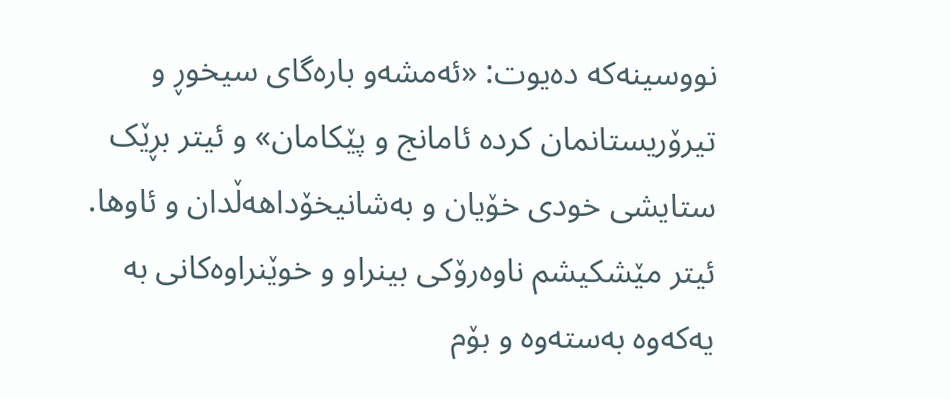نووسینەکە دەیوت: «ئەمشەو بارەگای سیخوڕ و تیرۆریستانمان کردە ئامانج و پێکامان» و ئیتر بڕێک ستایشی خودی خۆیان و بەشانیخۆداهەڵدان و ئاوها. ئیتر مێشکیشم ناوەرۆکی بینراو و خوێنراوەکانی بە یەکەوە بەستەوە و بۆم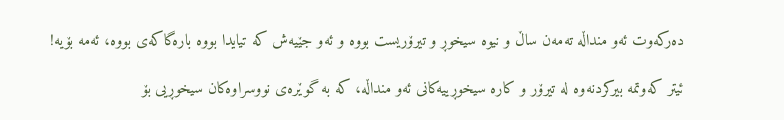دەرکەوت ئەو منداڵە تەمەن ساڵ و نیوە سیخوڕ و تیرۆریست بووە و ئەو جێیەش کە تیایدا بووە بارەگاکەی بووە، ئەمە بۆیە!

ئیتر کەوتمە بیرکردنەوە لە تیرۆر و کارە سیخوڕییەکانی ئەو منداڵە، کە بە گوێرەی نووسراوەکان سیخوڕیی بۆ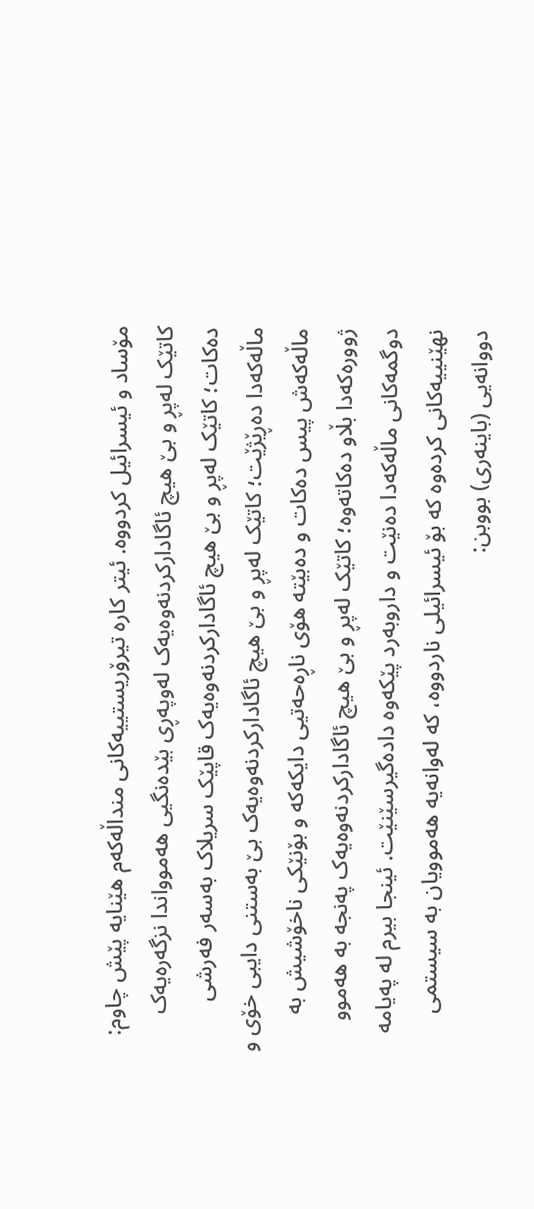مۆساد و ئیسرائیل کردووە. ئیتر کارە تیرۆریستییەکانی منداڵەکەم هێنایە پێش چاوم: کاتێک لەپڕ و بێ هیچ ئاگادارکردنەوەیەک لەوپەڕی بێدەنگیی هەموواندا نزگەرەیەک دەکات؛ کاتێک لەپڕ و بێ هیچ ئاگادارکردنەوەیەک قاپێک سریلاک بەسەر فەرشی ماڵەکەدا دەڕێژێت؛ کاتێک لەپڕ و بێ هیچ ئاگادارکردنەوەیەک بێ بەستنی دایبی خۆی و ماڵەکەش پیس دەکات و دەبێتە هۆی ناڕەحەتیی دایکەکە و بۆنێکی ناخۆشیش بە ژوورەکەدا بڵاو دەکاتەوە؛ کاتێک لەپڕ و بێ هیچ ئاگادارکردنەوەیەک پەنجە بە هەموو دوگمەکانی ماڵەکەدا دەنێت و داروبەرد پێکەوە دادەگیرسێنێت. ئینجا بیرم لە پەیامە نهێنییەکانی کردەوە کە بۆ ئیسرائیلی ناردووە، کە لەوانەیە هەموویان بە سیستمی دووانەیی (باینەری) بووبن: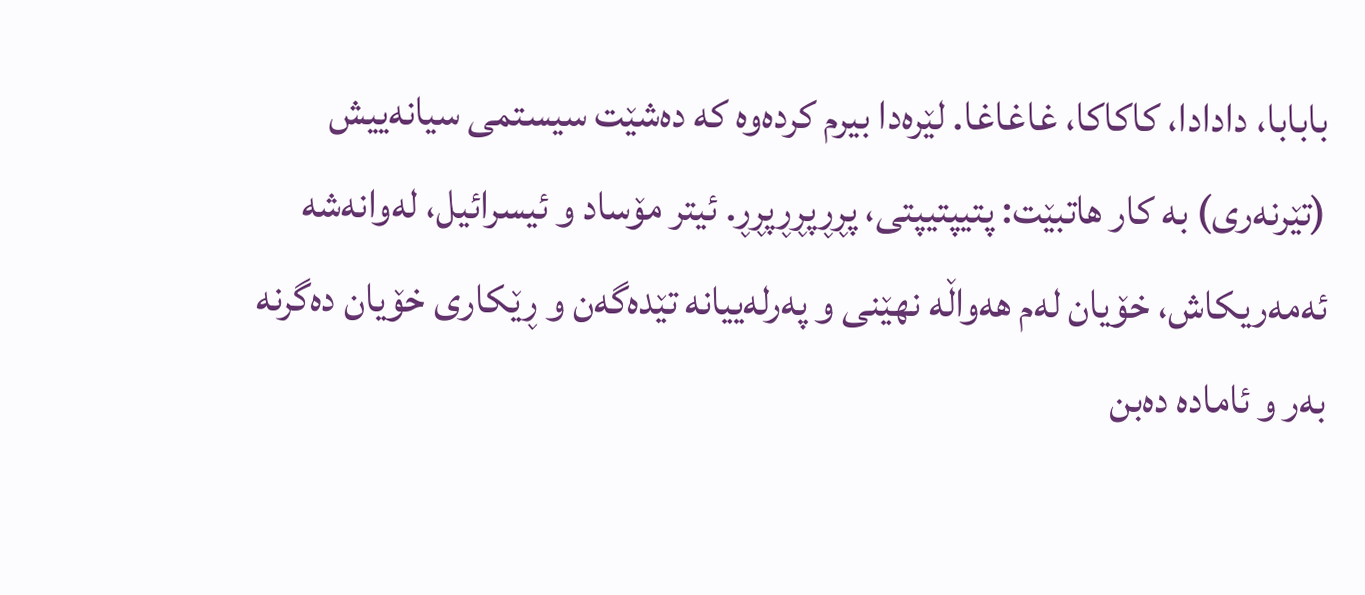بابابا، دادادا، کاکاکا، غاغاغا. لێرەدا بیرم کردەوە کە دەشێت سیستمی سیانەییش (تێرنەری) بە کار هاتبێت: پتیپتیپتی، پڕڕپڕڕپڕڕ. ئیتر مۆساد و ئیسرائیل، لەوانەشە ئەمەریکاش، خۆیان لەم هەواڵە نهێنی و پەرلەییانە تێدەگەن و ڕێکاری خۆیان دەگرنە بەر و ئامادە دەبن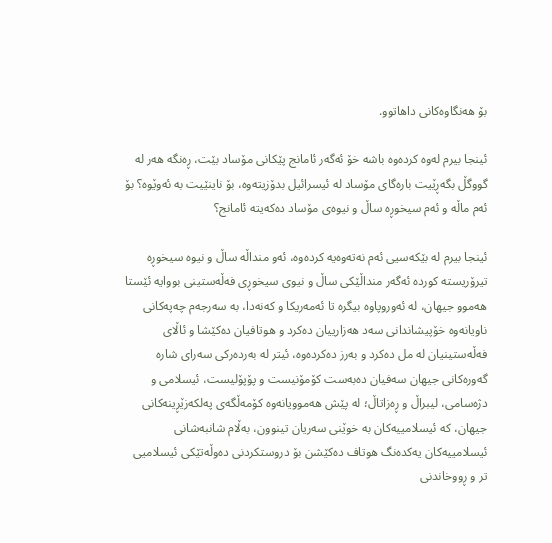بۆ هەنگاوەکانی داهاتوو.

ئینجا بیرم لەوە کردەوە باشە خۆ ئەگەر ئامانج پێکانی مۆساد بێت، ڕەنگە هەر لە گووگڵ بگەڕێیت بارەگای مۆساد لە ئیسرائیل بدۆزیتەوە، بۆ ناینێیت بە ئەوێوە؟ بۆ ئەم ماڵە و ئەم سیخوڕە ساڵ و نیوەی مۆساد دەکەیتە ئامانج؟

ئینجا بیرم لە بێکەسیی ئەم نەتەوەیە کردەوە، ئەو منداڵە ساڵ و نیوە سیخوڕە تیرۆریستە کوردە ئەگەر منداڵێکی ساڵ و نیوی سیخوڕی فەڵەستینی بووایە ئێستا هەموو جیهان، لە ئەوروپاوە بیگرە تا ئەمەریکا و کەنەدا، بە سەرجەم چەپەکانی ناویانەوە خۆپیشاندانی سەد هەزارییان دەکرد و هوتافیان دەکێشا و ئاڵای فەڵەستینیان لە مل دەکرد و بەرز دەکردەوە، ئیتر لە بەردەرکی سەرای شارە گەورەکانی جیهان سەفیان دەبەست کۆمۆنیست و پۆپۆلیست، ئیسلامی و دژەسامی، لیبراڵ و ڕەزاتاڵ؛ لە پێش هەموویانەوە کۆمەڵگەی پەلکەزێڕینەکانی جیهان، کە ئیسلامییەکان بە خوێنی سەریان تینوون، بەڵام شانبەشانی ئیسلامییەکان یەکدەنگ هوتاف دەکێشن بۆ دروستکردنی دەوڵەتێکی ئیسلامیی تر و ڕووخاندنی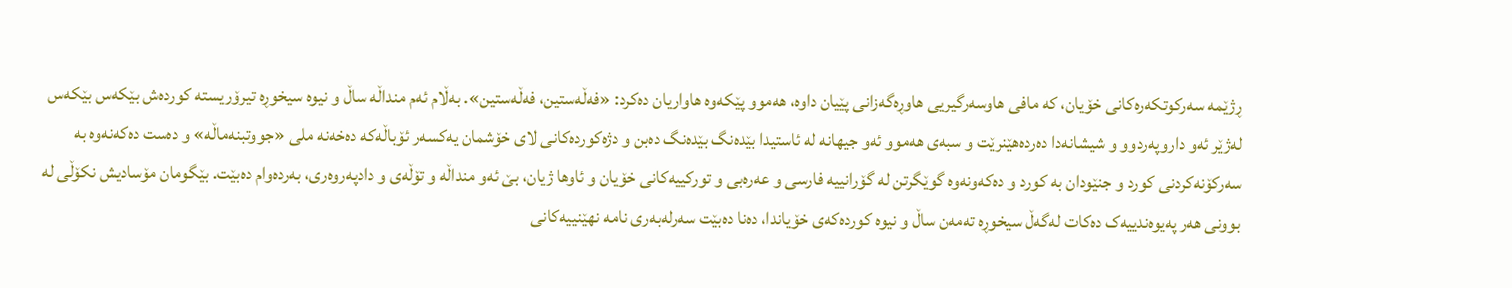ڕژێمە سەرکوتکەرەکانی خۆیان، کە مافی هاوسەرگیریی هاوڕەگەزانی پێیان داوە، هەموو پێکەوە هاواریان دەکرد: «فەڵەستین، فەڵەستین». بەڵام ئەم منداڵە ساڵ و نیوە سیخوڕە تیرۆریستە کوردەش بێکەس بێکەس لەژێر ئەو داروپەردوو و شیشانەدا دەردەهێنرێت و سبەی هەموو ئەو جیهانە لە ئاستیدا بێدەنگ بێدەنگ دەبن و دژەکوردەکانی لای خۆشمان یەکسەر ئۆباڵەکە دەخەنە ملی «جووتبنەماڵە» و دەست دەکەنەوە بە سەرکۆنەکردنی کورد و جنێودان بە کورد و دەکەونەوە گوێگرتن لە گۆرانییە فارسی و عەرەبی و تورکییەکانی خۆیان و ئاوها ژیان، بێ ئەو منداڵە و تۆڵەی و دادپەروەری، بەردەوام دەبێت. بێگومان مۆسادیش نکۆڵی لە بوونی هەر پەیوەندییەک دەکات لەگەڵ سیخوڕە تەمەن ساڵ و نیوە کوردەکەی خۆیاندا، دەنا دەبێت سەرلەبەری نامە نهێنییەکانی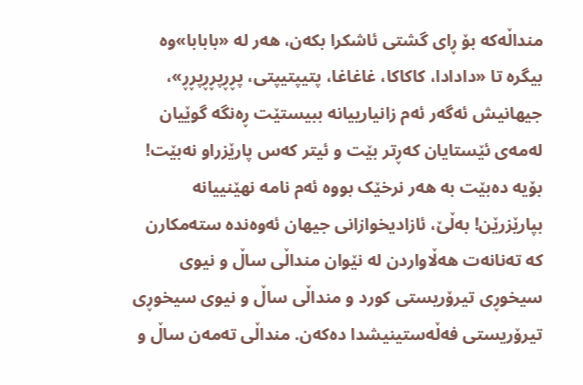منداڵەکە بۆ ڕای گشتی ئاشکرا بکەن، هەر لە «بابابا»وە بیگرە تا «دادادا، کاکاکا، غاغاغا، پتیپتیپتی، پڕڕپڕڕپڕڕ»، جیهانیش ئەگەر ئەم زانیارییانە ببیستێت ڕەنگە گوێیان لەمەی ئێستایان کەڕتر بێت و ئیتر کەس پارێزراو نەبێت! بۆیە دەبێت بە هەر نرخێک بووە ئەم نامە نهێنییانە بپارێزرێن! بەڵێ، ئازادیخوازانی جیهان ئەوەندە ستەمکارن کە تەنانەت هەڵاواردن لە نێوان منداڵی ساڵ و نیوی سیخوڕی تیرۆریستی کورد و منداڵی ساڵ و نیوی سیخوڕی تیرۆریستی فەڵەستینیشدا دەکەن. منداڵی تەمەن ساڵ و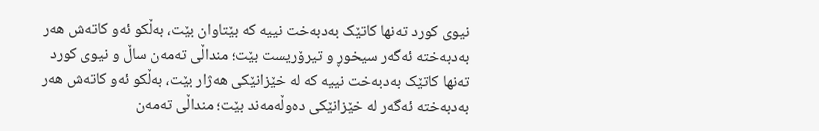نیوی کورد تەنها کاتێک بەدبەخت نییە کە بێتاوان بێت، بەڵکو ئەو کاتەش هەر بەدبەختە ئەگەر سیخوڕ و تیرۆریست بێت؛ منداڵی تەمەن ساڵ و نیوی کورد تەنها کاتێک بەدبەخت نییە کە لە خێزانێکی هەژار بێت، بەڵکو ئەو کاتەش هەر بەدبەختە ئەگەر لە خێزانێکی دەوڵەمەند بێت؛ منداڵی تەمەن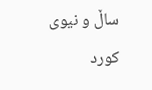ساڵ و نیوی کورد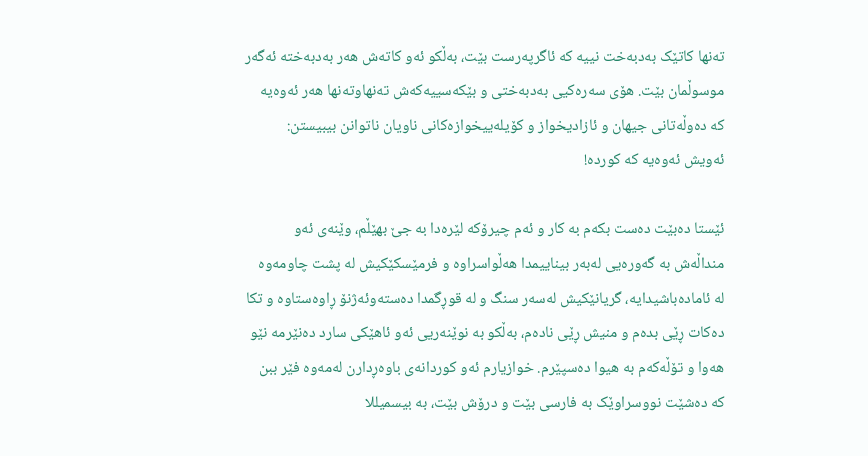تەنها کاتێک بەدبەخت نییە کە ئاگرپەرست بێت، بەڵکو ئەو کاتەش هەر بەدبەختە ئەگەر موسوڵمان بێت. هۆی سەرەکیی بەدبەختی و بێکەسییەکەش تەنهاوتەنها هەر ئەوەیە کە دەوڵەتانی جیهان و ئازادیخواز و کۆیلەییخوازەکانی ناویان ناتوانن بیبیستن: ئەویش ئەوەیە کە کوردە!

ئێستا دەبێت دەست بکەم بە کار و ئەم چیرۆکە لێرەدا بە جێ بهێڵم، وێنەی ئەو منداڵەش بە گەورەیی لەبەر بیناییمدا هەڵواسراوە و فرمێسکێکیش لە پشت چاومەوە لە ئامادەباشیدایە، گریانێکیش لەسەر سنگ و لە قوڕگمدا دەستەوئەژنۆ ڕاوەستاوە و تکا دەکات ڕێی بدەم و منیش ڕێی نادەم، بەڵکو بە نوێنەریی ئەو ئاهێکی سارد دەنێرمە نێو هەوا و تۆڵەکەم بە هیوا دەسپێرم. خوازیارم ئەو کوردانەی باوەڕدارن لەمەوە فێر ببن کە دەشێت نووسراوێک بە فارسی بێت و درۆش بێت، بە بیسمیللا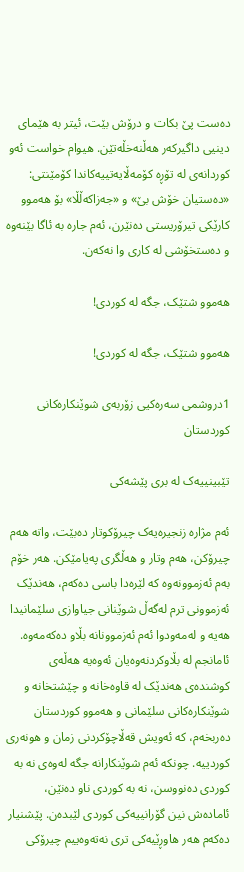دەست پێ بکات و درۆش بێت، ئیتر بە هێمای دینیی داگیرکەر هەڵنەخڵەتێن. هیوام خواست ئەو کوردانەی لە تۆڕە کۆمەڵایەتییەکاندا کۆمێنتی: «دەستیان خۆش بێ» و «جەزاکەڵڵا» بۆ هەموو کارێکی تیرۆریستی دەنێرن، ئەم جارە بە ئاگا بێنەوە و دەستخۆشی لە کاری وا نەکەن.

هەموو شتێک، جگە لە کوردی!

هەموو شتێک، جگە لە کوردی!

1دروشمی سەرەکیی زۆربەی شوێنکارەکانی کوردستان

تێبینییەک لە بری پێشەکی

ئەم مژارە زنجیرەیەک چیرۆکوتار دەبێت، واتە هەم چیرۆکن، هەم وتار و هەڵگری پەیامێکن. هەر خۆم بەم ئەزموونەوە کە لێرەدا باسی دەکەم، هەندێک ئەزموونی ترم لەگەڵ شوێنانی جیاوازی سلێمانیدا هەیە و لەمەودوا ئەم ئەزموونانە بڵاو دەکەمەوە. ئامانجم لە بڵاوکردنەوەیان ئەوەیە هەڵەی کوشندەی هەندێک لە قاوەخانە و چێشتخانە و شوێنکارەکانی سلێمانی و هەموو کوردستان دەربخەم، کە ئەویش قەڵاچۆکردنی زمان و هونەری کوردییە. چونکە ئەم شوێنکارانە جگە لەوەی نە بە کوردی دەنووسن، نە بە کوردی ناو دەنێن، ئامادەش نین گۆرانییەکی کوردی لێبدەن. پێشنیار دەکەم هەر هاوڕێیەکی تری نەتەوەییم چیرۆکی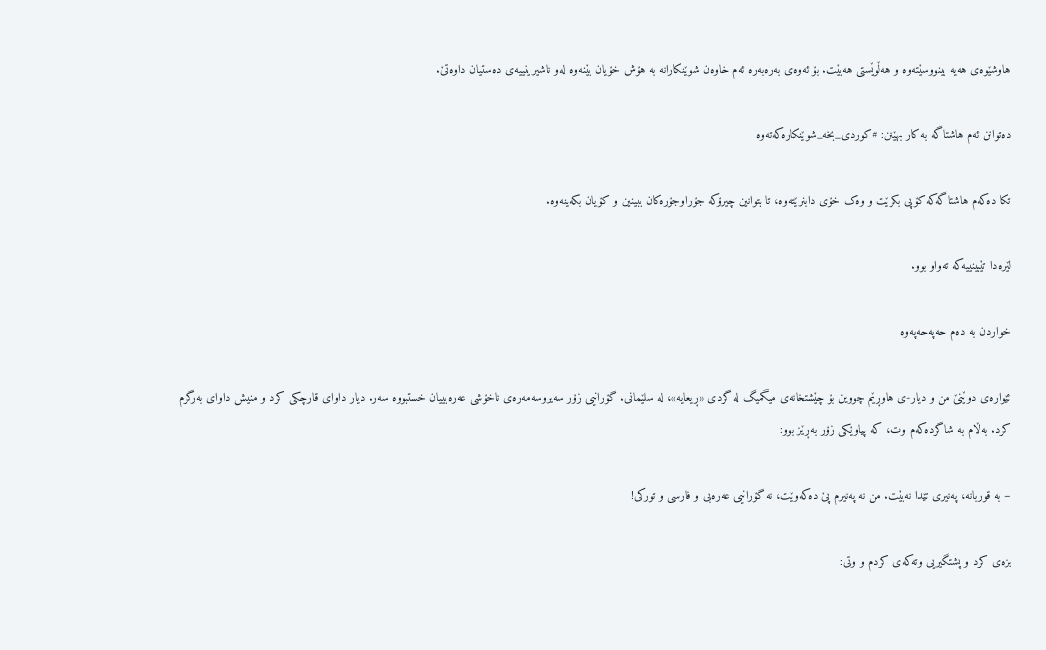هاوشێوەی هەیە بینووسێتەوە و هەڵوێستی هەبێت. بۆ ئەوەی بەرەبەرە ئەم خاوەن شوێنکارانە بە هۆش خۆیان بێنەوە لەو ناشیرینییەی دەستیان داوەتێ.

دەتوانن ئەم هاشتاگە بە کار بهێنن: #کوردی_بخە_شوێنکارەکەتەوە

تکا دەکەم هاشتاگەکە کۆپی بکرێت و وەک خۆی دابنرێتەوە، تا بتوانین چیرۆکە جۆراوجۆرەکان ببینین و کۆیان بکەینەوە.

لێرەدا تێبینییەکە تەواو بوو.

خواردن بە دەم حەپەحەپەوە

ئێوارەی دوێنێ من و دیار-ی هاوڕێم چووین بۆ چێشتخانەی میگمیگ لە گردی «ڕیعایە»، لە سلێمانی. گۆرانیی زۆر سەیروسەمەرەی ناخۆشی عەرەبییان خستبووە سەر. دیار داوای قارچکی کرد و منیش داوای بەرگرم کرد. بەڵام بە شاگردەکەم وت، کە پیاوێکی زۆر بەڕێز بوو:

– بە قوربانە، پەنیری تێدا نەبێت. من نە پەنیرم پێ دەکەوێت، نە گۆرانیی عەرەبی و فارسی و تورکی!

بزەی کرد و پشتگیریی وتەکەی کردم و وتی: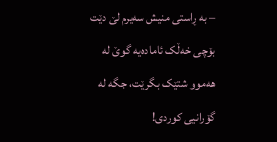– بە ڕاستی منیش سەیرم لێ دێت بۆچی خەڵک ئامادەیە گوێ لە هەموو شتێک بگرێت، جگە لە گۆرانیی کوردی!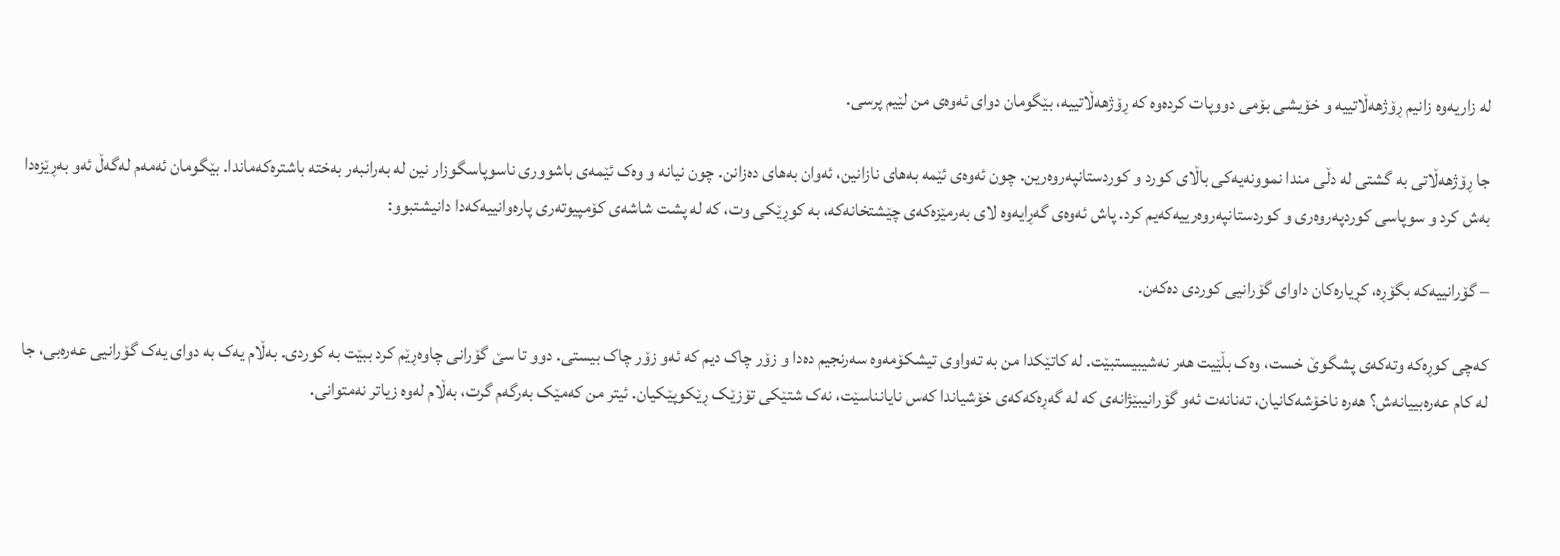لە زاریەوە زانیم ڕۆژهەڵاتییە و خۆیشی بۆمی دووپات کردەوە کە ڕۆژهەڵاتییە، بێگومان دوای ئەوەی من لێیم پرسی.

جا ڕۆژهەڵاتی بە گشتی لە دڵی مندا نموونەیەکی باڵای کورد و کوردستانپەروەرین. چون ئەوەی ئێمە بەهای نازانین، ئەوان بەهای دەزانن. چون نیانە و وەک ئێمەی باشووری ناسوپاسگوزار نین لە بەرانبەر بەختە باشترەکەماندا. بێگومان ئەمەم لەگەڵ ئەو بەڕێزەدا بەش کرد و سوپاسی کوردپەروەری و کوردستانپەروەرییەکەیم کرد. پاش ئەوەی گەڕایەوە لای بەرمێزەکەی چێشتخانەکە، بە کوڕێکی وت، کە لە پشت شاشەی کۆمپیوتەری پارەوانییەکەدا دانیشتبوو:

– گۆرانییەکە بگۆڕە، کڕیارەکان داوای گۆرانیی کوردی دەکەن.

کەچی کوڕەکە وتەکەی پشگوێ خست، وەک بڵێیت هەر نەشیبیستبێت. لە کاتێکدا من بە تەواوی تیشکۆمەوە سەرنجیم دەدا و زۆر چاک دیم کە ئەو زۆر چاک بیستی. دوو تا سێ گۆرانی چاوەڕێم کرد ببێت بە کوردی. بەڵام یەک بە دوای یەک گۆرانیی عەرەبی، جا لە کام عەرەبییانەش؟ هەرە ناخۆشەکانیان، تەنانەت ئەو گۆرانیبێژانەی کە لە گەڕەکەکەی خۆشیاندا کەس نایانناسێت، نەک شتێکی تۆزێک ڕێکوپێکیان. ئیتر من کەمێک بەرگەم گرت، بەڵام لەوە زیاتر نەمتوانی.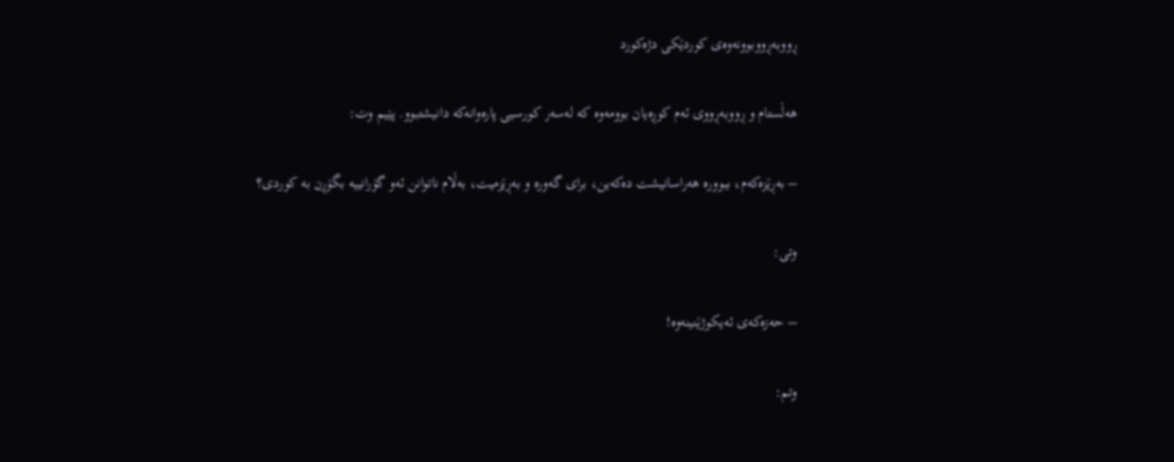ڕووبەڕووبوونەوەی کوردێکی دژەکورد

هەڵستام و ڕووبەڕووی ئەم کوڕەیان بوومەوە کە لەسەر کورسیی پارەوانەکە دانیشتبوو. پێیم وت:

– بەڕێزەکەم، ببوورە هەراسانیشت دەکەین، برای گەورە و بەڕێزمیت، بەڵام ناتوانن ئەو گۆرانییە بگۆڕن بە کوردی؟

وتی:

– حەزەکەی ئەیکوژێنینەوە!

وتم: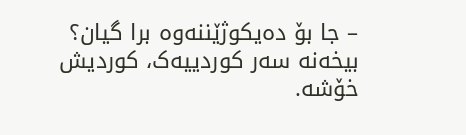– جا بۆ دەیکوژێننەوە برا گیان؟ بیخەنە سەر کوردییەک، کوردیش خۆشە.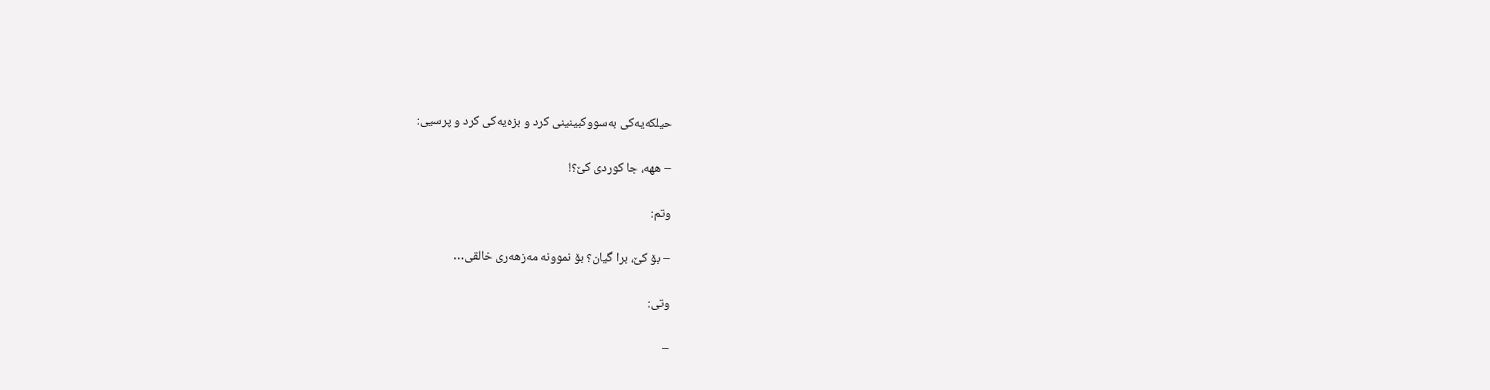حیلکەیەکی بەسووکبینینی کرد و بزەیەکی کرد و پرسیی:

– ههه، جا کوردی کێ؟!

وتم:

– بۆ کێ، برا گیان؟ بۆ نموونە مەزهەری خالقی…

وتی:

–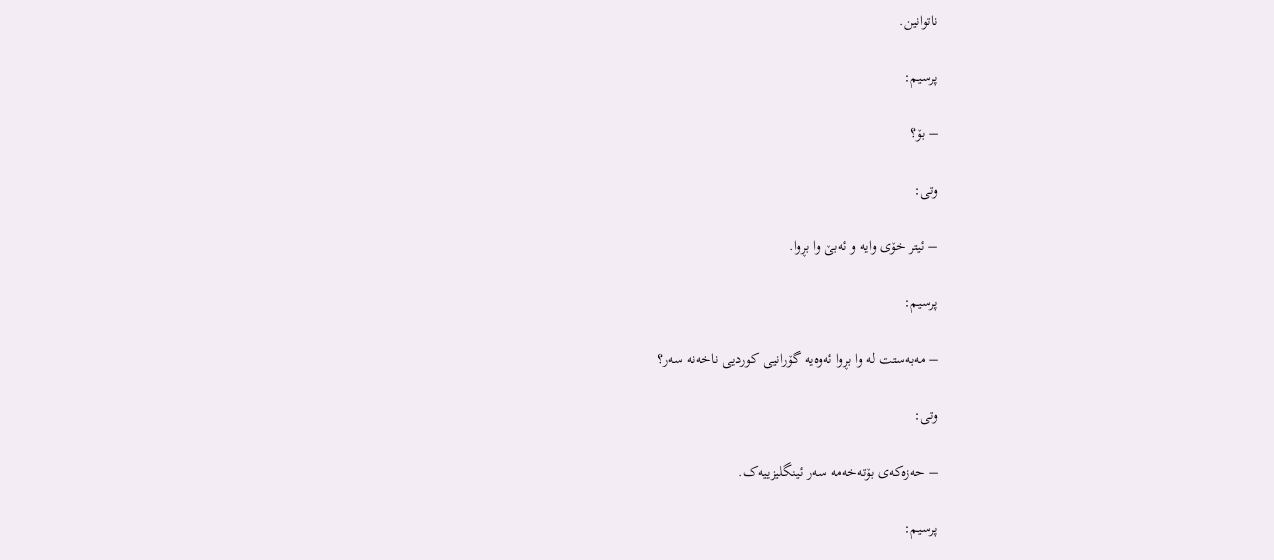ناتوانین.

پرسیم:

– بۆ؟

وتی:

– ئیتر خۆی وایە و ئەبێ وا بڕوا.

پرسیم:

– مەبەستت لە وا بڕوا ئەوەیە گۆرانیی کوردیی ناخەنە سەر؟

وتی:

– حەزەکەی بۆتەخەمە سەر ئینگلیزییەک.

پرسیم: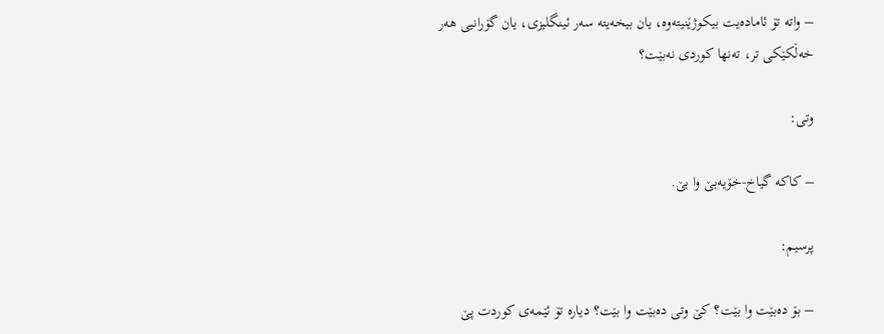– واتە تۆ ئامادەیت بیکوژێنیتەوە، یان بیخەیتە سەر ئینگلیزی، یان گۆرانیی هەر خەڵکێکی تر، تەنها کوردی نەبێت؟

وتی:

– کاکە گیاخ-خۆیەبێ وا بێ.

پرسیم:

– بۆ دەبێت وا بێت؟ کێ وتی دەبێت وا بێت؟ دیارە تۆ ئێمەی کوردت پێ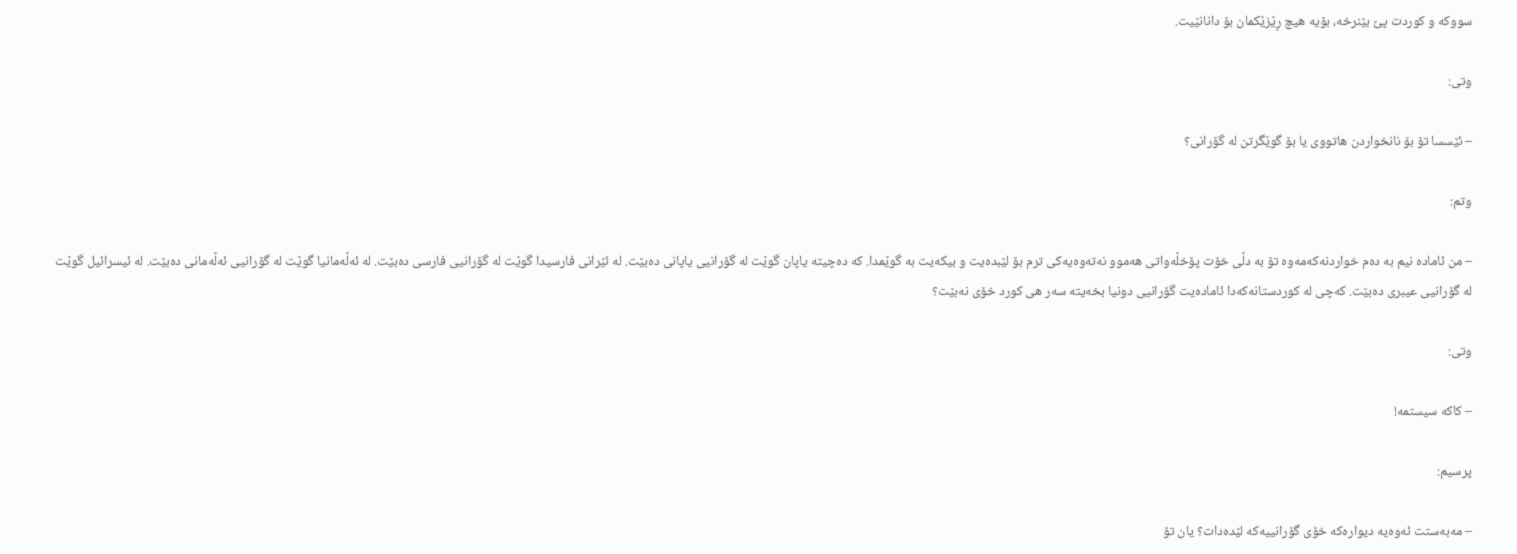سووکە و کوردت پێ بێنرخە، بۆیە هیچ ڕێزێکمان بۆ دانانێیت.

وتی:

– ئێسسا تۆ بۆ نانخواردن هاتووی یا بۆ گوێگرتن لە گۆرانی؟

وتم:

– من ئامادە نیم بە دەم خواردنەکەمەوە تۆ بە دڵی خۆت پۆخڵەواتی هەموو نەتەوەیەکی ترم بۆ لێبدەیت و بیکەیت بە گوێمدا. کە دەچیتە یاپان گوێت لە گۆرانیی یاپانی دەبێت. لە ئێرانی فارسیدا گوێت لە گۆرانیی فارسی دەبێت. لە ئەڵەمانیا گوێت لە گۆرانیی ئەڵەمانی دەبێت. لە ئیسرائیل گوێت لە گۆرانیی عیبری دەبێت. کەچی لە کوردستانەکەدا ئامادەیت گۆرانیی دونیا بخەیتە سەر هی کورد خۆی نەبێت؟

وتی:

– کاکە سیستمە!

پرسیم:

– مەبەستت ئەوەیە دیوارەکە خۆی گۆرانییەکە لێدەدات؟ یان تۆ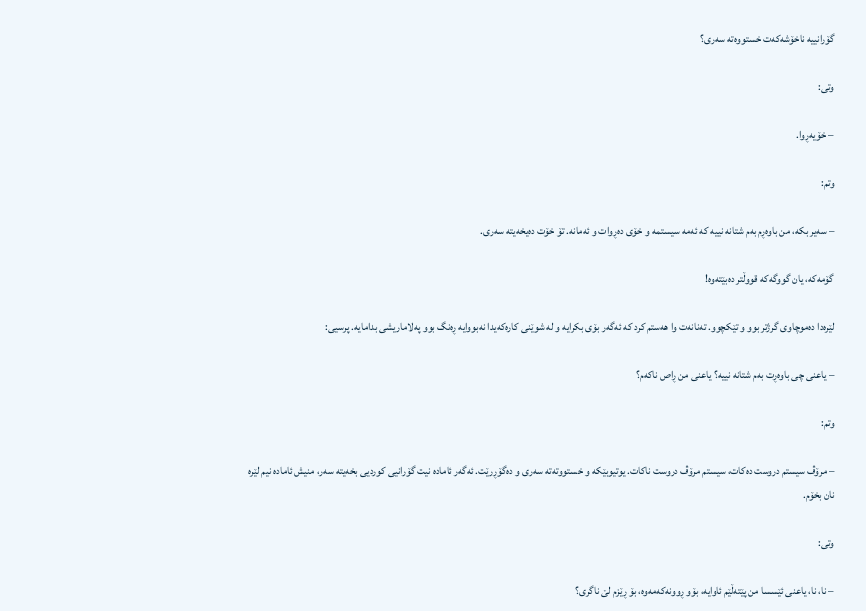گۆرانییە ناخۆشەکەت خستووەتە سەری؟

وتی:

– خۆیەڕوا.

وتم:

– سەیر بکە، من باوەڕم بەم شتانە نییە کە ئەمە سیستمە و خۆی دەڕوات و ئەمانە. تۆ خۆت دەیخەیتە سەری.

گۆمەکە، یان گووگەکە قووڵتر دەبێتەوە!

لێرەدا دەموچاوی گرژتر بوو و تێکچوو. تەنانەت وا هەستم کرد کە ئەگەر بۆی بکرایە و لە شوێنی کارەکەیدا نەبووایە ڕەنگ بوو پەلاماریشی بدامایە. پرسیی:

– یاعنی چی باوەڕت بەم شتانە نییە؟ یاعنی من ڕاص ناکەم؟

وتم:

– مرۆڤ سیستم دروست دەکات، سیستم مرۆڤ دروست ناکات. یوتیوبێکە و خستووتەتە سەری و دەگۆڕرێت. ئەگەر ئامادە نیت گۆرانیی کوردیی بخەیتە سەر، منیش ئامادە نیم لێرە نان بخۆم.

وتی:

– نا، نا، یاعنی ئێسسا من پێتەڵێم ئاوایە، بۆو ڕوونەکەمەوە، بۆ ڕێزم لێ ناگری؟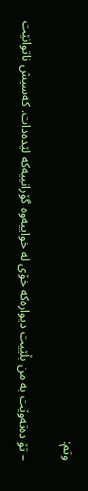وتم:

– تۆ دەتەوێت بە من بڵێیت دیوارەکە خۆی لە خواییەوە گۆرانییەکە لێدەدات. کەسیش ناتوانێت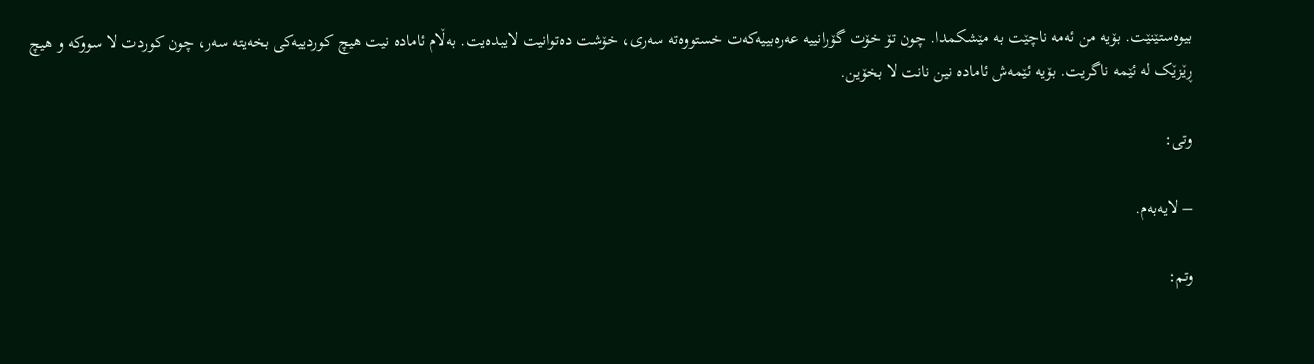بیوەستێنێت. بۆیە من ئەمە ناچێت بە مێشکمدا. چون تۆ خۆت گۆرانییە عەرەبییەکەت خستووەتە سەری، خۆشت دەتوانیت لایبدەیت. بەڵام ئامادە نیت هیچ کوردییەکی بخەیتە سەر، چون کوردت لا سووکە و هیچ ڕێزێک لە ئێمە ناگریت. بۆیە ئێمەش ئامادە نین نانت لا بخۆین.

وتی:

– لایەبەم.

وتم: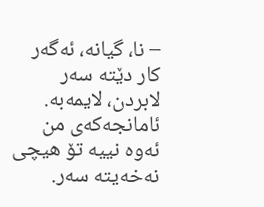– نا، گیانە، ئەگەر کار دێتە سەر لابردن، لایمەبە. ئامانجەکەی من ئەوە نییە تۆ هیچی نەخەیتە سەر.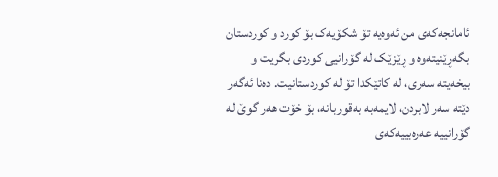ئامانجەکەی من ئەوەیە تۆ شکۆیەک بۆ کورد و کوردستان بگەڕێنیتەوە و ڕێزێک لە گۆرانیی کوردی بگریت و بیخەیتە سەری، لە کاتێکدا تۆ لە کوردستانیت. دەنا ئەگەر دێتە سەر لابردن، لایمەبە بەقوربانە، بۆ خۆت هەر گوێ لە گۆرانییە عەرەبییەکەی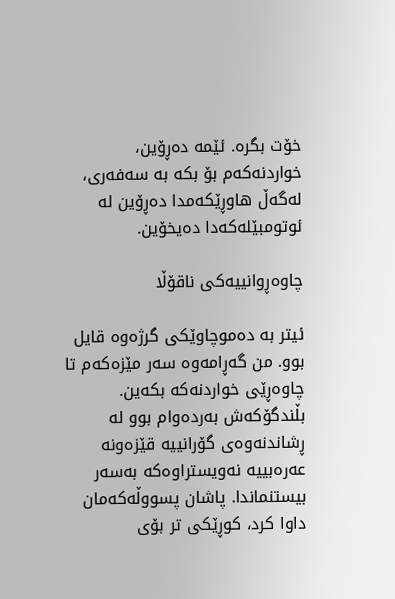خۆت بگرە. ئێمە دەڕۆین، خواردنەکەم بۆ بکە بە سەفەری، لەگەڵ هاوڕێکەمدا دەڕۆین لە ئوتومبێلەکەدا دەیخۆین.

چاوەڕوانییەکی ناقۆڵا

ئیتر بە دەموچاوێکی گرژەوە قایل بوو. من گەڕامەوە سەر مێزەکەم تا چاوەڕێی خواردنەکە بکەین. بڵندگۆکەش بەردەوام بوو لە ڕشاندنەوەی گۆرانییە قێزەونە عەرەبییە نەویستراوەکە بەسەر بیستنماندا. پاشان پسووڵەکەمان داوا کرد، کوڕێکی تر بۆی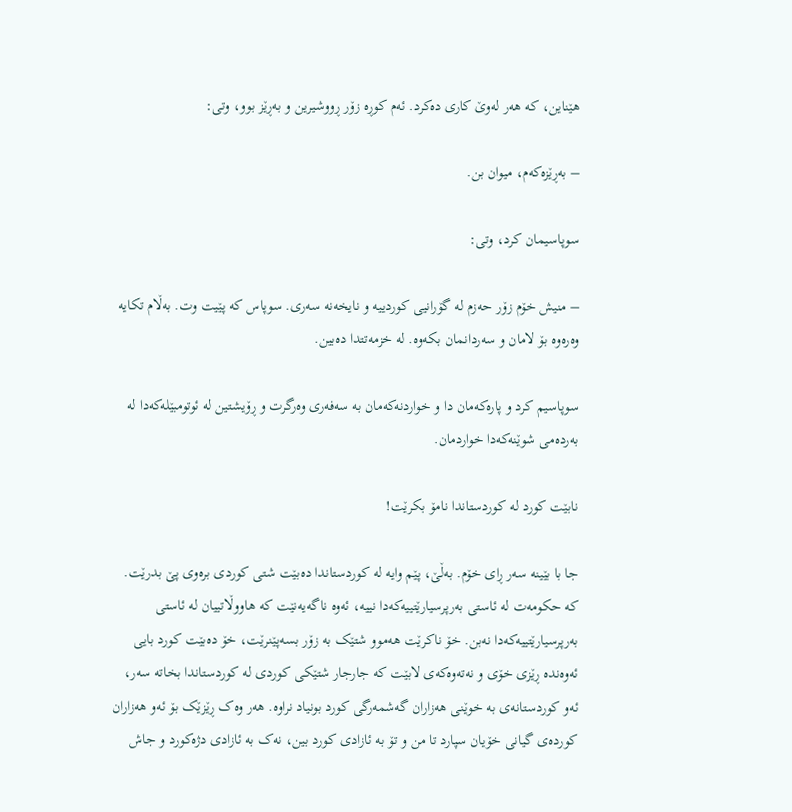هێناین، کە هەر لەوێ کاری دەکرد. ئەم کوڕە زۆر ڕووشیرین و بەڕێز بوو، وتی:

– بەڕێزەکەم، میوان بن.

سوپاسیمان کرد، وتی:

– منیش خۆم زۆر حەزم لە گۆرانیی کوردییە و نایخەنە سەری. سوپاس کە پێیت وت. بەڵام تکایە وەرەوە بۆ لامان و سەردانمان بکەوە. لە خزمەتتدا دەبین.

سوپاسیم کرد و پارەکەمان دا و خواردنەکەمان بە سەفەری وەرگرت و ڕۆیشتین لە ئوتومبێلەکەدا لە بەردەمی شوێنەکەدا خواردمان.

نابێت کورد لە کوردستاندا نامۆ بکرێت!

جا با بێینە سەر ڕای خۆم. بەڵێ، پێم وایە لە کوردستاندا دەبێت شتی کوردی برەوی پێ بدرێت. کە حکومەت لە ئاستی بەرپرسیارێتییەکەدا نییە، ئەوە ناگەیەنێت کە هاووڵاتییان لە ئاستی بەرپرسیارێتییەکەدا نەبن. خۆ ناکرێت هەموو شتێک بە زۆر بسەپێنرێت، خۆ دەبێت کورد بایی ئەوەندە ڕێزی خۆی و نەتەوەکەی لابێت کە جارجار شتێکی کوردی لە کوردستاندا بخاتە سەر، ئەو کوردستانەی بە خوێنی هەزاران گەشمەرگی کورد بونیاد نراوە. هەر وەک ڕێزێک بۆ ئەو هەزاران کوردەی گیانی خۆیان سپارد تا من و تۆ بە ئازادی کورد بین، نەک بە ئازادی دژەکورد و جاش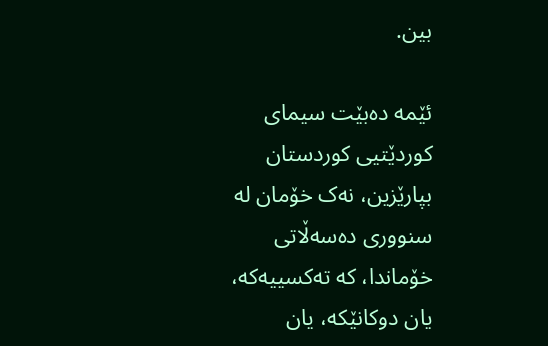بین.

ئێمە دەبێت سیمای کوردێتیی کوردستان بپارێزین، نەک خۆمان لە سنووری دەسەڵاتی خۆماندا، کە تەکسییەکە، یان دوکانێکە، یان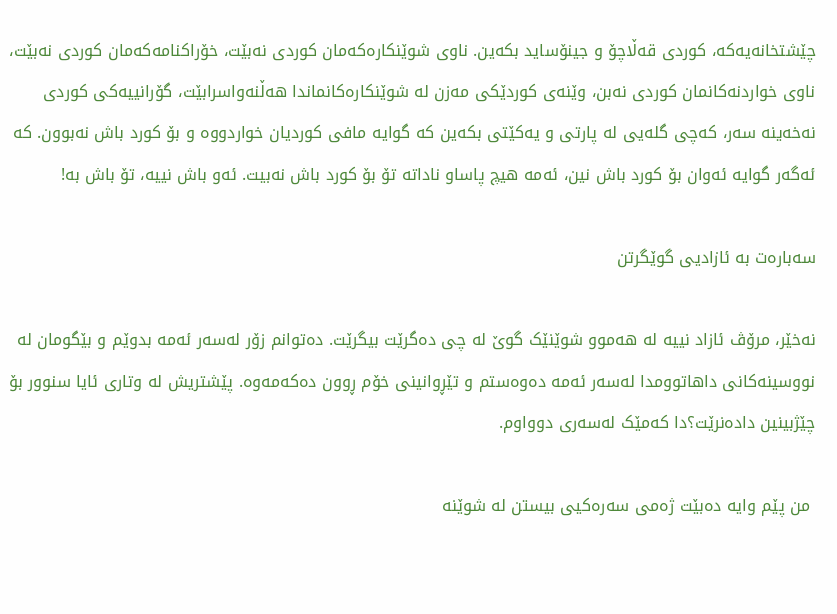چێشتخانەیەکە، کوردی قەڵاچۆ و جینۆساید بکەین. ناوی شوێنکارەکەمان کوردی نەبێت، خۆراکنامەکەمان کوردی نەبێت، ناوی خواردنەکانمان کوردی نەبن، وێنەی کوردێکی مەزن لە شوێنکارەکانماندا هەڵنەواسرابێت، گۆرانییەکی کوردی نەخەینە سەر، کەچی گلەیی لە پارتی و یەکێتی بکەین کە گوایە مافی کوردیان خواردووە و بۆ کورد باش نەبوون. کە ئەگەر گوایە ئەوان بۆ کورد باش نین، ئەمە هیچ پاساو ناداتە تۆ بۆ کورد باش نەبیت. ئەو باش نییە، تۆ باش بە!

سەبارەت بە ئازادیی گوێگرتن

نەخێر، مرۆڤ ئازاد نییە لە هەموو شوێنێک گوێ لە چی دەگرێت بیگرێت. دەتوانم زۆر لەسەر ئەمە بدوێم و بێگومان لە نووسینەکانی داهاتوومدا لەسەر ئەمە دەوەستم و تێڕوانینی خۆم ڕوون دەکەمەوە. پێشتریش لە وتاری ئایا سنوور بۆ چێژبینین دادەنرێت؟دا کەمێک لەسەری دوواوم.

 من پێم وایە دەبێت ژەمی سەرەکیی بیستن لە شوێنە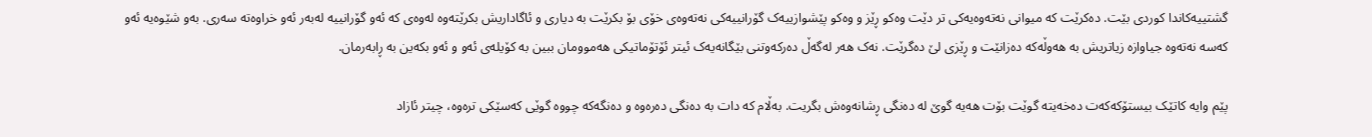گشتییەکاندا کوردی بێت. دەکرێت کە میوانی نەتەوەیەکی تر دێت وەکو ڕێز و وەکو پێشوازییەک گۆرانییەکی نەتەوەی خۆی بۆ بکرێت بە دیاری و ئاگاداریش بکرێتەوە لەوەی کە ئەو گۆرانییە لەبەر ئەو خراوەتە سەری. بەو شێوەیە ئەو کەسە نەتەوە جیاوازە زیاتریش بە هەوڵەکە دەزانێت و ڕێزی لێ دەگرێت. نەک هەر لەگەڵ دەرکەوتنی بێگانەیەک ئیتر ئۆتۆماتیکی هەموومان ببین بە کۆیلەی ئەو و ئەو بکەین بە ڕابەرمان.

پێم وایە کاتێک بیستۆکەکەت دەخەیتە گوێت بۆت هەیە گوێ لە دەنگی ڕشانەوەش بگریت. بەڵام کە دات بە دەنگی دەرەوە و دەنگەکە چووە گوێی کەسێکی ترەوە، چیتر ئازاد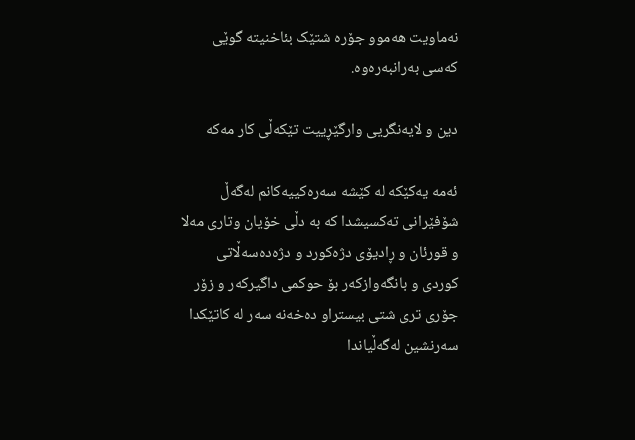نەماویت هەموو جۆرە شتێک بئاخنیتە گوێی کەسی بەرانبەرەوە.

دین و لایەنگریی وارگێڕییت تێکەڵی کار مەکە

ئەمە یەکێکە لە کێشە سەرەکییەکانم لەگەڵ شۆفێرانی تەکسیشدا کە بە دڵی خۆیان وتاری مەلا و قورئان و ڕادیۆی دژەکورد و دژەدەسەڵاتی کوردی و بانگەوازکەر بۆ حوکمی داگیرکەر و زۆر جۆری تری شتی بیستراو دەخەنە سەر لە کاتێکدا سەرنشین لەگەڵیاندا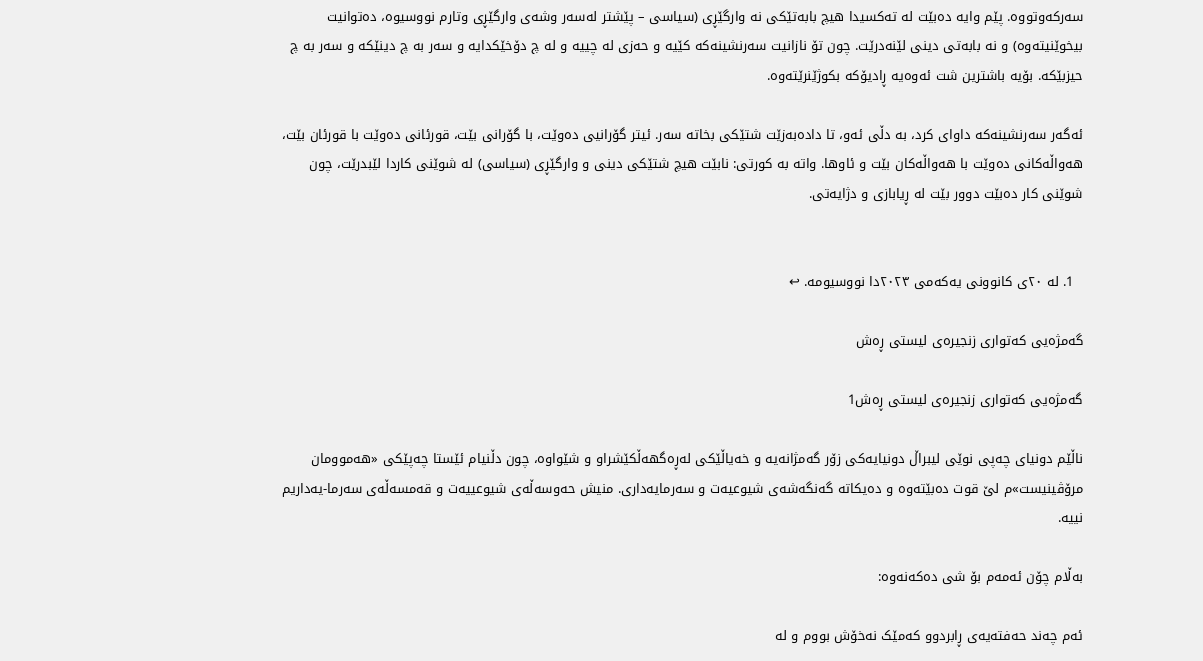سەرکەوتووە. پێم وایە دەبێت لە تەکسیدا هیچ بابەتێکی نە وارگێڕی (سیاسی – پێشتر لەسەر وشەی وارگێڕی وتارم نووسیوە، دەتوانیت بیخوێنیتەوە) و نە بابەتی دینی لێنەدرێت. چون تۆ نازانیت سەرنشینەکە کێیە و حەزی لە چییە و لە چ دۆخێکدایە و سەر بە چ دینێکە و سەر بە چ حیزبێکە. بۆیە باشترین شت ئەوەیە ڕادیۆکە بکوژێنرێتەوە.

ئەگەر سەرنشینەکە داوای کرد، بە دڵی ئەو، تا دادەبەزێت شتێکی بخاتە سەر. ئیتر گۆرانیی دەوێت، با گۆرانی بێت، قورئانی دەوێت با قورئان بێت، هەواڵەکانی دەوێت با هەواڵەکان بێت و ئاوها. واتە بە کورتی: نابێت هیچ شتێکی دینی و وارگێڕی (سیاسی) لە شوێنی کاردا لێبدرێت، چون شوێنی کار دەبێت دوور بێت لە ڕیابازی و دژایەتی.


  1. لە ٢٠ی کانوونی یەکەمی ٢٠٢٣دا نووسیومە. ↩

گەمژەیی کەتواری زنجیرەی لیستی ڕەش

گەمژەیی کەتواری زنجیرەی لیستی ڕەش1

ناڵێم دونیای چەپی نوێی لیبراڵ دونیایەکی زۆر گەمژانەیە و خەیاڵێکی لەڕەگهەڵکێشراو و شێواوە، چون دڵنیام ئێستا چەپێکی «هەموومان مرۆڤینیست»م لێ قوت دەبێتەوە و دەیکاتە گەنگەشەی شیوعیەت و سەرمایەداری. منیش حەوسەڵەی شیوعییەت و قەمسەڵەی سەرما-یەداریم نییە.

بەڵام چۆن ئەمەم بۆ شی دەکەنەوە:

ئەم چەند حەفتەیەی ڕابردوو کەمێک نەخۆش بووم و لە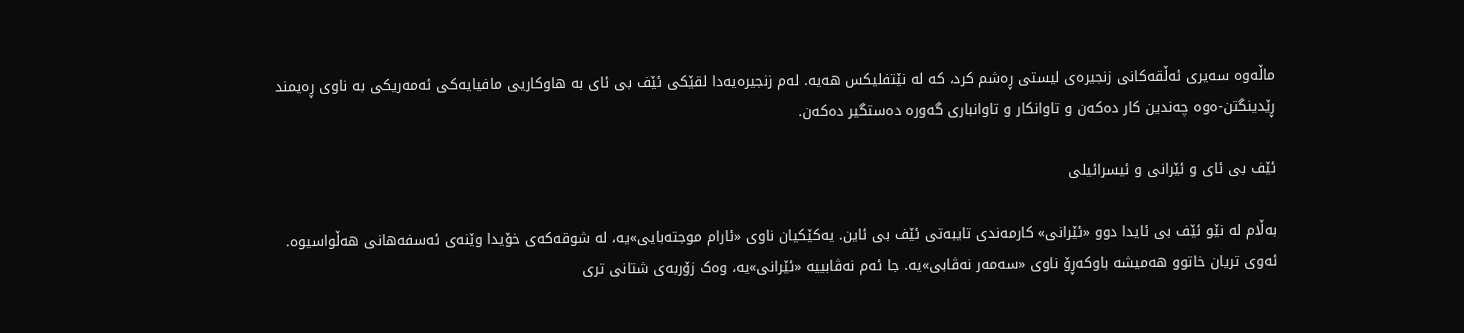ماڵەوە سەیری ئەڵقەکانی زنجیرەی لیستی ڕەشم کرد، کە لە نێتفلیکس هەیە. لەم زنجیرەیەدا لقێکی ئێف بی ئای بە هاوکاریی مافیایەکی ئەمەریکی بە ناوی ڕەیمند ڕێدینگتن-ەوە چەندین کار دەکەن و تاوانکار و تاوانباری گەورە دەستگیر دەکەن.

ئێف بی ئای و ئێرانی و ئیسرائیلی

بەڵام لە نێو ئێف بی ئایدا دوو «ئێرانی» کارمەندی تایبەتی ئێف بی ئاین. یەکێکیان ناوی «ئارام موجتەبایی»یە، لە شوقەکەی خۆیدا وێنەی ئەسفەهانی هەڵواسیوە. ئەوی تریان خاتوو هەمیشە باوکەڕۆ ناوی «سەمەر نەڤابی»یە. جا ئەم نەڤابییە «ئێرانی»یە، وەک زۆربەی شتانی تری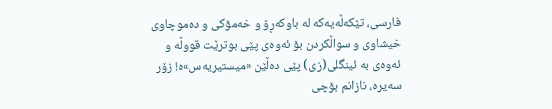فارسی، تێکەڵەیەکە لە باوکەڕۆ و خەمۆکی و دەموچاوی خیشاوی و سواڵکردن بۆ ئەوەی پێی بوترێت قووڵە و ئەوەی بە ئینگلی(زی) پێی دەڵێن «میستیریەس»ە! زۆر سەیرە، نازانم بۆچی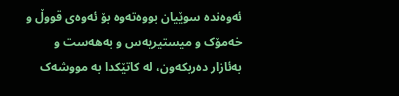ئەوەندە سوێیان بووەتەوە بۆ ئەوەی قووڵ و خەمۆک و میستیریەس و بەهەست و بەئازار دەربکەون، لە کاتێکدا بە مووشەک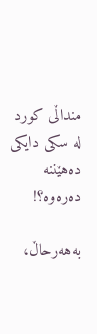منداڵی کورد لە سکی دایکی دەهێننە دەرەوە؟!

بەهەرحاڵ،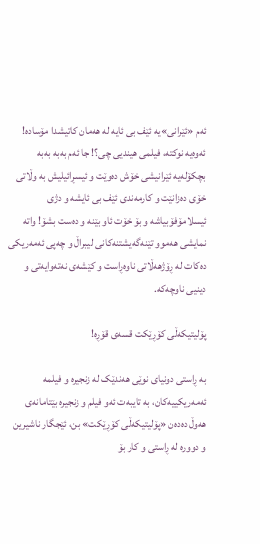ئەم «ئێرانی»یە ئێف بی ئایە لە هەمان کاتیشدا مۆسادە! ئەوەیە نوکتە، فیلمی هیندیی چی؟! جا ئەم بەبە بەبە بچکۆلەیە ئێرانیشی خۆش دەوێت و ئیسڕائیلیش بە وڵاتی خۆی دەزانێت و کارمەندی ئێف بی ئایشە و دژی ئیسلامۆفۆبیاشە و بۆ خۆت ئاو بێنە و دەست بشۆ! واتە نمایشی هەموو تێنەگەیشتنەکانی لیبراڵ و چەپی ئەمەریکی دەکات لە ڕۆژهەڵاتی ناوەڕاست و کێشەی نەتەوایەتی و دینیی ناوچەکە.

پۆلیتیکەڵی کۆڕێکت قسەی قۆڕە!

بە ڕاستی دونیای نوێی هەندێک لە زنجیرە و فیلمە ئەمەریکییەکان، بە تایبەت ئەو فیلم و زنجیرە بێتامانەی هەوڵ دەدەن «پۆلیتیکەڵی کۆڕێکت» بن، ئێجگار ناشیرین و دوورە لە ڕاستی و کار بۆ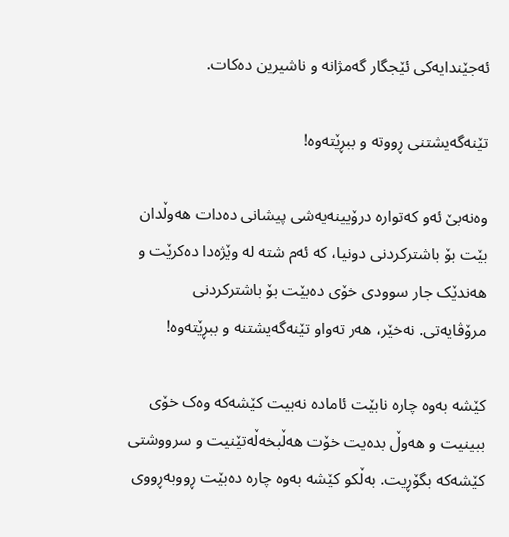ئەجێندایەکی ئێجگار گەمژانە و ناشیرین دەکات.

تێنەگەیشتنی ڕووتە و ببڕێتەوە!

وەنەبێ ئەو کەتوارە درۆیینەیەشی پیشانی دەدات هەوڵدان بێت بۆ باشترکردنی دونیا، کە ئەم شتە لە وێژەدا دەکرێت و هەندێک جار سوودی خۆی دەبێت بۆ باشترکردنی مرۆڤایەتی. نەخێر، هەر تەواو تێنەگەیشتنە و ببڕێتەوە!

کێشە بەوە چارە نابێت ئامادە نەبیت کێشەکە وەک خۆی ببینیت و هەوڵ بدەیت خۆت هەڵبخەڵەتێنیت و سرووشتی کێشەکە بگۆڕیت. بەڵکو کێشە بەوە چارە دەبێت ڕووبەڕووی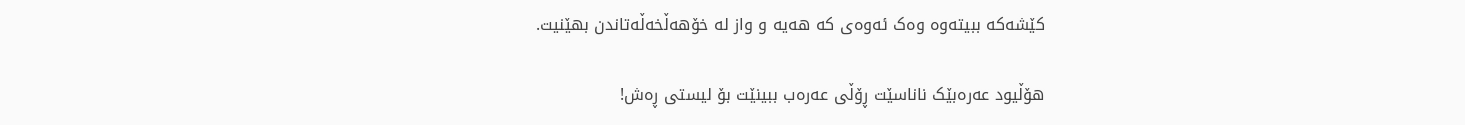کێشەکە ببیتەوە وەک ئەوەی کە هەیە و واز لە خۆهەڵخەڵەتاندن بهێنیت.

هۆڵیود عەرەبێک ناناسێت ڕۆڵی عەرەب ببینێت بۆ لیستی ڕەش!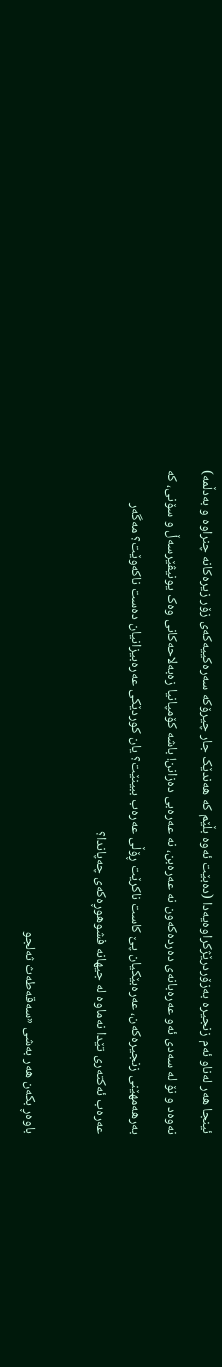ئینجا هەر لەناو ئەم زنجیرە بەزۆردرێژکراوەیەدا (دەبێت ئەوە بڵێم کە هەندێک جار چیرۆکە سەرەکییەکەی زۆر زیرەکانە چنراوە و بەدڵمە) نەوەد و نۆ لە سەدی ئەو عەرەبانەی دەردەکەون نە عەرەبن، نە عەرەبی دەزانن! باشە کۆمپانیا زەبەلاحەکانی وەک یونیڤێرسەڵ و سۆنی، کە بەرهەمهێنی زنجیرەکەن، عەرەبێکیان پێ کاست ناکرێت ڕۆڵی عەرەب ببینێت؟ یان کوردێکی عەرەبیزانیان دەست ناکەوێت؟ مەگەر عەرەب ئەکتەری تێدا نەماوە لە جیهانە فشوهوڕەکەی چەپاندا؟

باوەڕ بکەن هەر بەشی «سەقەطەث ثەلجو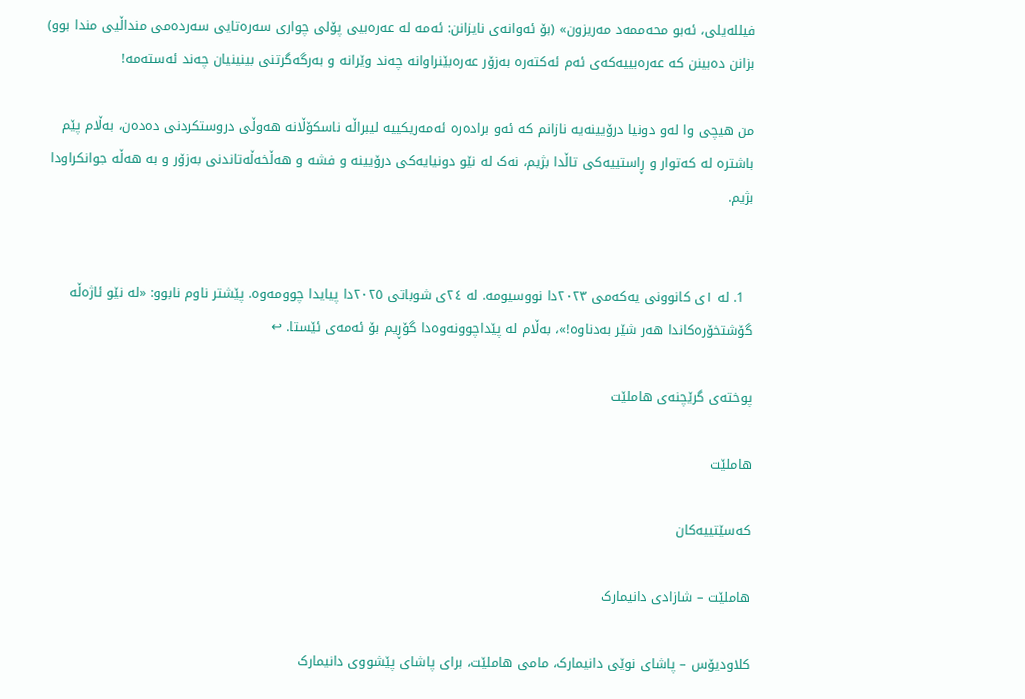فیللەیلی، ئەبو محەممەد مەریزون» (بۆ ئەوانەی نایزانن: ئەمە لە عەرەبیی پۆلی چواری سەرەتایی سەردەمی منداڵیی مندا بوو) بزانن دەبینن کە عەرەبییەکەی ئەم ئەکتەرە بەزۆر عەرەبێنراوانە چەند وێرانە و بەرگەگرتنی بینینیان چەند ئەستەمە!

من هیچی وا لەو دونیا درۆیینەیە نازانم کە ئەو برادەرە ئەمەریکییە لیبراڵە ناسکۆڵانە هەوڵی دروستکردنی دەدەن، بەڵام پێم باشترە لە کەتوار و ڕاستییەکی تاڵدا بژیم، نەک لە نێو دونیایەکی درۆیینە و فشە و هەڵخەڵەتاندنی بەزۆر و بە هەڵە جوانکراودا بژیم.


  1. لە ١ی کانوونی یەکەمی ٢٠٢٣دا نووسیومە. لە ٢٤ی شوباتی ٢٠٢٥دا پیایدا چوومەوە. پێشتر ناوم نابوو: «لە نێو ئاژەڵە گۆشتخۆرەکاندا هەر شێر بەدناوە!»، بەڵام لە پێداچوونەوەدا گۆڕیم بۆ ئەمەی ئێستا. ↩

پوختەی گرێچنەی هاملێت

ھاملێت

کەسێتییەکان

ھاملێت – شازادی دانیمارک

کلاودیۆس – پاشای نوێی دانیمارک، مامی ھاملێت، برای پاشای پێشووی دانیمارک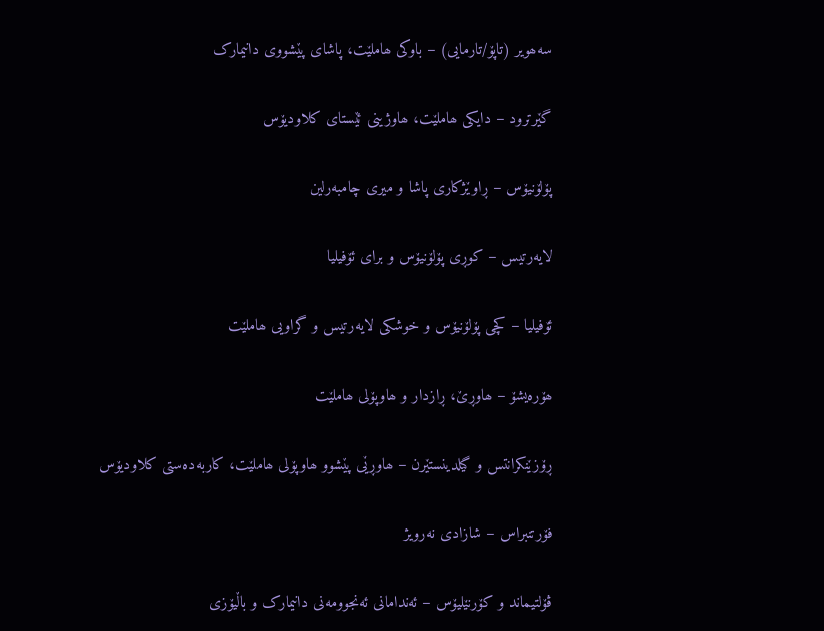سەھویر (تاپۆ/تارمایی) – باوکی ھاملێت، پاشای پێشووی دانیمارک

گێرترود – دایکی ھاملێت، ھاوژینی ئێستای کلاودیۆس

پۆلۆنیۆس – ڕاوێژکاری پاشا و میری چامبەرلین

لایەرتیس – کوڕی پۆلۆنیۆس و برای ئۆفیلیا

ئۆفیلیا – کچی پۆلۆنیۆس و خوشکی لایەرتیس و گراویی ھاملێت

ھۆرەیشۆ – ھاوڕێ، ڕازدار و ھاوپۆلی ھاملێت

ڕۆزێنکرانتس و گیلدینستێرن – ھاوڕێی پێشوو ھاوپۆلی ھاملێت، کاربەدەستی کلاودیۆس

فۆرتنبراس – شازادی نەرویژ

ڤۆلتیماند و کۆرنێلیۆس – ئەندامانی ئەنجوومەنی دانیمارک و باڵیۆزی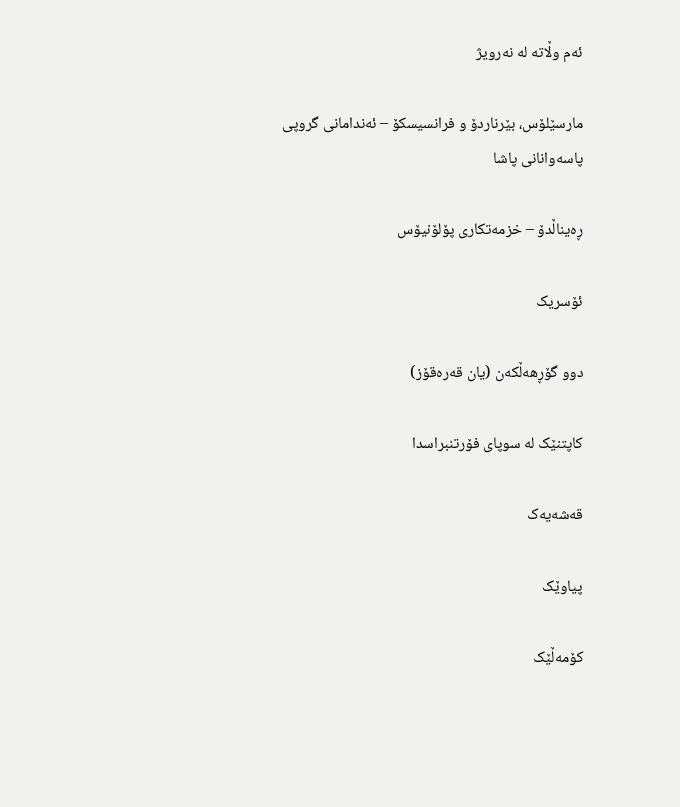ئەم وڵاتە لە نەرویژ

مارسێلۆس، بێرناردۆ و فرانسیسکۆ – ئەندامانی گروپی پاسەوانانی پاشا

ڕەیناڵدۆ – خزمەتکاری پۆلۆنیۆس

ئۆسریک

دوو گۆڕھەڵکەن (یان قەرەقۆز)

کاپتنێک لە سوپای فۆرتنبراسدا

قەشەیەک

پیاوێک

کۆمەڵێک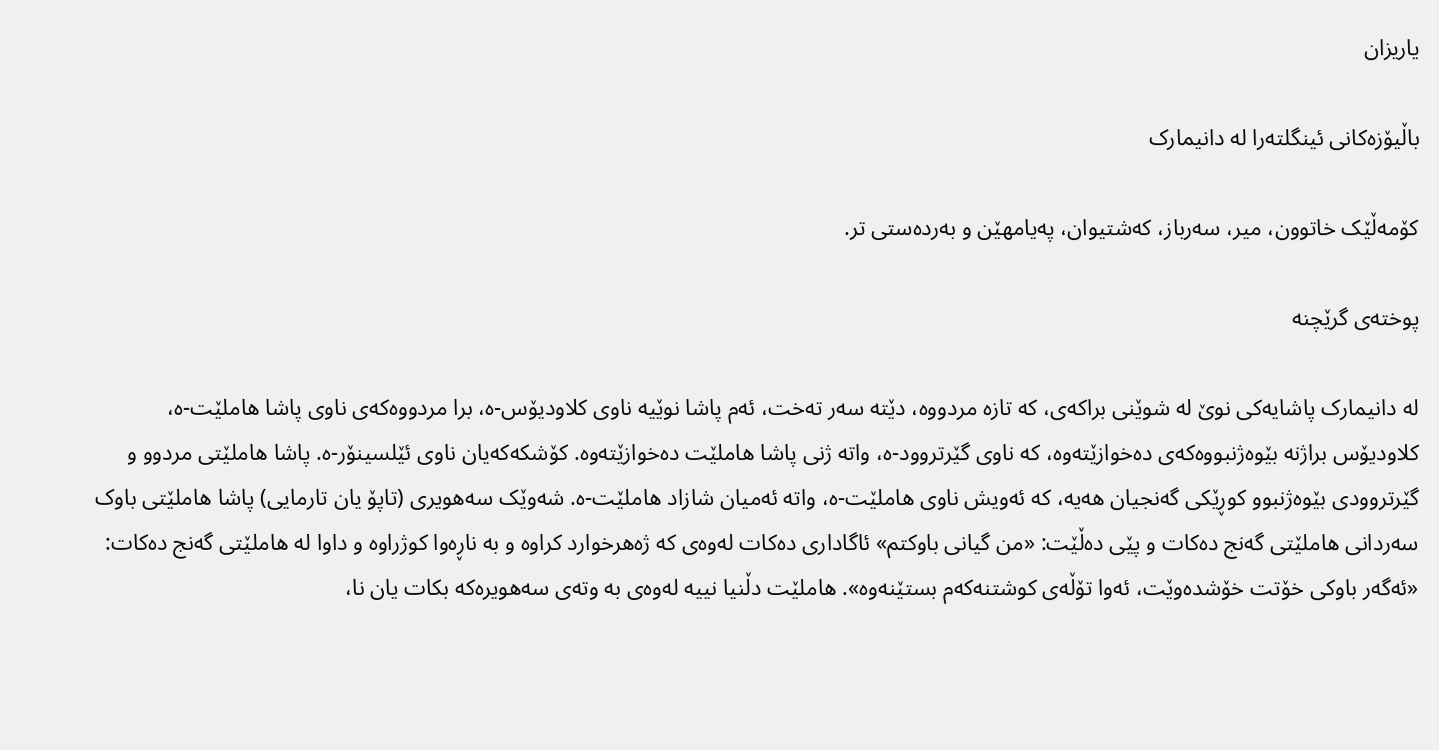یاریزان

باڵیۆزەکانی ئینگلتەرا لە دانیمارک

کۆمەڵێک خاتوون، میر، سەرباز، کەشتیوان، پەیامھێن و بەردەستی تر.

پوختەی گرێچنە

لە دانیمارک پاشایەکی نوێ لە شوێنی براکەی، کە تازە مردووە، دێتە سەر تەخت، ئەم پاشا نوێیە ناوی کلاودیۆس-ە، برا مردووەکەی ناوی پاشا ھاملێت-ە، کلاودیۆس براژنە بێوەژنبووەکەی دەخوازێتەوە، کە ناوی گێرتروود-ە، واتە ژنی پاشا ھاملێت دەخوازێتەوە. کۆشکەکەیان ناوی ئێلسینۆر-ە. پاشا ھاملێتی مردوو و گێرتروودی بێوەژنبوو کوڕێکی گەنجیان ھەیە، کە ئەویش ناوی ھاملێت-ە، واتە ئەمیان شازاد ھاملێت-ە. شەوێک سەھویری (تاپۆ یان تارمایی) پاشا ھاملێتی باوک سەردانی ھاملێتی گەنج دەکات و پێی دەڵێت: «من گیانی باوکتم» ئاگاداری دەکات لەوەی کە ژەھرخوارد کراوە و بە ناڕەوا کوژراوە و داوا لە ھاملێتی گەنج دەکات: «ئەگەر باوکی خۆتت خۆشدەوێت، ئەوا تۆڵەی کوشتنەکەم بستێنەوە». ھاملێت دڵنیا نییە لەوەی بە وتەی سەھویرەکە بکات یان نا،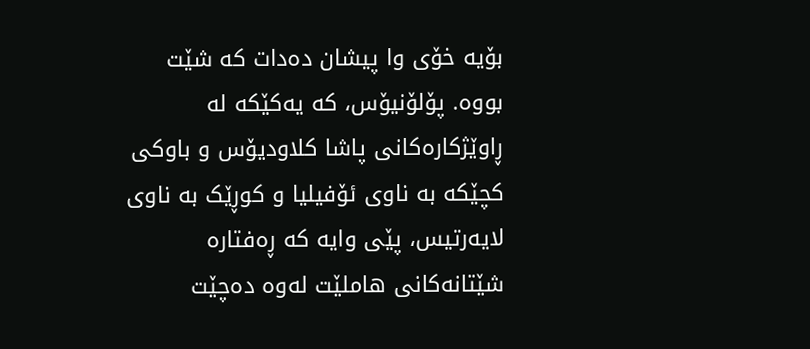بۆیە خۆی وا پیشان دەدات کە شێت بووە. پۆلۆنیۆس، کە یەکێکە لە ڕاوێژکارەکانی پاشا کلاودیۆس و باوکی کچێکە بە ناوی ئۆفیلیا و کوڕێک بە ناوی لایەرتیس، پێی وایە کە ڕەفتارە شێتانەکانی ھاملێت لەوە دەچێت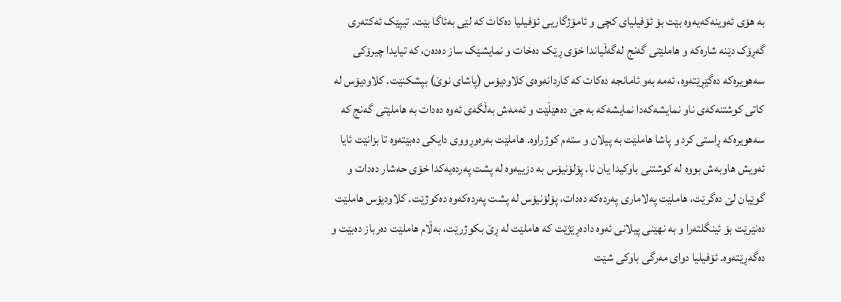بە ھۆی ئەوینەکەیەوە بێت بۆ ئۆفیلیای کچی و ئامۆژگاریی ئۆفیلیا دەکات کە لێی بەئاگا بێت. تیپێک ئەکتەری گەڕۆک دێنە شارەکە و ھاملێتی گەنج لەگەڵیاندا خۆی ڕێک دەخات و نمایشێک ساز دەدەن، کە تیایدا چیرۆکی سەھویرەکە دەگێڕێتەوە، ئەمە بەو ئامانجە دەکات کە کاردانەوەی کلاودیۆس (پاشای نوێ) بپشکنێت. کلاودیۆس لە کاتی کوشتنەکەی ناو نمایشەکەدا نمایشەکە بە جێ دەھێڵێت و ئەمەش بەڵگەی ئەوە دەدات بە ھاملێتی گەنج کە سەھویرەکە ڕاستی کرد و پاشا ھاملێت بە پیلان و ستەم کوژراوە. ھاملێت بەرەوڕووی دایکی دەبێتەوە تا بزانێت ئایا ئەویش ھاوبەش بووە لە کوشتنی باوکیدا یان نا. پۆلۆنیۆس بە دزییەوە لە پشت پەردەیەکدا خۆی حەشار دەدات و گوێیان لێ دەگرێت، ھاملێت پەلاماری پەردەکە دەدات، پۆلۆنیۆس لە پشت پەردەکەوە دەکوژێت. کلاودیۆس ھاملێت دەنێرێت بۆ ئینگلتەرا و بە نھێنی پیلانی ئەوە دادەڕێژێت کە ھاملێت لە ڕێ بکوژرێت، بەڵام ھاملێت دەرباز دەبێت و دەگەڕێتەوە. ئۆفیلیا دوای مەرگی باوکی شێت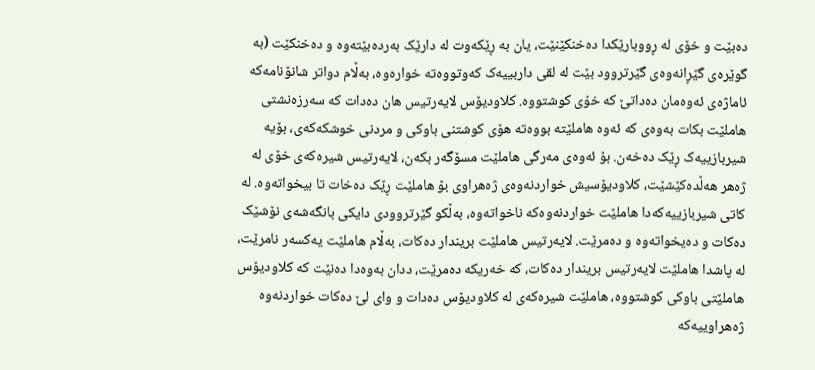دەبێت و خۆی لە ڕووبارێکدا دەخنکێنێت، یان بە ڕێکەوت لە دارێک بەردەبێتەوە و دەخنکێت (بە گوێرەی گێڕانەوەی گێرتروود بێت لە لقی داربییەک کەوتووەتە خوارەوە، بەڵام دواتر شانۆنامەکە ئاماژەی ئەوەمان دەداتێ کە خۆی کوشتووە. کلاودیۆس لایەرتیس ھان دەدات کە سەرزەنشتی ھاملێت بکات بەوەی کە ئەوە ھاملێتە بووەتە ھۆی کوشتنی باوکی و مردنی خوشکەکەی، بۆیە شیربازییەک ڕێک دەخەن. بۆ ئەوەی مەرگی ھاملێت مسۆگەر بکەن، لایەرتیس شیرەکەی خۆی لە ژەھر ھەڵدەکێشێت، کلاودیۆسیش خواردنەوەی ژەھراوی بۆ ھاملێت ڕێک دەخات تا بیخواتەوە. لە کاتی شیربازییەکەدا ھاملێت خواردنەوەکە ناخواتەوە، بەڵکو گێرتروودی دایکی بانگەشەی نۆشێک دەکات و دەیخواتەوە و دەمرێت. لایەرتیس ھاملێت بریندار دەکات، بەڵام ھاملێت یەکسەر نامرێت، لە پاشدا ھاملێت لایەرتیس بریندار دەکات، کە خەریکە دەمرێت، ددان بەوەدا دەنێت کە کلاودیۆس ھاملێتی باوکی کوشتووە، ھاملێت شیرەکەی لە کلاودیۆس دەدات و وای لێ دەکات خواردنەوە ژەھراوییەکە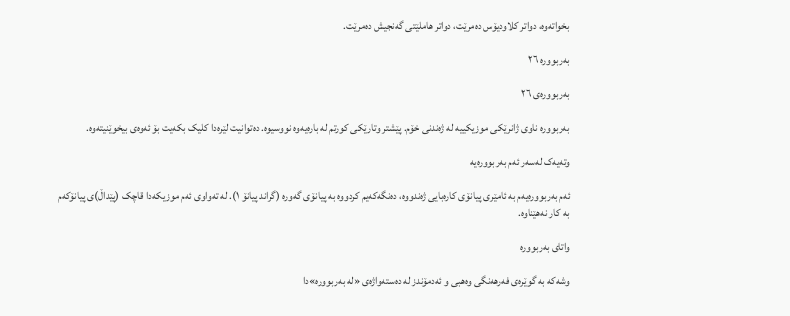بخواتەوە، دواتر کلاودیۆس دەمرێت، دواتر ھاملێتی گەنجیش دەمرێت.

بەربوورە ٢٦

بەربوورەی ٢٦

بەربوورە ناوی ژانرێکی موزیکییە لە ژەندنی خۆم. پێشتر وتارێکی کورتم لە بارەیەوە نووسیوە. دەتوانیت لێرەدا کلیک بکەیت بۆ ئەوەی بیخوێنیتەوە.

وتەیەک لەسەر ئەم بەربوورەیە

ئەم بەربوورەیەم بە ئامێری پیانۆی کارەبایی ژەندووە، دەنگەکەیم کردووە بە پیانۆی گەورە (گراند پیانۆ ١). لە تەواوی ئەم موزیکەدا قاچک (پێداڵ)ی پیانۆکەم بە کار نەهێناوە.

واتای بەربوورە

وشەکە بە گوێرەی فەرهەنگی وەهبی و ئەدمۆندز لە دەستەواژەی «لە بەربوورە»دا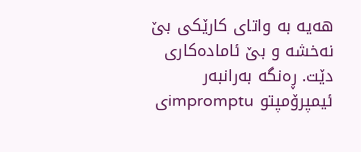هەیە بە واتای کارێکی بێ نەخشە و بێ ئامادەکاری دێت. ڕەنگە بەرانبەر ئیمپرۆمپتو impromptuی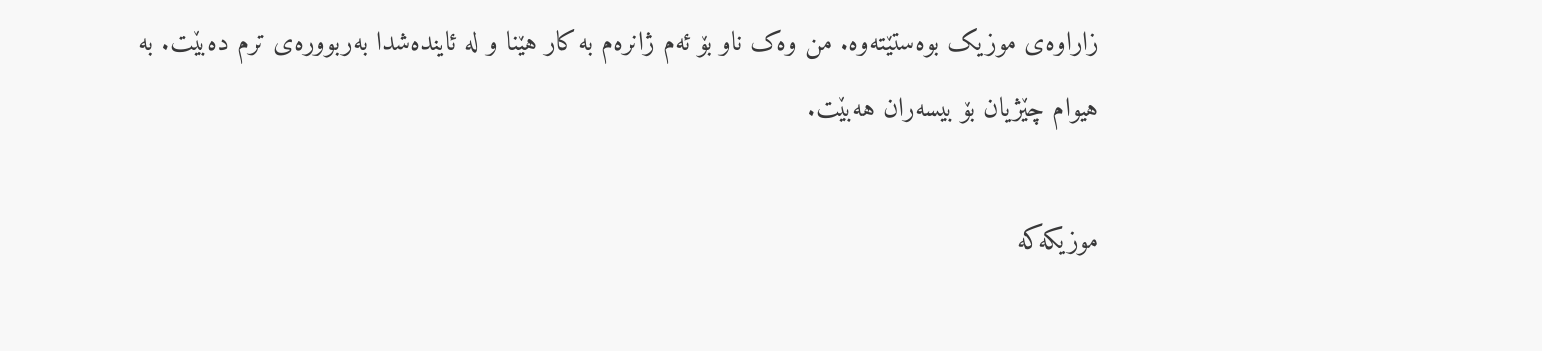زاراوەی موزیک بوەستێتەوە. من وەک ناو بۆ ئەم ژانرەم بە کار هێنا و لە ئایندەشدا بەربوورەی ترم دەبێت. بە هیوام چێژیان بۆ بیسەران هەبێت.

موزیکەکە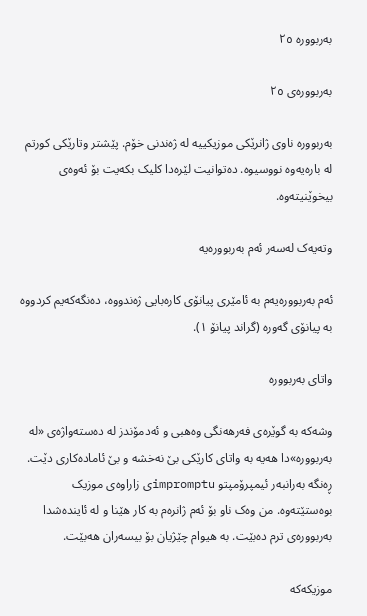بەربوورە ٢٥

بەربوورەی ٢٥

بەربوورە ناوی ژانرێکی موزیکییە لە ژەندنی خۆم. پێشتر وتارێکی کورتم لە بارەیەوە نووسیوە. دەتوانیت لێرەدا کلیک بکەیت بۆ ئەوەی بیخوێنیتەوە.

وتەیەک لەسەر ئەم بەربوورەیە

ئەم بەربوورەیەم بە ئامێری پیانۆی کارەبایی ژەندووە، دەنگەکەیم کردووە بە پیانۆی گەورە (گراند پیانۆ ١).

واتای بەربوورە

وشەکە بە گوێرەی فەرهەنگی وەهبی و ئەدمۆندز لە دەستەواژەی «لە بەربوورە»دا هەیە بە واتای کارێکی بێ نەخشە و بێ ئامادەکاری دێت. ڕەنگە بەرانبەر ئیمپرۆمپتو impromptuی زاراوەی موزیک بوەستێتەوە. من وەک ناو بۆ ئەم ژانرەم بە کار هێنا و لە ئایندەشدا بەربوورەی ترم دەبێت. بە هیوام چێژیان بۆ بیسەران هەبێت.

موزیکەکە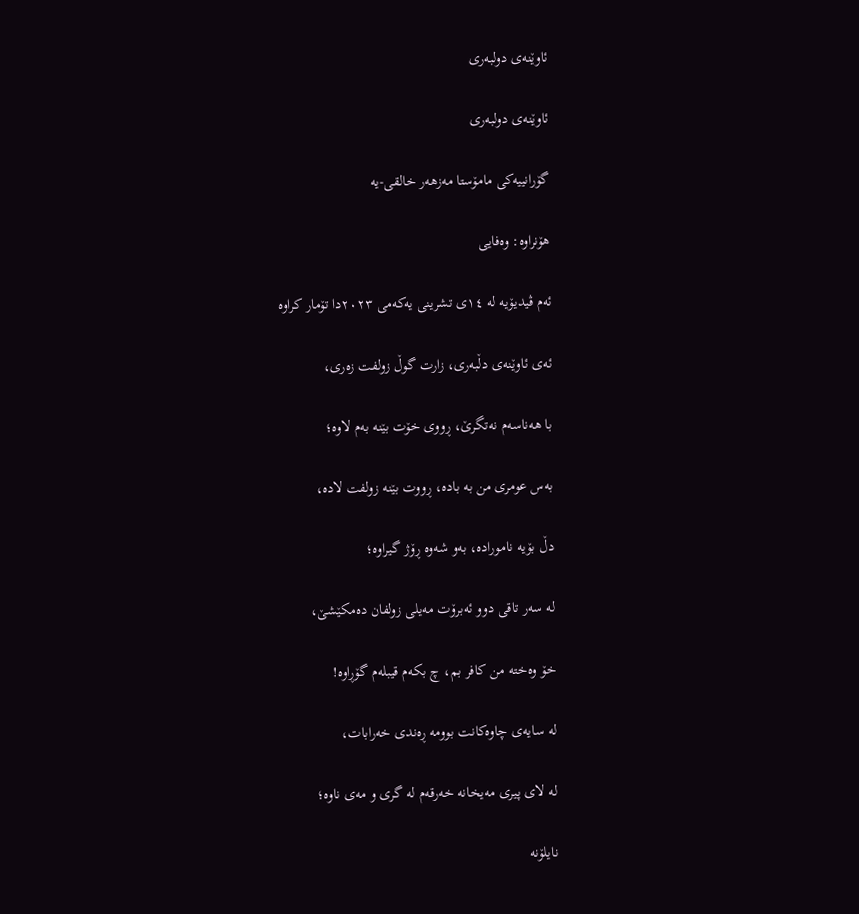ئاوێنەی دولبەری

ئاوێنەی دولبەری

گۆرانییەکی مامۆستا مەزهەر خالقی-یە

هۆنراوە: وەفایی

ئەم ڤیدیۆیە لە ١٤ی تشرینی یەکەمی ٢٠٢٣دا تۆمار کراوە

ئەی ئاوێنەی دڵبەری، زارت گوڵ زولفت زەری،

با هەناسەم نەتگرێ، ڕووی خۆت بێنە بەم لاوە؛

بەس عومری من بە بادە، ڕووت بێنە زولفت لادە،

دڵ بۆیە نامورادە، بەو شەوە ڕۆژ گیراوە؛

لە سەر تاقی دوو ئەبرۆت مەیلی زولفان دەمکێشێ،

خۆ وەختە من کافر بم، چ بکەم قیبلەم گۆڕاوە!

لە سایەی چاوەکانت بوومە ڕەندی خەرابات،

لە لای پیری مەیخانە خەرقەم لە گری و مەی ناوە؛

نایلۆنە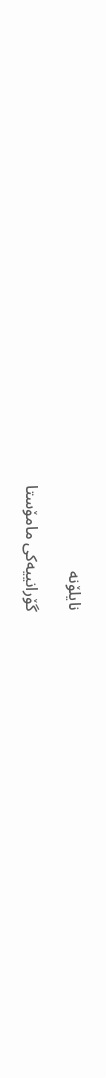نایلۆنە

گۆرانییەکی مامۆستا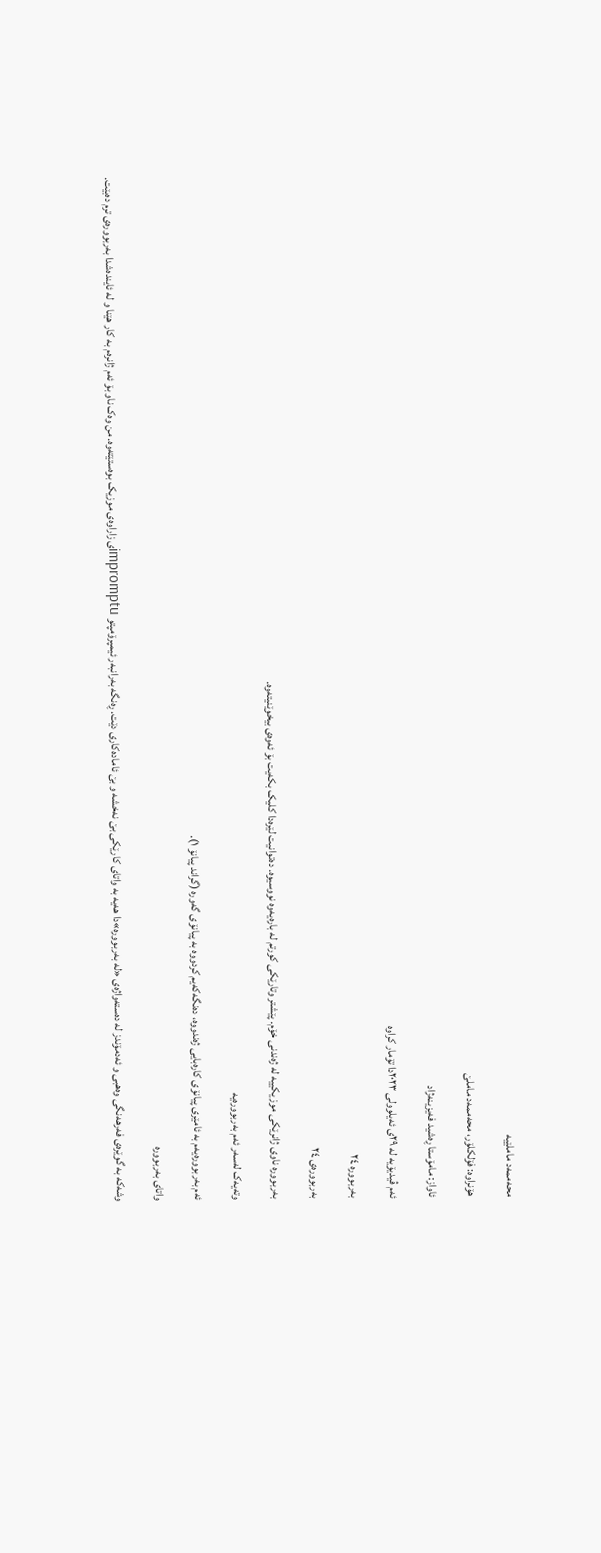محەممەد ماملێیە

هۆنراوە: فۆلکلۆر، محەممەد ماملێ

ئاواز: مامۆستا ڕەشید فەیزینەژاد

ئەم ڤیدیۆیە لە ٢٩ی ئەیلوولی ٢٠٢٣دا تۆمار کراوە

بەربوورە ٢٤

بەربوورەی ٢٤

بەربوورە ناوی ژانرێکی موزیکییە لە ژەندنی خۆم. پێشتر وتارێکی کورتم لە بارەیەوە نووسیوە. دەتوانیت لێرەدا کلیک بکەیت بۆ ئەوەی بیخوێنیتەوە.

وتەیەک لەسەر ئەم بەربوورەیە

ئەم بەربوورەیەم بە ئامێری پیانۆی کارەبایی ژەندووە، دەنگەکەیم کردووە بە پیانۆی گەورە (گراند پیانۆ ١).

واتای بەربوورە

وشەکە بە گوێرەی فەرهەنگی وەهبی و ئەدمۆندز لە دەستەواژەی «لە بەربوورە»دا هەیە بە واتای کارێکی بێ نەخشە و بێ ئامادەکاری دێت. ڕەنگە بەرانبەر ئیمپرۆمپتو impromptuی زاراوەی موزیک بوەستێتەوە. من وەک ناو بۆ ئەم ژانرەم بە کار هێنا و لە ئایندەشدا بەربوورەی ترم دەبێت.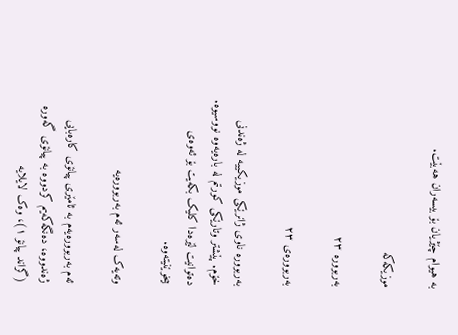بە هیوام چێژیان بۆ بیسەران هەبێت.

موزیکەکە

بەربوورە ٢٣

بەربوورەی ٢٣

بەربوورە ناوی ژانرێکی موزیکییە لە ژەندنی خۆم. پێشتر وتارێکی کورتم لە بارەیەوە نووسیوە. دەتوانیت لێرەدا کلیک بکەیت بۆ ئەوەی بیخوێنیتەوە.

وتەیەک لەسەر ئەم بەربوورەیە

ئەم بەربوورەیەم بە ئامێری پیانۆی کارەبایی ژەندووە، دەنگەکەیم کردووە بە پیانۆی گەورە (گراند پیانۆ ١)، وەک لایلایە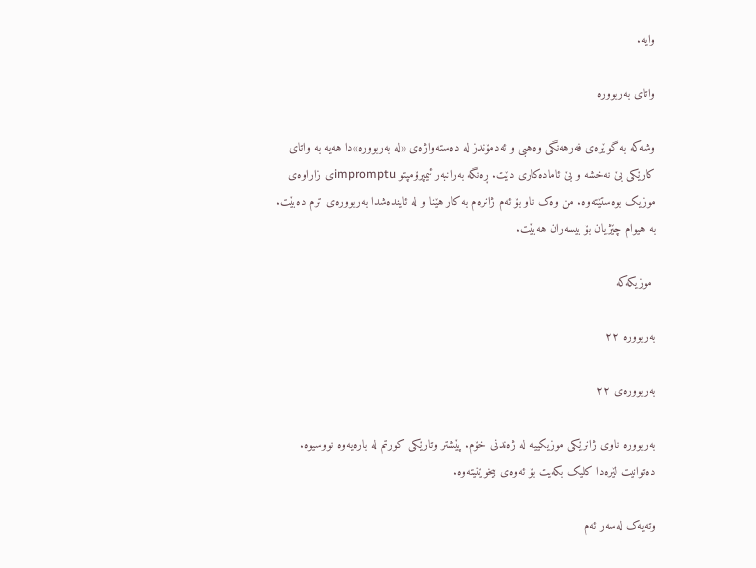وایە.

واتای بەربوورە

وشەکە بە گوێرەی فەرهەنگی وەهبی و ئەدمۆندز لە دەستەواژەی «لە بەربوورە»دا هەیە بە واتای کارێکی بێ نەخشە و بێ ئامادەکاری دێت. ڕەنگە بەرانبەر ئیمپرۆمپتو impromptuی زاراوەی موزیک بوەستێتەوە. من وەک ناو بۆ ئەم ژانرەم بە کار هێنا و لە ئایندەشدا بەربوورەی ترم دەبێت. بە هیوام چێژیان بۆ بیسەران هەبێت.

 موزیکەکە

بەربوورە ٢٢

بەربوورەی ٢٢

بەربوورە ناوی ژانرێکی موزیکییە لە ژەندنی خۆم. پێشتر وتارێکی کورتم لە بارەیەوە نووسیوە. دەتوانیت لێرەدا کلیک بکەیت بۆ ئەوەی بیخوێنیتەوە.

وتەیەک لەسەر ئەم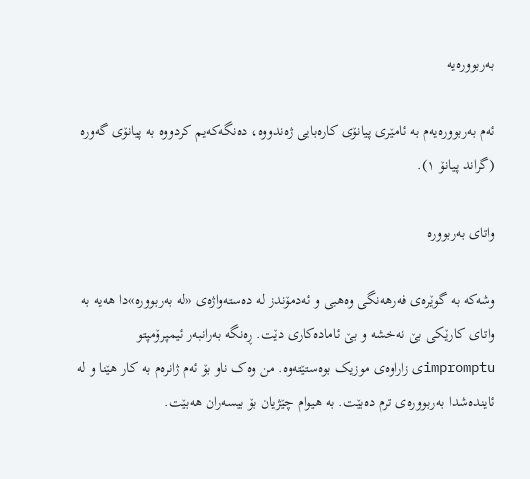بەربوورەیە

ئەم بەربوورەیەم بە ئامێری پیانۆی کارەبایی ژەندووە، دەنگەکەیم کردووە بە پیانۆی گەورە (گراند پیانۆ ١).

واتای بەربوورە

وشەکە بە گوێرەی فەرهەنگی وەهبی و ئەدمۆندز لە دەستەواژەی «لە بەربوورە»دا هەیە بە واتای کارێکی بێ نەخشە و بێ ئامادەکاری دێت. ڕەنگە بەرانبەر ئیمپرۆمپتو impromptuی زاراوەی موزیک بوەستێتەوە. من وەک ناو بۆ ئەم ژانرەم بە کار هێنا و لە ئایندەشدا بەربوورەی ترم دەبێت. بە هیوام چێژیان بۆ بیسەران هەبێت.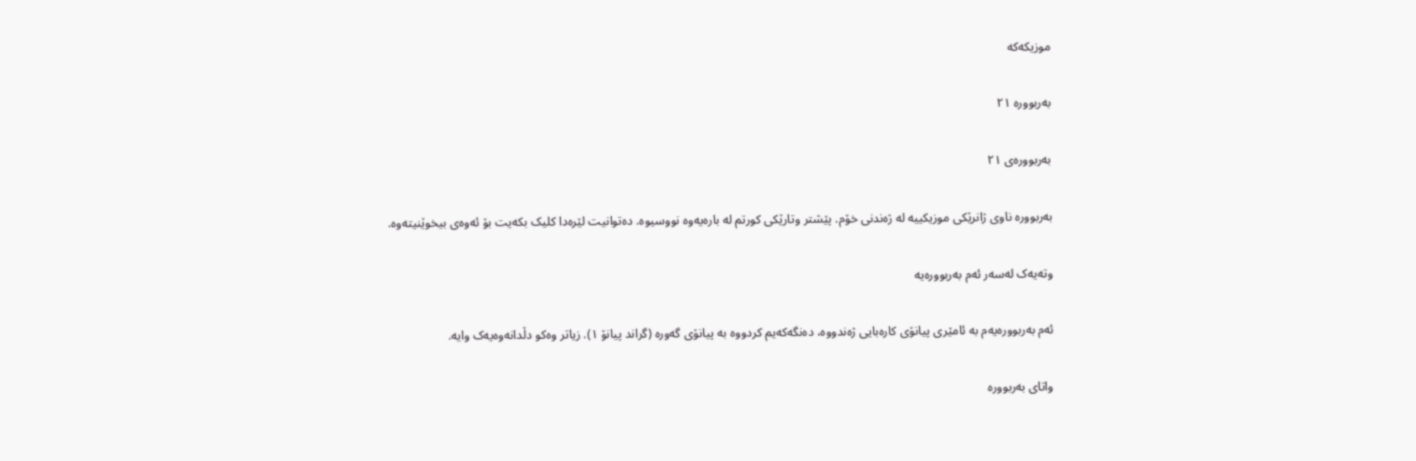موزیکەکە

بەربوورە ٢١

بەربوورەی ٢١

بەربوورە ناوی ژانرێکی موزیکییە لە ژەندنی خۆم. پێشتر وتارێکی کورتم لە بارەیەوە نووسیوە. دەتوانیت لێرەدا کلیک بکەیت بۆ ئەوەی بیخوێنیتەوە.

وتەیەک لەسەر ئەم بەربوورەیە

ئەم بەربوورەیەم بە ئامێری پیانۆی کارەبایی ژەندووە، دەنگەکەیم کردووە بە پیانۆی گەورە (گراند پیانۆ ١). زیاتر وەکو دڵدانەوەیەک وایە.

واتای بەربوورە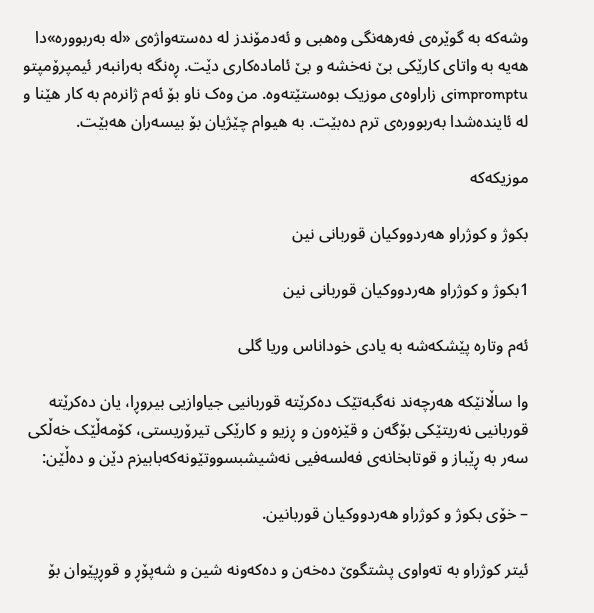وشەکە بە گوێرەی فەرهەنگی وەهبی و ئەدمۆندز لە دەستەواژەی «لە بەربوورە»دا هەیە بە واتای کارێکی بێ نەخشە و بێ ئامادەکاری دێت. ڕەنگە بەرانبەر ئیمپرۆمپتو impromptuی زاراوەی موزیک بوەستێتەوە. من وەک ناو بۆ ئەم ژانرەم بە کار هێنا و لە ئایندەشدا بەربوورەی ترم دەبێت. بە هیوام چێژیان بۆ بیسەران هەبێت.

موزیکەکە

بکوژ و کوژراو هەردووکیان قوربانی نین

1بکوژ و کوژراو هەردووکیان قوربانی نین

ئەم وتارە پێشکەشە بە یادی خوداناس وریا گلی

وا ساڵانێکە هەرچەند نەگبەتێک دەکرێتە قوربانیی جیاوازیی بیروڕا، یان دەکرێتە قوربانیی نەریتێکی بۆگەن و قێزەون و ڕزیو و کارێکی تیرۆریستی، کۆمەڵێک خەڵکی سەر بە ڕێباز و قوتابخانەی فەلسەفیی نەشیشبسووتێونەکەبابیزم دێن و دەڵێن:

– خۆی بکوژ و کوژراو هەردووکیان قوربانین.

ئیتر کوژراو بە تەواوی پشتگوێ دەخەن و دەکەونە شین و شەپۆڕ و قوڕپێوان بۆ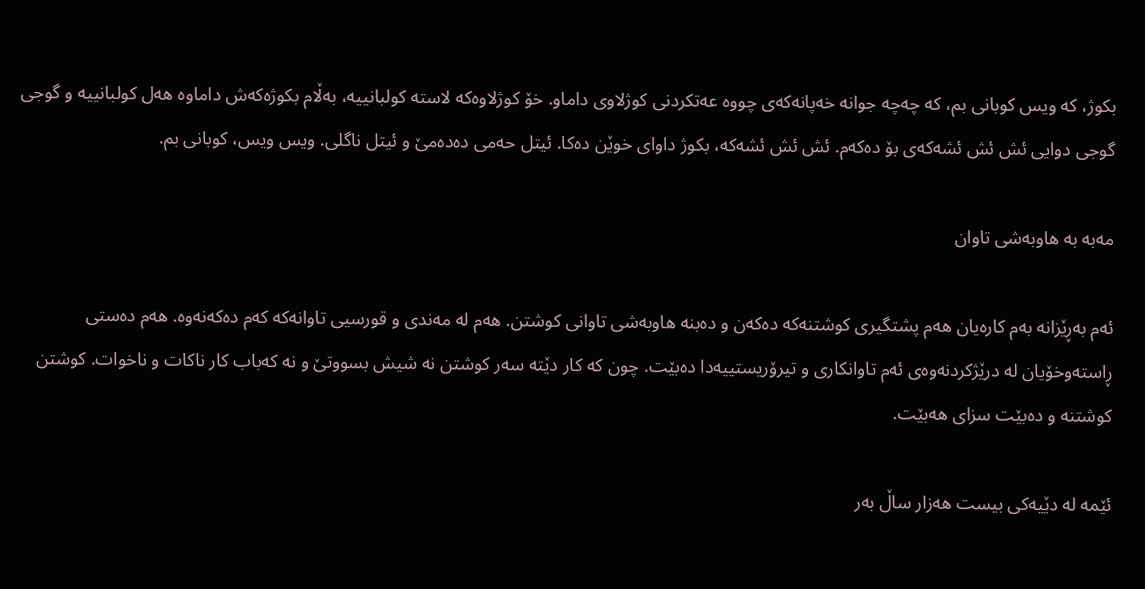بکوژ، کە ویس کوبانی بم، کە چەچە جوانە خەپانەکەی چووە عەتکردنی کوژلاوی داماو. خۆ کوژلاوەکە لاستە کولبانییە، بەڵام بکوژەکەش داماوە هەل کولبانییە و گوجی گوجی دوایی ئش ئش ئشەکەی بۆ دەکەم. ئش ئش ئشەکە، بکوژ داوای خوێن دەکا. ئیتل حەمی دەدەمێ و ئیتل ناگلی. ویس ویس، کوبانی بم.

مەبە بە هاوبەشی تاوان

ئەم بەڕێزانە بەم کارەیان هەم پشتگیری کوشتنەکە دەکەن و دەبنە هاوبەشی تاوانی کوشتن. هەم لە مەندی و قورسیی تاوانەکە کەم دەکەنەوە. هەم دەستی ڕاستەوخۆیان لە درێژکردنەوەی ئەم تاوانکاری و تیرۆریستییەدا دەبێت. چون کە کار دێتە سەر کوشتن نە شیش بسووتێ و نە کەباب کار ناکات و ناخوات. کوشتن کوشتنە و دەبێت سزای هەبێت.

ئێمە لە دێیەکی بیست هەزار ساڵ بەر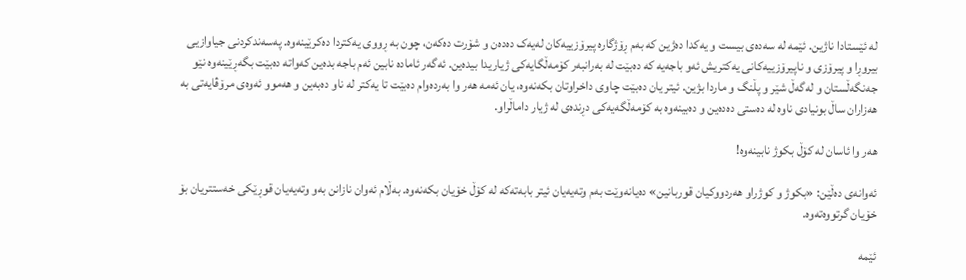لە ئێستادا ناژین. ئێمە لە سەدەی بیست و یەکدا دەژین کە بەم ڕۆژگارە پیرۆزییەکان لەیەک دەدەن و شۆرت دەکەن، چون بە ڕووی یەکتردا دەکرێینەوە. پەسەندکردنی جیاوازیی بیروڕا و پیرۆزی و ناپیرۆزییەکانی یەکتریش ئەو باجەیە کە دەبێت لە بەرانبەر کۆمەڵگایەکی ژیاریدا بیدەین. ئەگەر ئامادە نابین ئەم باجە بدەین کەواتە دەبێت بگەڕێینەوە نێو جەنگەڵستان و لەگەڵ شێر و پڵنگ و ماردا بژین. ئیتر یان دەبێت چاوی داخراوتان بکەنەوە، یان ئەمە هەر وا بەردەوام دەبێت تا یەکتر لە ناو دەبەین و هەموو ئەوەی مرۆڤایەتی بە هەزاران ساڵ بونیادی ناوە لە دەستی دەدەین و دەبینەوە بە کۆمەڵگەیەکی دڕندەی لە ژیار داماڵراو.

هەر وا ئاسان لە کۆڵ بکوژ نابینەوە!

ئەوانەی دەڵێن: «بکوژ و کوژراو هەردووکیان قوربانین» دەیانەوێت بەم وتەیەیان ئیتر بابەتەکە لە کۆڵ خۆیان بکەنەوە. بەڵام ئەوان نازانن بەو وتەیەیان قوڕێکی خەستتریان بۆ خۆیان گرتووەتەوە.

ئێمە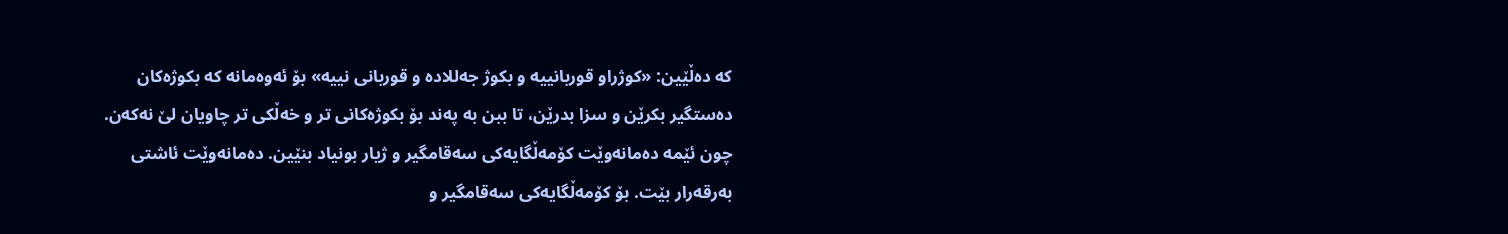کە دەڵێین: «کوژراو قوربانییە و بکوژ جەللادە و قوربانی نییە» بۆ ئەوەمانە کە بکوژەکان دەستگیر بکرێن و سزا بدرێن، تا ببن بە پەند بۆ بکوژەکانی تر و خەڵکی تر چاویان لێ نەکەن. چون ئێمە دەمانەوێت کۆمەڵگایەکی سەقامگیر و ژیار بونیاد بنێین. دەمانەوێت ئاشتی بەرقەرار بێت. بۆ کۆمەڵگایەکی سەقامگیر و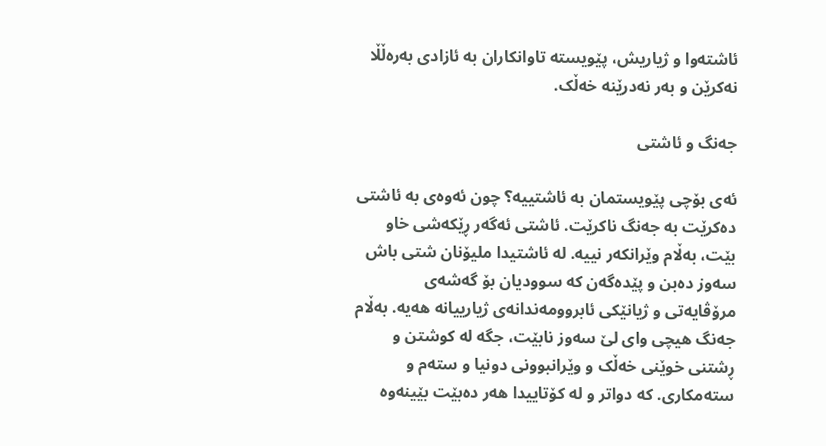ئاشتەوا و ژیاریش، پێویستە تاوانکاران بە ئازادی بەرەڵڵا نەکرێن و بەر نەدرێنە خەڵک.

جەنگ و ئاشتی

ئەی بۆچی پێویستمان بە ئاشتییە؟ چون ئەوەی بە ئاشتی دەکرێت بە جەنگ ناکرێت. ئاشتی ئەگەر ڕێکەشی خاو بێت، بەڵام وێرانکەر نییە. لە ئاشتیدا ملیۆنان شتی باش سەوز دەبن و پێدەگەن کە سوودیان بۆ گەشەی مرۆڤایەتی و ژیانێکی ئابروومەندانەی ژیارییانە هەیە. بەڵام جەنگ هیچی وای لێ سەوز نابێت، جگە لە کوشتن و ڕشتنی خوێنی خەڵک و وێرانبوونی دونیا و ستەم و ستەمکاری. کە دواتر و لە کۆتاییدا هەر دەبێت بێینەوە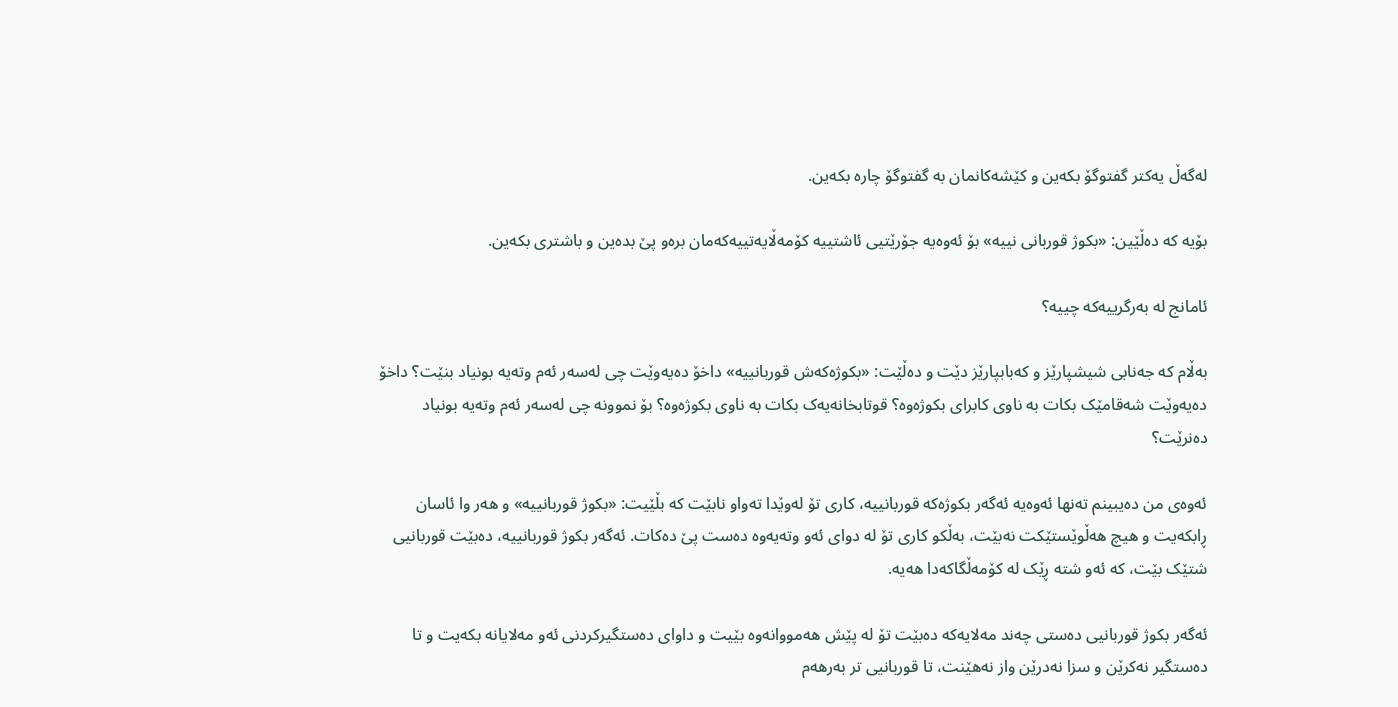لەگەڵ یەکتر گفتوگۆ بکەین و کێشەکانمان بە گفتوگۆ چارە بکەین.

بۆیە کە دەڵێین: «بکوژ قوربانی نییە» بۆ ئەوەیە جۆرێتیی ئاشتییە کۆمەڵایەتییەکەمان برەو پێ بدەین و باشتری بکەین.

ئامانج لە بەرگرییەکە چییە؟

بەڵام کە جەنابی شیشپارێز و کەبابپارێز دێت و دەڵێت: «بکوژەکەش قوربانییە» داخۆ دەیەوێت چی لەسەر ئەم وتەیە بونیاد بنێت؟ داخۆ دەیەوێت شەقامێک بکات بە ناوی کابرای بکوژەوە؟ قوتابخانەیەک بکات بە ناوی بکوژەوە؟ بۆ نموونە چی لەسەر ئەم وتەیە بونیاد دەنرێت؟

ئەوەی من دەیبینم تەنها ئەوەیە ئەگەر بکوژەکە قوربانییە، کاری تۆ لەوێدا تەواو نابێت کە بڵێیت: «بکوژ قوربانییە» و هەر وا ئاسان ڕابکەیت و هیچ هەڵوێستێکت نەبێت، بەڵکو کاری تۆ لە دوای ئەو وتەیەوە دەست پێ دەکات. ئەگەر بکوژ قوربانییە، دەبێت قوربانیی شتێک بێت، کە ئەو شتە ڕێک لە کۆمەڵگاکەدا هەیە.

ئەگەر بکوژ قوربانیی دەستی چەند مەلایەکە دەبێت تۆ لە پێش هەمووانەوە بێیت و داوای دەستگیرکردنی ئەو مەلایانە بکەیت و تا دەستگیر نەکرێن و سزا نەدرێن واز نەهێنت، تا قوربانیی تر بەرهەم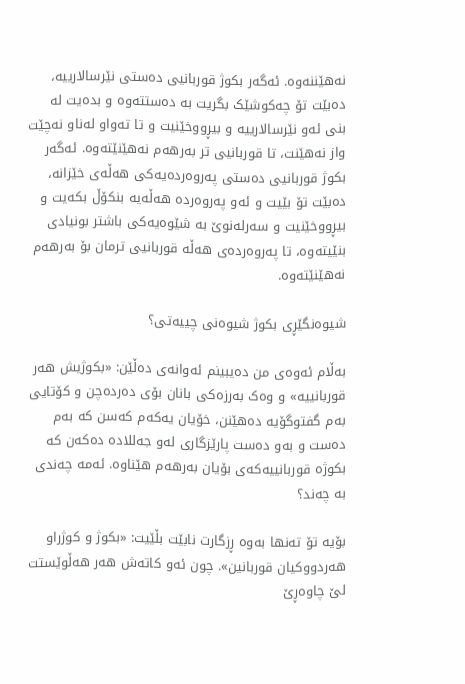نەهێننەوە. ئەگەر بکوژ قوربانیی دەستی نێرسالارییە، دەبێت تۆ چەکوشێک بگریت بە دەستتەوە و بدەیت لە بنی ئەو نێرسالارییە و بیڕووخێنیت و تا تەواو لەناو نەچێت واز نەهێنت، تا قوربانیی تر بەرهەم نەهێنێتەوە. ئەگەر بکوژ قوربانیی دەستی پەروەردەیەکی هەڵەی خێزانە، دەبێت تۆ بێیت و ئەو پەروەردە هەڵەیە بنکۆڵ بکەیت و بیڕووخێنیت و سەرلەنوێ بە شێوەیەکی باشتر بونیادی بنێیتەوە، تا پەروەردەی هەڵە قوربانیی ترمان بۆ بەرهەم نەهێنێتەوە.

شیوەنگێڕی بکوژ شیوەنی چییەتی؟

بەڵام ئەوەی من دەیبینم ئەوانەی دەڵێن: «بکوژیش هەر قوربانییە» و وەک بەرزەکی بانان بۆی دەردەچن و کۆتایی بەم گفتوگۆیە دەهێنن، خۆیان یەکەم کەسن کە بەم دەست و بەو دەست پارێزگاری لەو جەللادە دەکەن کە بکوژە قوربانییەکەی بۆیان بەرهەم هێناوە. ئەمە چەندی بە چەند؟

بۆیە تۆ تەنها بەوە ڕزگارت نابێت بڵێیت: «بکوژ و کوژراو هەردووکیان قوربانین». چون ئەو کاتەش هەر هەڵوێستت لێ چاوەڕێ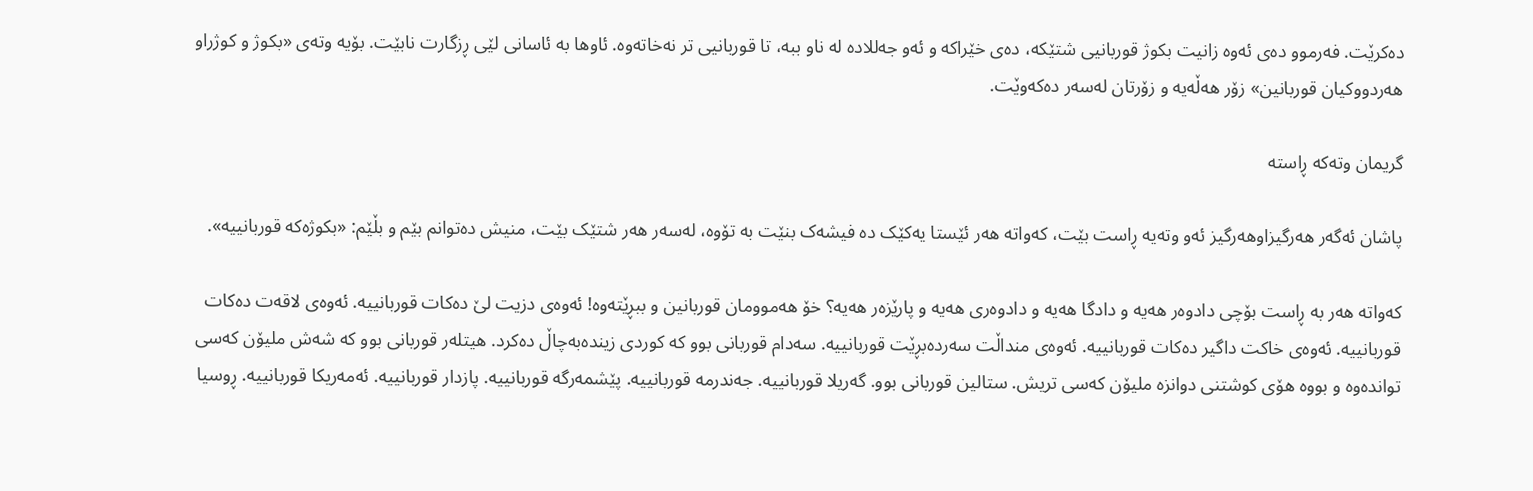دەکرێت. فەرموو دەی ئەوە زانیت بکوژ قوربانیی شتێکە، دەی خێراکە و ئەو جەللادە لە ناو ببە، تا قوربانیی تر نەخاتەوە. ئاوها بە ئاسانی لێی ڕزگارت نابێت. بۆیە وتەی «بکوژ و کوژراو هەردووکیان قوربانین» زۆر هەڵەیە و زۆرتان لەسەر دەکەوێت.

گریمان وتەکە ڕاستە

پاشان ئەگەر هەرگیزاوهەرگیز ئەو وتەیە ڕاست بێت، کەواتە هەر ئێستا یەکێک دە فیشەک بنێت بە تۆوە، لەسەر هەر شتێک بێت، منیش دەتوانم بێم و بڵێم: «بکوژەکە قوربانییە».

کەواتە هەر بە ڕاست بۆچی دادوەر هەیە و دادگا هەیە و دادوەری هەیە و پارێزەر هەیە؟ خۆ هەموومان قوربانین و ببڕێتەوە! ئەوەی دزیت لێ دەکات قوربانییە. ئەوەی لاقەت دەکات قوربانییە. ئەوەی خاکت داگیر دەکات قوربانییە. ئەوەی منداڵت سەردەبڕێت قوربانییە. سەدام قوربانی بوو کە کوردی زیندەبەچاڵ دەکرد. هیتلەر قوربانی بوو کە شەش ملیۆن کەسی تواندەوە و بووە هۆی کوشتنی دوانزە ملیۆن کەسی تریش. ستالین قوربانی بوو. گەریلا قوربانییە. جەندرمە قوربانییە. پێشمەرگە قوربانییە. پازدار قوربانییە. ئەمەریکا قوربانییە. ڕوسیا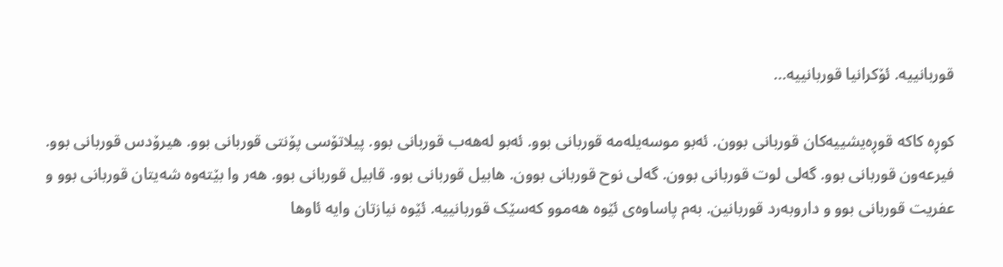قوربانییە. ئۆکرانیا قوربانییە…

کوڕە کاکە قوڕەیشییەکان قوربانی بوون. ئەبو موسەیلەمە قوربانی بوو. ئەبو لەهەب قوربانی بوو. پیلاتۆسی پۆنتی قوربانی بوو. هیرۆدس قوربانی بوو. فیرعەون قوربانی بوو. گەلی لوت قوربانی بوون. گەلی نوح قوربانی بوون. هابیل قوربانی بوو. قابیل قوربانی بوو. هەر وا بێتەوە شەیتان قوربانی بوو و عفریت قوربانی بوو و داروبەرد قوربانین. بەم پاساوەی ئێوە هەموو کەسێک قوربانییە. ئێوە نیازتان وایە ئاوها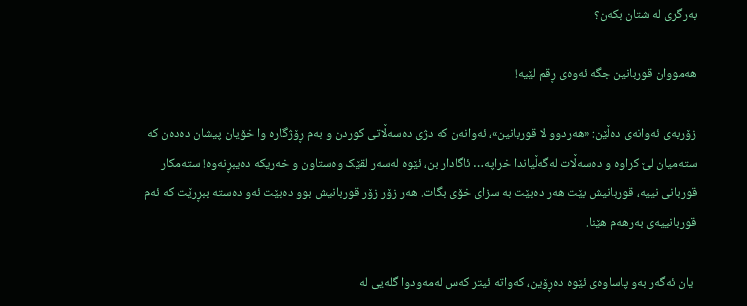بەرگری لە شتان بکەن؟

هەمووان قوربانین جگە ئەوەی ڕقم لێیە!

زۆربەی ئەوانەی دەڵێن: «هەردوو لا قوربانین»، ئەوانەن کە دژی دەسەڵاتی کوردن و بەم ڕۆژگارە وا خۆیان پیشان دەدەن کە ستەمیان لێ کراوە و دەسەڵات لەگەڵیاندا خراپە… ئاگادار بن، ئێوە لەسەر لقێک وەستاون و خەریکە دەیبڕنەوە! ستەمکار قوربانی نییە، قوربانیش بێت هەر دەبێت بە سزای خۆی بگات. هەر زۆر زۆر قوربانیش بوو دەبێت ئەو دەستە ببڕرێت کە ئەم قوربانییەی بەرهەم هێنا.

 یان ئەگەر بەو پاساوەی ئێوە دەڕۆین، کەواتە ئیتر کەس لەمەودوا گلەیی لە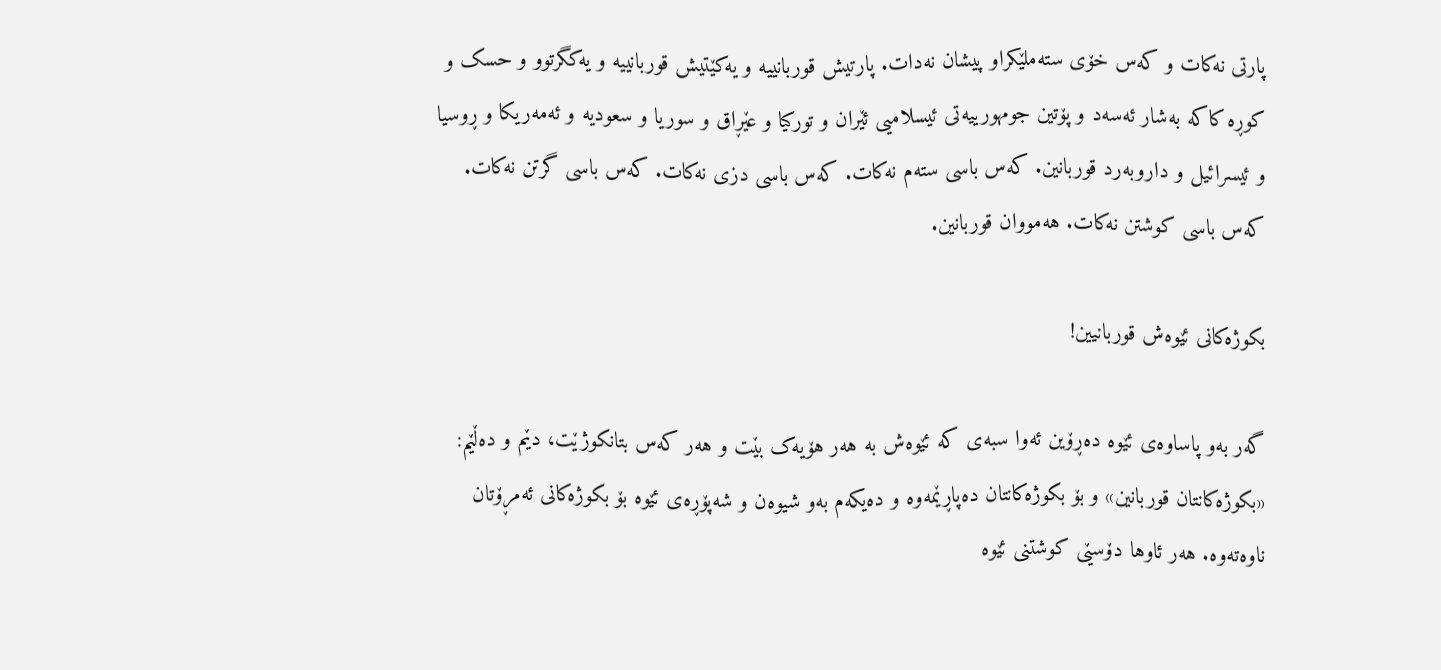پارتی نەکات و کەس خۆی ستەملێکراو پیشان نەدات. پارتیش قوربانییە و یەکێتیش قوربانییە و یەکگرتوو و حسک و کوڕە کاکە بەشار ئەسەد و پۆتین جومهورییەتی ئیسلامیی ئێران و تورکیا و عێڕاق و سوریا و سعودیە و ئەمەریکا و ڕوسیا و ئیسرائیل و داروبەرد قوربانین. کەس باسی ستەم نەکات. کەس باسی دزی نەکات. کەس باسی گرتن نەکات. کەس باسی کوشتن نەکات. هەمووان قوربانین.

بکوژەکانی ئێوەش قوربانیین!

گەر بەو پاساوەی ئێوە دەڕۆین ئەوا سبەی کە ئێوەش بە هەر هۆیەک بێت و هەر کەس بتانکوژێت، دێم و دەڵێم: «بکوژەکانتان قوربانین» و بۆ بکوژەکانتان دەپاڕێمەوە و دەیکەم بەو شیوەن و شەپۆڕەی ئێوە بۆ بکوژەکانی ئەمڕۆتان ناوەتەوە. هەر ئاوها دۆسێی کوشتنی ئێوە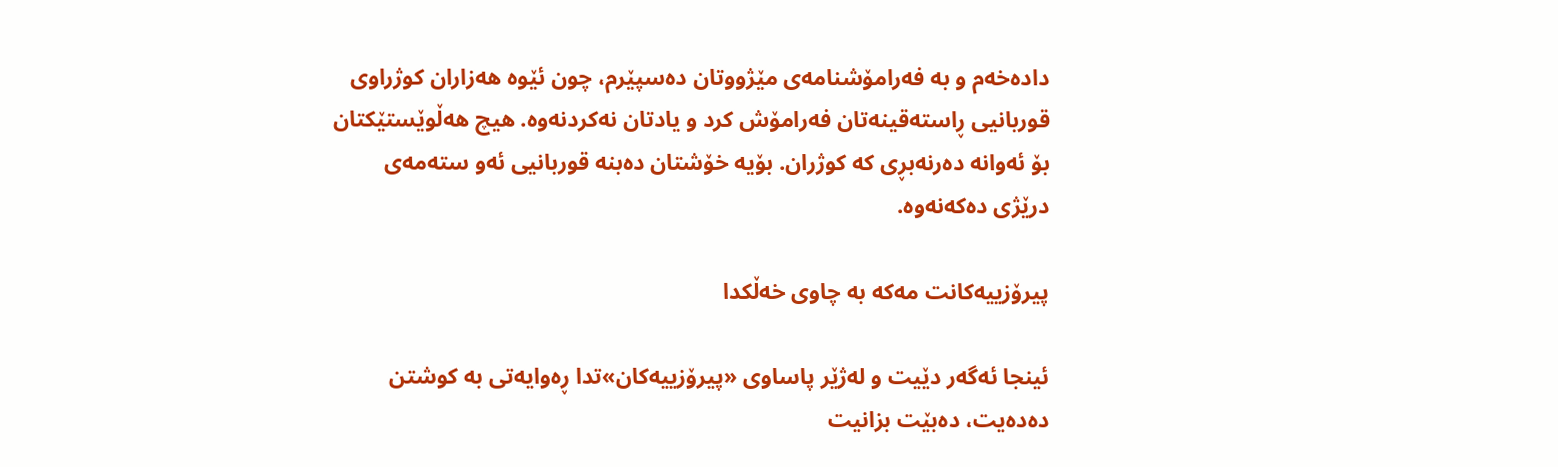دادەخەم و بە فەرامۆشنامەی مێژووتان دەسپێرم، چون ئێوە هەزاران کوژراوی قوربانیی ڕاستەقینەتان فەرامۆش کرد و یادتان نەکردنەوە. هیچ هەڵوێستێکتان بۆ ئەوانە دەرنەبڕی کە کوژران. بۆیە خۆشتان دەبنە قوربانیی ئەو ستەمەی درێژی دەکەنەوە.

پیرۆزییەکانت مەکە بە چاوی خەڵکدا

ئینجا ئەگەر دێیت و لەژێر پاساوی «پیرۆزییەکان»تدا ڕەوایەتی بە کوشتن دەدەیت، دەبێت بزانیت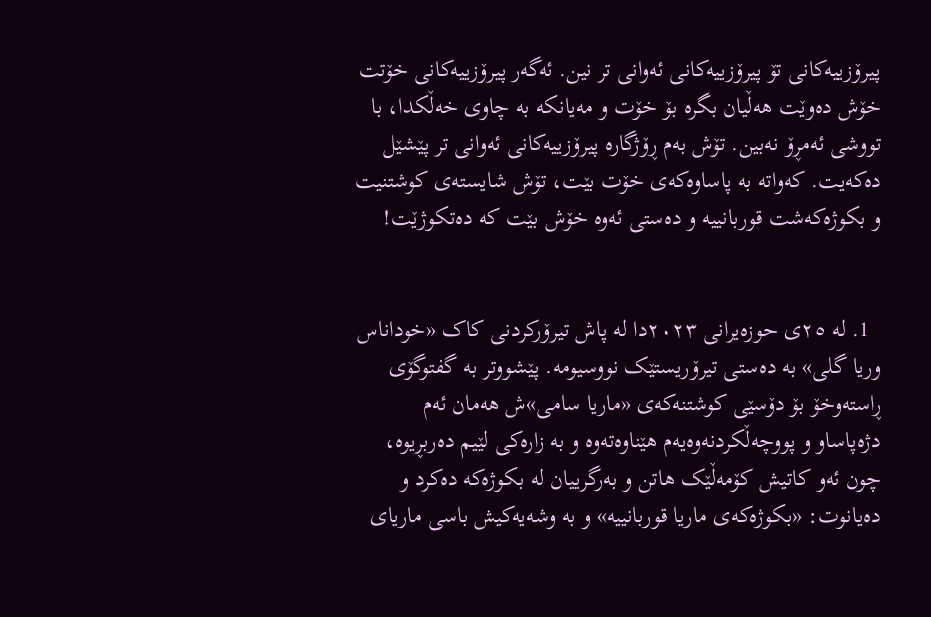پیرۆزییەکانی تۆ پیرۆزییەکانی ئەوانی تر نین. ئەگەر پیرۆزییەکانی خۆتت خۆش دەوێت هەڵیان بگرە بۆ خۆت و مەیانکە بە چاوی خەڵکدا، با تووشی ئەمڕۆ نەبین. تۆش بەم ڕۆژگارە پیرۆزییەکانی ئەوانی تر پێشێل دەکەیت. کەواتە بە پاساوەکەی خۆت بێت، تۆش شایستەی کوشتنیت و بکوژەکەشت قوربانییە و دەستی ئەوە خۆش بێت کە دەتکوژێت!


  1. لە ٢٥ی حوزەیرانی ٢٠٢٣دا لە پاش تیرۆرکردنی کاک «خوداناس وریا گلی» بە دەستی تیرۆریستێک نووسیومە. پێشووتر بە گفتوگۆی ڕاستەوخۆ بۆ دۆسێی کوشتنەکەی «ماریا سامی»ش هەمان ئەم دژەپاساو و پووچەڵکردنەوەیەم هێناوەتەوە و بە زارەکی لێیم دەربڕیوە، چون ئەو کاتیش کۆمەڵێک هاتن و بەرگرییان لە بکوژەکە دەکرد و دەیانوت: «بکوژەکەی ماریا قوربانییە» و بە وشەیەکیش باسی ماریای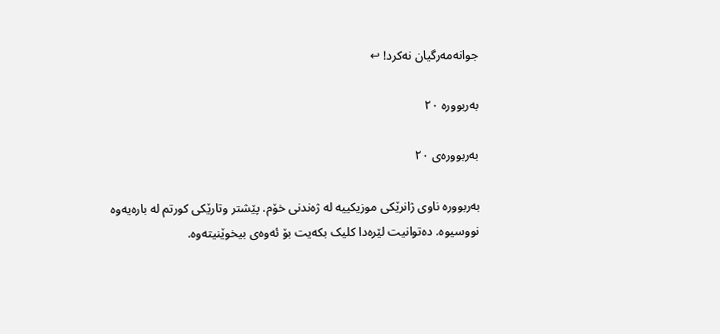جوانەمەرگیان نەکرد! ↩

بەربوورە ٢٠

بەربوورەی ٢٠

بەربوورە ناوی ژانرێکی موزیکییە لە ژەندنی خۆم. پێشتر وتارێکی کورتم لە بارەیەوە نووسیوە. دەتوانیت لێرەدا کلیک بکەیت بۆ ئەوەی بیخوێنیتەوە.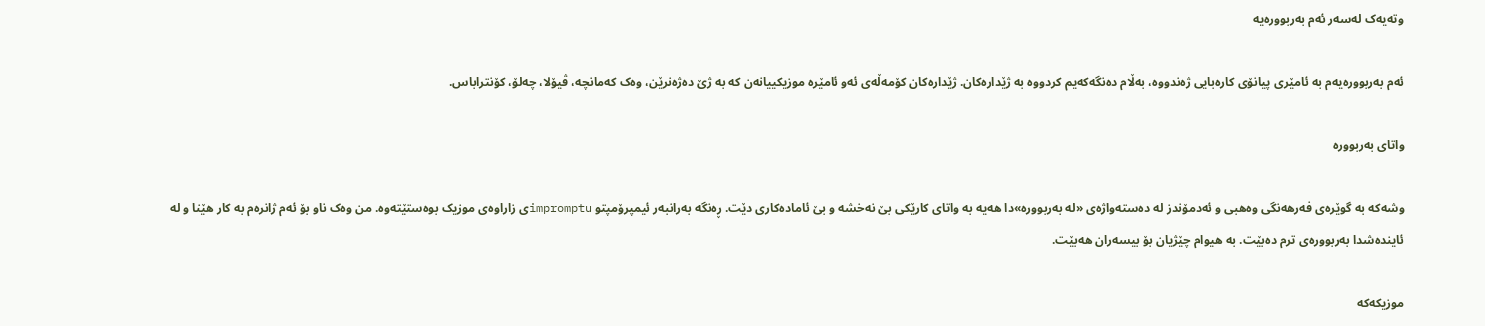وتەیەک لەسەر ئەم بەربوورەیە

ئەم بەربوورەیەم بە ئامێری پیانۆی کارەبایی ژەندووە، بەڵام دەنگەکەیم کردووە بە ژێدارەکان. ژێدارەکان کۆمەڵەی ئەو ئامێرە موزیکییانەن کە بە ژێ دەژەنرێن، وەک کەمانچە، ڤیۆلا، چەلۆ، کۆنتراباس.

واتای بەربوورە

وشەکە بە گوێرەی فەرهەنگی وەهبی و ئەدمۆندز لە دەستەواژەی «لە بەربوورە»دا هەیە بە واتای کارێکی بێ نەخشە و بێ ئامادەکاری دێت. ڕەنگە بەرانبەر ئیمپرۆمپتو impromptuی زاراوەی موزیک بوەستێتەوە. من وەک ناو بۆ ئەم ژانرەم بە کار هێنا و لە ئایندەشدا بەربوورەی ترم دەبێت. بە هیوام چێژیان بۆ بیسەران هەبێت.

موزیکەکە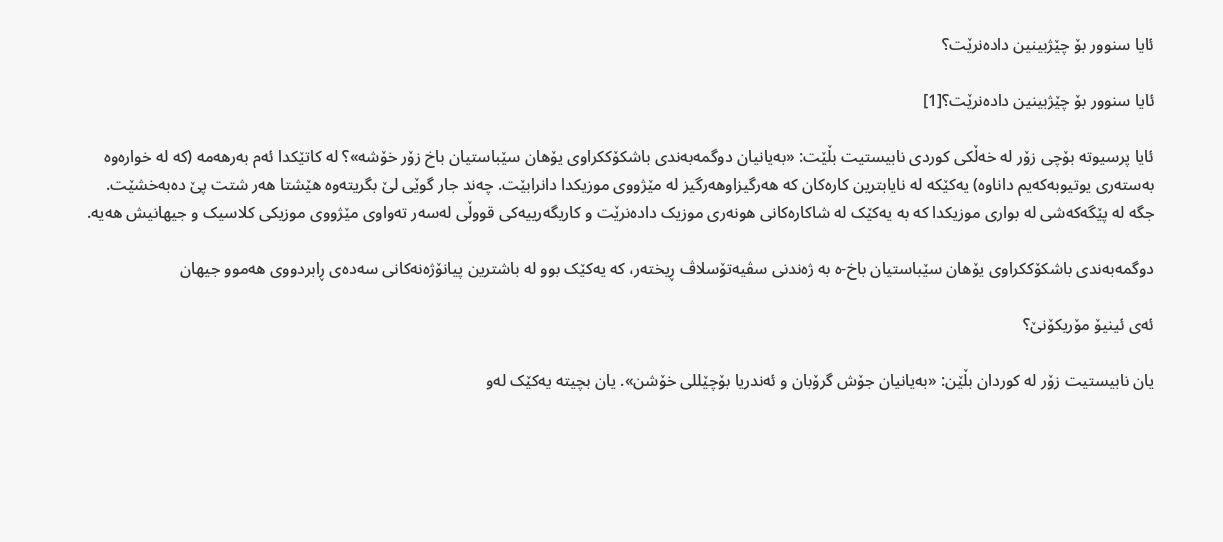ئایا سنوور بۆ چێژبینین دادەنرێت؟

ئایا سنوور بۆ چێژبینین دادەنرێت؟[1]

ئایا پرسیوتە بۆچی زۆر لە خەڵکی کوردی نابیستیت بڵێت: «بەیانیان دوگمەبەندی باشکۆککراوی یۆهان سێباستیان باخ زۆر خۆشە»؟ لە کاتێکدا ئەم بەرهەمە (کە لە خوارەوە بەستەری یوتیوبەکەیم داناوە) یەکێکە لە نایابترین کارەکان کە هەرگیزاوهەرگیز لە مێژووی موزیکدا دانرابێت. چەند جار گوێی لێ بگریتەوە هێشتا هەر شتت پێ دەبەخشێت. جگە لە پێگەکەشی لە بواری موزیکدا کە بە یەکێک لە شاکارەکانی هونەری موزیک دادەنرێت و کاریگەرییەکی قووڵی لەسەر تەواوی مێژووی موزیکی کلاسیک و جیهانیش هەیە.

دوگمەبەندی باشکۆککراوی یۆهان سێباستیان باخ-ە بە ژەندنی سڤیەتۆسلاڤ ڕیختەر، کە یەکێک بوو لە باشترین پیانۆژەنەکانی سەدەی ڕابردووی هەموو جیهان

ئەی ئینیۆ مۆریکۆنێ؟

یان نابیستیت زۆر لە کوردان بڵێن: «بەیانیان جۆش گرۆبان و ئەندریا بۆچێللی خۆشن». یان بچیتە یەکێک لەو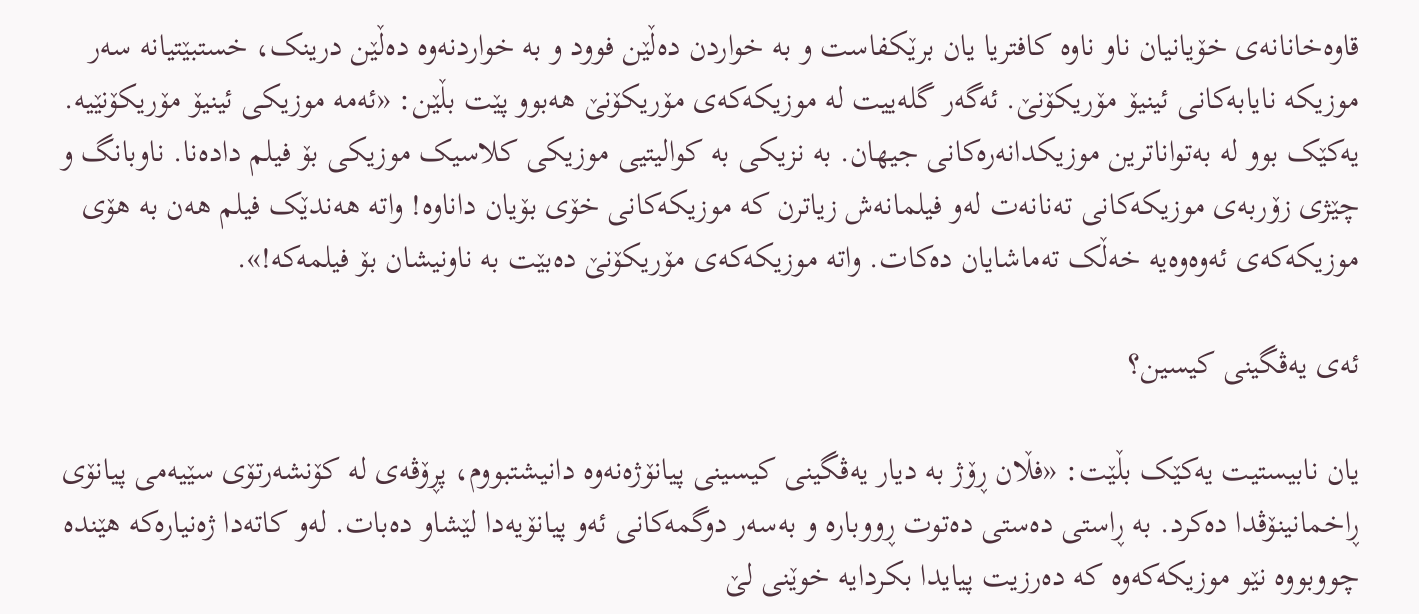قاوەخانانەی خۆیانیان ناو ناوە کافتریا یان برێکفاست و بە خواردن دەڵێن فوود و بە خواردنەوە دەڵێن درینک، خستبێتیانە سەر موزیکە نایابەکانی ئینیۆ مۆریکۆنێ. ئەگەر گلەییت لە موزیکەکەی مۆریکۆنێ هەبوو پێت بڵێن: «ئەمە موزیکی ئینیۆ مۆریکۆنێیە. یەکێک بوو لە بەتواناترین موزیکدانەرەکانی جیهان. بە نزیکی بە کوالیتیی موزیکی کلاسیک موزیکی بۆ فیلم دادەنا. ناوبانگ و چێژی زۆربەی موزیکەکانی تەنانەت لەو فیلمانەش زیاترن کە موزیکەکانی خۆی بۆیان داناوە! واتە هەندێک فیلم هەن بە هۆی موزیکەکەی ئەوەوەیە خەڵک تەماشایان دەکات. واتە موزیکەکەی مۆریکۆنێ دەبێت بە ناونیشان بۆ فیلمەکە!».

ئەی یەڤگینی کیسین؟

یان نابیستیت یەکێک بڵێت: «فڵان ڕۆژ بە دیار یەڤگینی کیسینی پیانۆژەنەوە دانیشتبووم، پڕۆڤەی لە کۆنشەرتۆی سێیەمی پیانۆی ڕاخمانینۆڤدا دەکرد. بە ڕاستی دەستی دەتوت ڕووبارە و بەسەر دوگمەکانی ئەو پیانۆیەدا لێشاو دەبات. لەو کاتەدا ژەنیارەکە هێندە چووبووە نێو موزیکەکەوە کە دەرزیت پیایدا بکردایە خوێنی لێ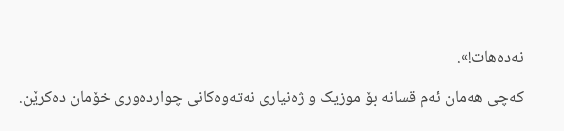نەدەهات!».

کەچی هەمان ئەم قسانە بۆ موزیک و ژەنیاری نەتەوەکانی چواردەوری خۆمان دەکرێن.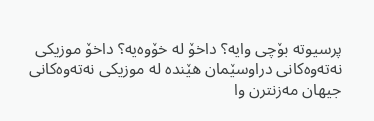پرسیوتە بۆچی وایە؟ داخۆ لە خۆوەیە؟ داخۆ موزیکی نەتەوەکانی دراوسێمان هێندە لە موزیکی نەتەوەکانی جیهان مەزنترن وا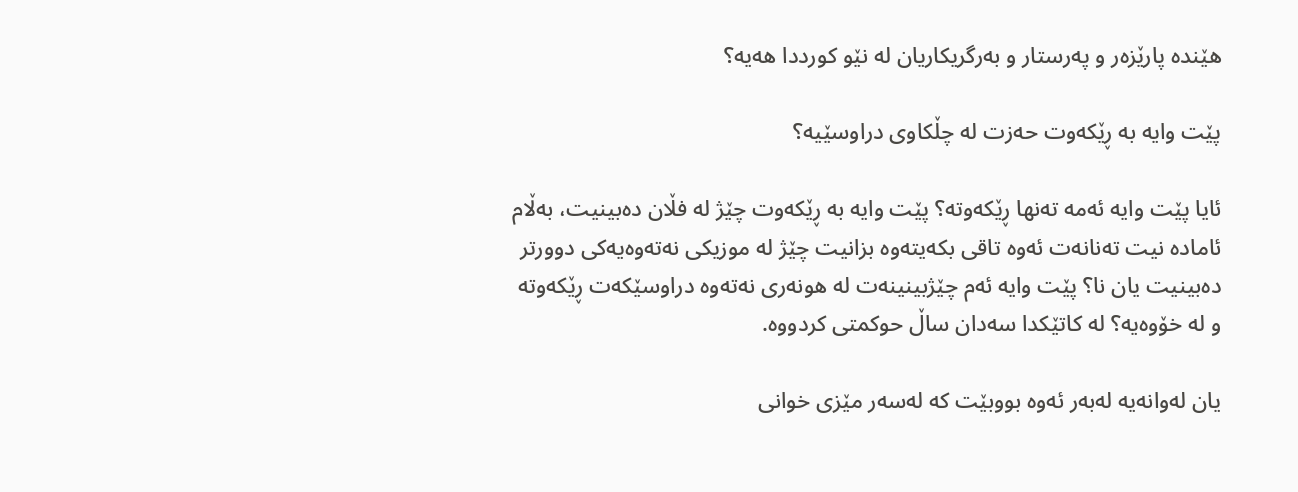هێندە پارێزەر و پەرستار و بەرگریکاریان لە نێو کورددا هەیە؟

پێت وایە بە ڕێکەوت حەزت لە چڵکاوی دراوسێیە؟

ئایا پێت وایە ئەمە تەنها ڕێکەوتە؟ پێت وایە بە ڕێکەوت چێژ لە فڵان دەبینیت، بەڵام ئامادە نیت تەنانەت ئەوە تاقی بکەیتەوە بزانیت چێژ لە موزیکی نەتەوەیەکی دوورتر دەبینیت یان نا؟ پێت وایە ئەم چێژبینینەت لە هونەری نەتەوە دراوسێکەت ڕێکەوتە و لە خۆوەیە؟ لە کاتێکدا سەدان ساڵ حوکمتی کردووە.

یان لەوانەیە لەبەر ئەوە بووبێت کە لەسەر مێزی خوانی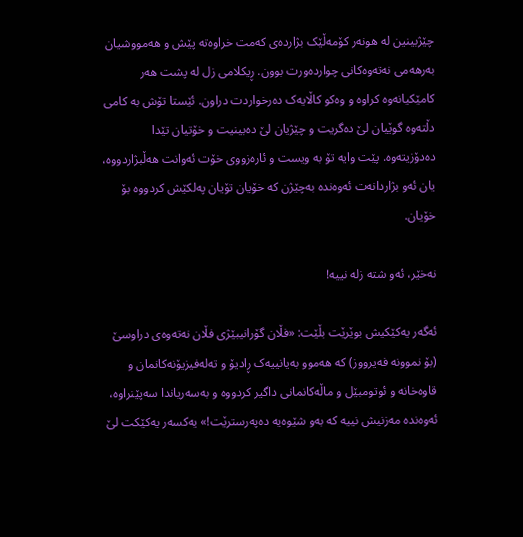چێژبینین لە هونەر کۆمەڵێک بژاردەی کەمت خراوەتە پێش و هەمووشیان بەرهەمی نەتەوەکانی چواردەورت بوون. ڕیکلامی زل لە پشت هەر کامێکیانەوە کراوە و وەکو کاڵایەک دەرخواردت دراون. ئێستا تۆش بە کامی دڵتەوە گوێیان لێ دەگریت و چێژیان لێ دەبینیت و خۆتیان تێدا دەدۆزیتەوە. پێت وایە تۆ بە ویست و ئارەزووی خۆت ئەوانت هەڵبژاردووە، یان ئەو بژاردانەت ئەوەندە بەچێژن کە خۆیان تۆیان پەلکێش کردووە بۆ خۆیان.

نەخێر، ئەو شتە زلە نییە!

ئەگەر یەکێکیش بوێرێت بڵێت: «فڵان گۆرانیبێژی فڵان نەتەوەی دراوسێ (بۆ نموونە فەیرووز) کە هەموو بەیانییەک ڕادیۆ و تەلەفیزیۆنەکانمان و قاوەخانە و ئوتومبێل و ماڵەکانمانی داگیر کردووە و بەسەریاندا سەپێنراوە، ئەوەندە مەزنیش نییە کە بەو شێوەیە دەپەرسترێت!» یەکسەر یەکێکت لێ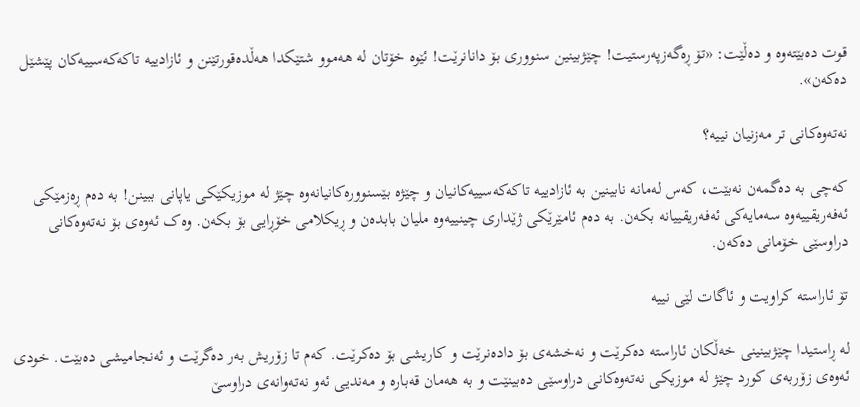قوت دەبێتەوە و دەڵێت: «تۆ ڕەگەزپەرستیت! چێژبینین سنووری بۆ دانانرێت! ئێوە خۆتان لە هەموو شتێکدا هەڵدەقورتێنن و ئازادییە تاکەکەسییەکان پێشێل دەکەن».

نەتەوەکانی تر مەزنیان نییە؟

کەچی بە دەگمەن نەبێت، کەس لەمانە نابینین بە ئازادییە تاکەکەسییەکانیان و چێژە بێسنوورەکانیانەوە چێژ لە موزیکێکی یاپانی ببینن! بە دەم ڕەزمێکی ئەفەریقییەوە سەمایەکی ئەفەریقییانە بکەن. بە دەم ئامێرێکی ژێداری چینییەوە ملیان بابدەن و ڕیکلامی خۆڕایی بۆ بکەن. وەک ئەوەی بۆ نەتەوەکانی دراوسێی خۆمانی دەکەن.

تۆ ئاراستە کراویت و ئاگات لێی نییە

لە ڕاستیدا چێژبینینی خەڵکان ئاراستە دەکرێت و نەخشەی بۆ دادەنرێت و کاریشی بۆ دەکرێت. کەم تا زۆریش بەر دەگرێت و ئەنجامیشی دەبێت. خودی ئەوەی زۆربەی کورد چێژ لە موزیکی نەتەوەکانی دراوسێی دەبینێت و بە هەمان قەبارە و مەندیی ئەو نەتەوانەی دراوسێ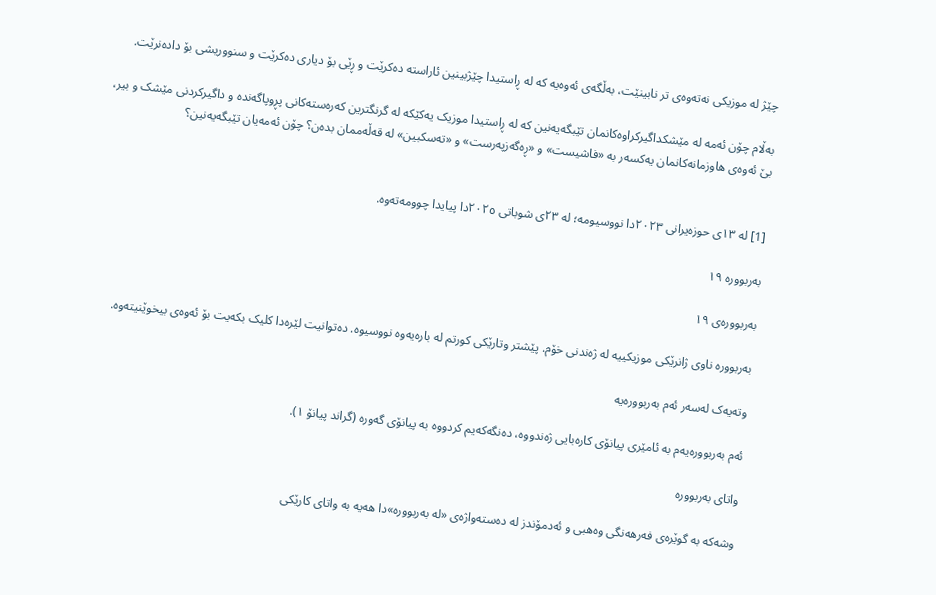چێژ لە موزیکی نەتەوەی تر نابینێت، بەڵگەی ئەوەیە کە لە ڕاستیدا چێژبینین ئاراستە دەکرێت و ڕێی بۆ دیاری دەکرێت و سنووریشی بۆ دادەنرێت.

بەڵام چۆن ئەمە لە مێشکداگیرکراوەکانمان تێبگەیەنین کە لە ڕاستیدا موزیک یەکێکە لە گرنگترین کەرەستەکانی پڕوپاگەندە و داگیرکردنی مێشک و بیر، بێ ئەوەی هاوزمانەکانمان یەکسەر بە «فاشیست» و «ڕەگەزپەرست» و «تەسکبین» لە قەڵەممان بدەن؟ چۆن ئەمەیان تێبگەیەنین؟


[1] لە ١٣ی حوزەیرانی ٢٠٢٣دا نووسیومە؛ لە ٢٣ی شوباتی ٢٠٢٥دا پیایدا چوومەتەوە.

بەربوورە ١٩

بەربوورەی ١٩

بەربوورە ناوی ژانرێکی موزیکییە لە ژەندنی خۆم. پێشتر وتارێکی کورتم لە بارەیەوە نووسیوە. دەتوانیت لێرەدا کلیک بکەیت بۆ ئەوەی بیخوێنیتەوە.

وتەیەک لەسەر ئەم بەربوورەیە

ئەم بەربوورەیەم بە ئامێری پیانۆی کارەبایی ژەندووە، دەنگەکەیم کردووە بە پیانۆی گەورە (گراند پیانۆ ١).

واتای بەربوورە

وشەکە بە گوێرەی فەرهەنگی وەهبی و ئەدمۆندز لە دەستەواژەی «لە بەربوورە»دا هەیە بە واتای کارێکی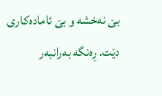بێ نەخشە و بێ ئامادەکاری دێت. ڕەنگە بەرانبەر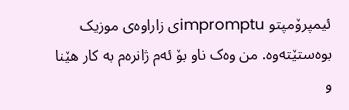ئیمپرۆمپتو impromptuی زاراوەی موزیک بوەستێتەوە. من وەک ناو بۆ ئەم ژانرەم بە کار هێنا و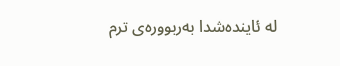لە ئایندەشدا بەربوورەی ترم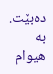دەبێت. بە هیوام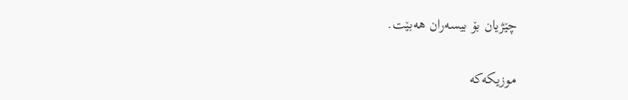چێژیان بۆ بیسەران هەبێت.

موزیکەکە